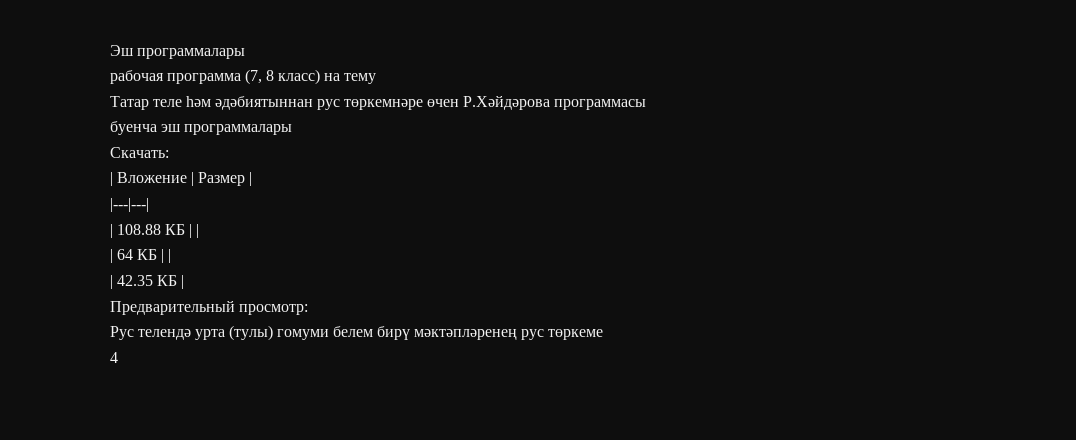Эш программалары
рабочая программа (7, 8 класс) на тему
Татар теле һәм әдәбиятыннан рус төркемнәре өчен Р.Хәйдәрова программасы буенча эш программалары
Скачать:
| Вложение | Размер |
|---|---|
| 108.88 КБ | |
| 64 КБ | |
| 42.35 КБ |
Предварительный просмотр:
Рус телендә урта (тулы) гомуми белем бирү мәктәпләренең рус төркеме
4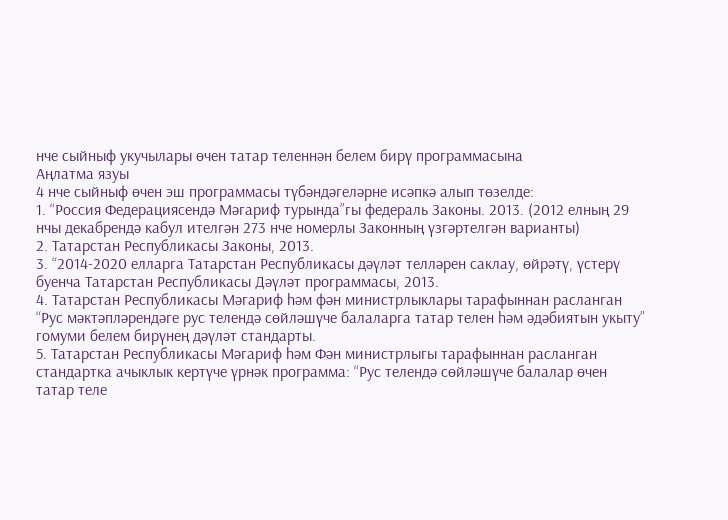нче сыйныф укучылары өчен татар теленнән белем бирү программасына
Аңлатма язуы
4 нче сыйныф өчен эш программасы түбәндәгеләрне исәпкә алып төзелде:
1. “Россия Федерациясендә Мәгариф турында”гы федераль Законы. 2013. (2012 елның 29 нчы декабрендә кабул ителгән 273 нче номерлы Законның үзгәртелгән варианты)
2. Татарстан Республикасы Законы, 2013.
3. “2014-2020 елларга Татарстан Республикасы дәүләт телләрен саклау, өйрәтү, үстерү буенча Татарстан Республикасы Дәүләт программасы, 2013.
4. Татарстан Республикасы Мәгариф һәм фән министрлыклары тарафыннан расланган “Рус мәктәпләрендәге рус телендә сөйләшүче балаларга татар телен һәм әдәбиятын укыту” гомуми белем бирүнең дәүләт стандарты.
5. Татарстан Республикасы Мәгариф һәм Фән министрлыгы тарафыннан расланган стандартка ачыклык кертүче үрнәк программа: “Рус телендә сөйләшүче балалар өчен татар теле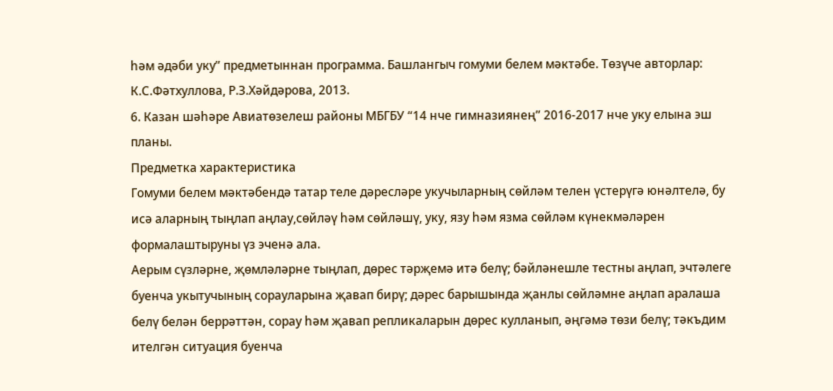һәм әдәби уку” предметыннан программа. Башлангыч гомуми белем мәктәбе. Төзүче авторлар: К.С.Фәтхуллова, Р.З.Хәйдәрова, 2013.
6. Казан шәһәре Авиатөзелеш районы МБГБУ “14 нче гимназиянең” 2016-2017 нче уку елына эш планы.
Предметка характеристика
Гомуми белем мәктәбендә татар теле дәресләре укучыларның сөйләм телен үстерүгә юнәлтелә, бу исә аларның тыңлап аңлау,сөйләү һәм сөйләшү, уку, язу һәм язма сөйләм күнекмәләрен формалаштыруны үз эченә ала.
Аерым сүзләрне, җөмләләрне тыңлап, дөрес тәрҗемә итә белү; бәйләнешле тестны аңлап, эчтәлеге буенча укытучының сорауларына җавап бирү; дәрес барышында җанлы сөйләмне аңлап аралаша белү белән беррәттән, сорау һәм җавап репликаларын дөрес кулланып, әңгәмә төзи белү; тәкъдим ителгән ситуация буенча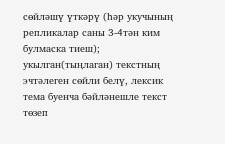сөйләшү үткәрү (һәр укучының репликалар саны 3-4тән ким булмаска тиеш); укылган(тыңлаган) текстның эчтәлеген сөйли белү, лексик тема буенча бәйләнешле текст төзеп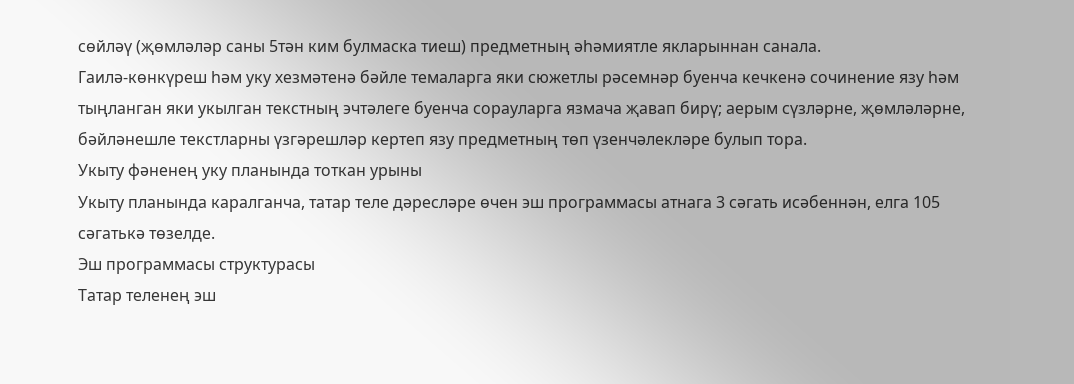сөйләү (җөмләләр саны 5тән ким булмаска тиеш) предметның әһәмиятле якларыннан санала.
Гаилә-көнкүреш һәм уку хезмәтенә бәйле темаларга яки сюжетлы рәсемнәр буенча кечкенә сочинение язу һәм тыңланган яки укылган текстның эчтәлеге буенча сорауларга язмача җавап бирү; аерым сүзләрне, җөмләләрне, бәйләнешле текстларны үзгәрешләр кертеп язу предметның төп үзенчәлекләре булып тора.
Укыту фәненең уку планында тоткан урыны
Укыту планында каралганча, татар теле дәресләре өчен эш программасы атнага 3 сәгать исәбеннән, елга 105 сәгатькә төзелде.
Эш программасы структурасы
Татар теленең эш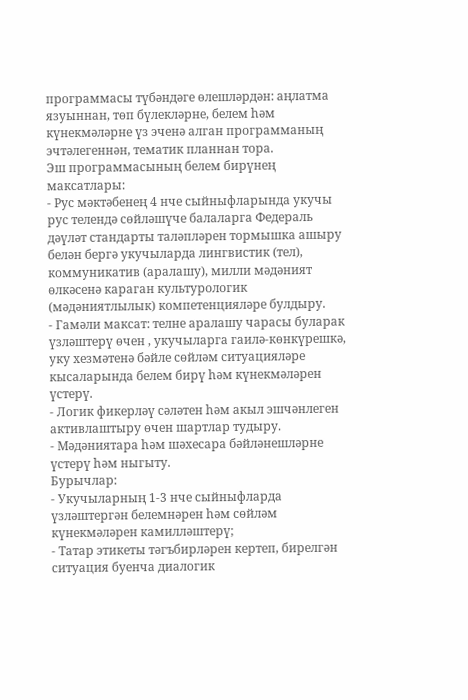программасы түбәндәге өлешләрдән: аңлатма язуыннан, төп бүлекләрне, белем һәм күнекмәләрне үз эченә алган программаның эчтәлегеннән, тематик планнан тора.
Эш программасының белем бирүнең максатлары:
- Рус мәктәбенең 4 нче сыйныфларында укучы рус телендә сөйләшүче балаларга Федераль дәүләт стандарты таләпләрен тормышка ашыру белән бергә укучыларда лингвистик (тел), коммуникатив (аралашу), милли мәдәният өлкәсенә караган культурологик (мәдәниятлылык) компетенцияләре булдыру.
- Гамәли максат: телне аралашу чарасы буларак үзләштерү өчен , укучыларга гаилә-көнкүрешкә, уку хезмәтенә бәйле сөйләм ситуацияләре кысаларында белем бирү һәм күнекмәләрен үстерү.
- Логик фикерләү сәләтен һәм акыл эшчәнлеген активлаштыру өчен шартлар тудыру.
- Мәдәниятара һәм шәхесара бәйләнешләрне үстерү һәм ныгыту.
Бурычлар:
- Укучыларның 1-3 нче сыйныфларда үзләштергән белемнәрен һәм сөйләм күнекмәләрен камилләштерү;
- Татар этикеты тәгъбирләрен кертеп, бирелгән ситуация буенча диалогик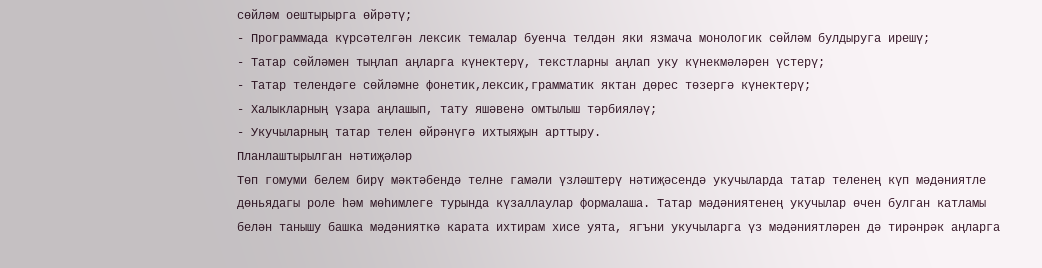сөйләм оештырырга өйрәтү;
- Программада күрсәтелгән лексик темалар буенча телдән яки язмача монологик сөйләм булдыруга ирешү;
- Татар сөйләмен тыңлап аңларга күнектерү, текстларны аңлап уку күнекмәләрен үстерү;
- Татар телендәге сөйләмне фонетик,лексик,грамматик яктан дөрес төзергә күнектерү;
- Халыкларның үзара аңлашып, тату яшәвенә омтылыш тәрбияләү;
- Укучыларның татар телен өйрәнүгә ихтыяҗын арттыру.
Планлаштырылган нәтиҗәләр
Төп гомуми белем бирү мәктәбендә телне гамәли үзләштерү нәтиҗәсендә укучыларда татар теленең күп мәдәниятле дөньядагы роле һәм мөһимлеге турында күзаллаулар формалаша. Татар мәдәниятенең укучылар өчен булган катламы белән танышу башка мәдәнияткә карата ихтирам хисе уята, ягъни укучыларга үз мәдәниятләрен дә тирәнрәк аңларга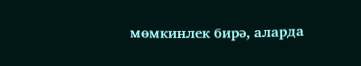мөмкинлек бирә, аларда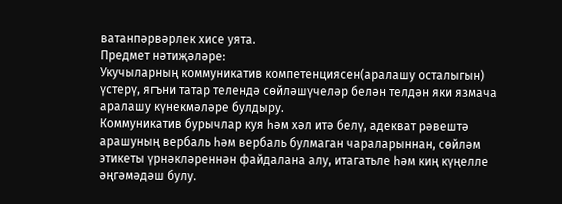ватанпәрвәрлек хисе уята.
Предмет нәтиҗәләре:
Укучыларның коммуникатив компетенциясен(аралашу осталыгын) үстерү, ягъни татар телендә сөйләшүчеләр белән телдән яки язмача аралашу күнекмәләре булдыру.
Коммуникатив бурычлар куя һәм хәл итә белү, адекват рәвештә арашуның вербаль һәм вербаль булмаган чараларыннан, сөйләм этикеты үрнәкләреннән файдалана алу, итагатьле һәм киң күңелле әңгәмәдәш булу.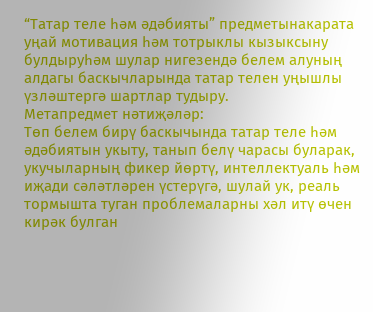“Татар теле һәм әдәбияты” предметынакарата уңай мотивация һәм тотрыклы кызыксыну булдыруһәм шулар нигезендә белем алуның алдагы баскычларында татар телен уңышлы үзләштергә шартлар тудыру.
Метапредмет нәтиҗәләр:
Төп белем бирү баскычында татар теле һәм әдәбиятын укыту, танып белү чарасы буларак, укучыларның фикер йөртү, интеллектуаль һәм иҗади сәләтләрен үстерүгә, шулай ук, реаль тормышта туган проблемаларны хәл итү өчен кирәк булган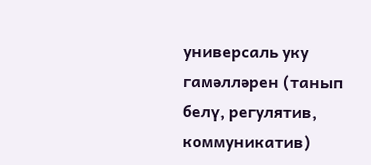универсаль уку гамәлләрен (танып белү, регулятив, коммуникатив)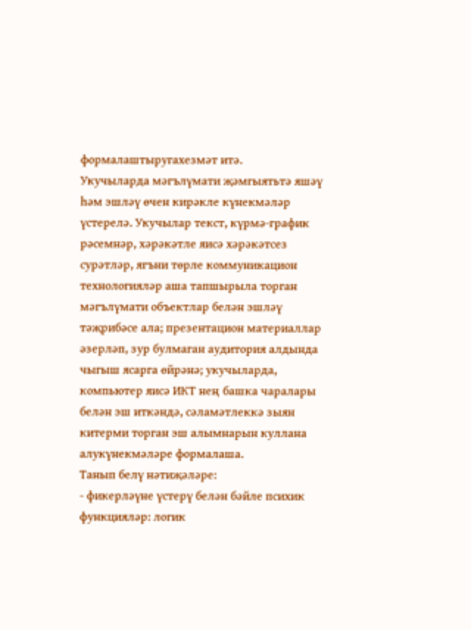формалаштыругахезмәт итә.
Укучыларда мәгълүмати җәмгыятьтә яшәү һәм эшләү өчен кирәкле күнекмәләр үстерелә. Укучылар текст, күрмә-график рәсемнәр, хәрәкәтле яисә хәрәкәтсез сурәтләр, ягъни төрле коммуникацион технологияләр аша тапшырыла торган мәгълүмати объектлар белән эшләү тәҗрибәсе ала; презентацион материаллар әзерләп, зур булмаган аудитория алдында чыгыш ясарга өйрәнә; укучыларда, компьютер яисә ИКТ нең башка чаралары белән эш иткәндә, сәламәтлеккә зыян китерми торган эш алымнарын куллана алукүнекмәләре формалаша.
Танып белү нәтиҗәләре:
- фикерләүне үстерү белән бәйле психик функцияләр: логик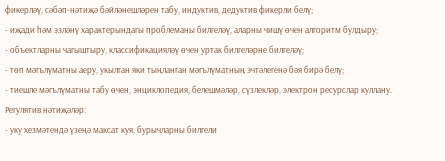фикерләү, сәбәп-нәтиҗә бәйләнешләрен табу, индуктив, дедуктив фикерли белү;
- иҗади һәм эзләнү характерындагы проблеманы билгеләү, аларны чишү өчен алгоритм булдыру;
- объектларны чагыштыру, классификацияләү өчен уртак билгеләрне билгеләү;
- төп мәгълүматны аеру, укылган яки тыңланган мәгълүматның эчтәлегенә бәя бирә белү;
- тиешле мәгълүматны табу өчен, энциклопедия, белешмәләр, сүзлекләр, электрон ресурслар куллану.
Регулятив нәтиҗәләр:
- уку хезмәтендә үзеңә максат куя, бурычларны билгели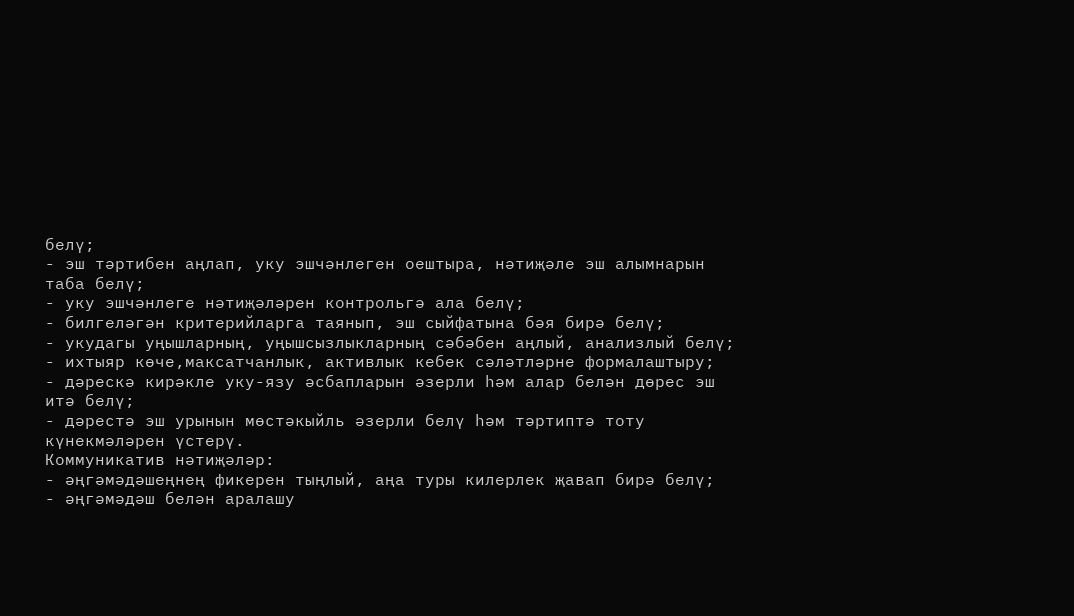белү;
- эш тәртибен аңлап, уку эшчәнлеген оештыра, нәтиҗәле эш алымнарын таба белү;
- уку эшчәнлеге нәтиҗәләрен контрольгә ала белү;
- билгеләгән критерийларга таянып, эш сыйфатына бәя бирә белү;
- укудагы уңышларның, уңышсызлыкларның сәбәбен аңлый, анализлый белү;
- ихтыяр көче,максатчанлык, активлык кебек сәләтләрне формалаштыру;
- дәрескә кирәкле уку-язу әсбапларын әзерли һәм алар белән дөрес эш итә белү;
- дәрестә эш урынын мөстәкыйль әзерли белү һәм тәртиптә тоту күнекмәләрен үстерү.
Коммуникатив нәтиҗәләр:
- әңгәмәдәшеңнең фикерен тыңлый, аңа туры килерлек җавап бирә белү;
- әңгәмәдәш белән аралашу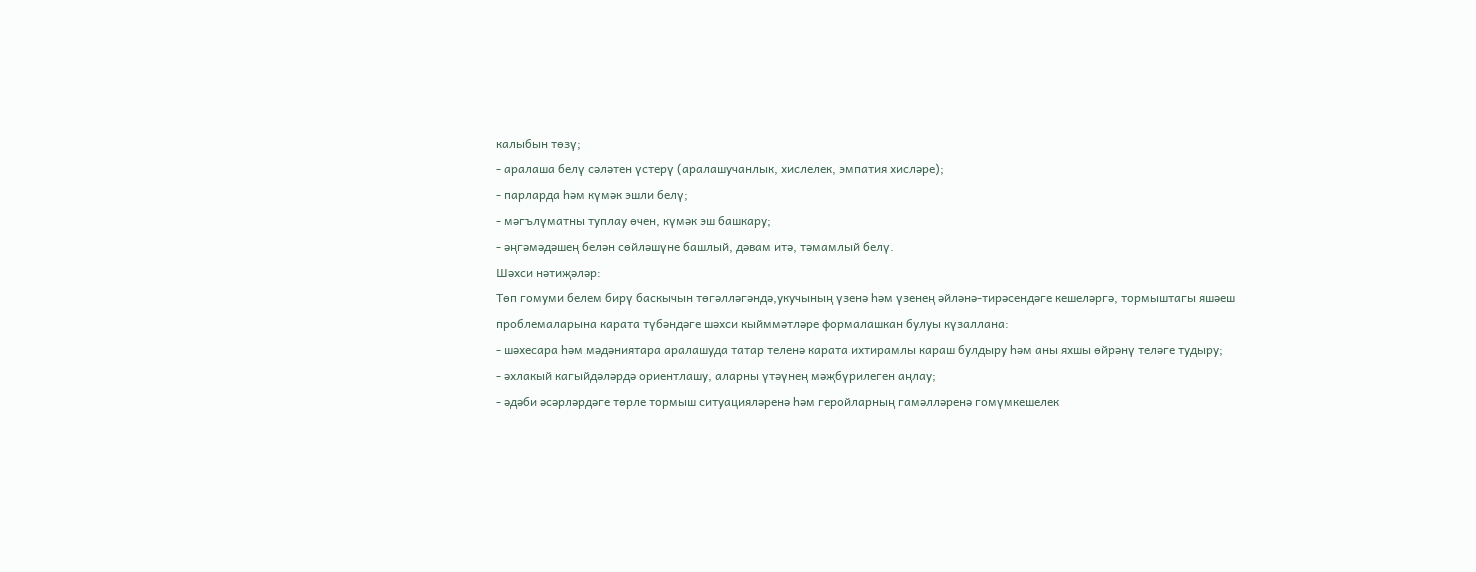калыбын төзү;
- аралаша белү сәләтен үстерү (аралашучанлык, хислелек, эмпатия хисләре);
- парларда һәм күмәк эшли белү;
- мәгълүматны туплау өчен, күмәк эш башкару;
- әңгәмәдәшең белән сөйләшүне башлый, дәвам итә, тәмамлый белү.
Шәхси нәтиҗәләр:
Төп гомуми белем бирү баскычын төгәлләгәндә,укучының үзенә һәм үзенең әйләнә-тирәсендәге кешеләргә, тормыштагы яшәеш проблемаларына карата түбәндәге шәхси кыйммәтләре формалашкан булуы күзаллана:
- шәхесара һәм мәдәниятара аралашуда татар теленә карата ихтирамлы караш булдыру һәм аны яхшы өйрәнү теләге тудыру;
- әхлакый кагыйдәләрдә ориентлашу, аларны үтәүнең мәҗбүрилеген аңлау;
- әдәби әсәрләрдәге төрле тормыш ситуацияләренә һәм геройларның гамәлләренә гомүмкешелек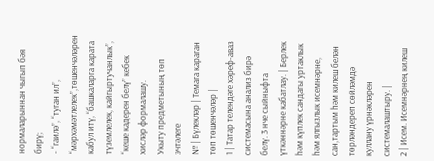нормаларыннан чыгып бәя бирү;
- “гаилә”, “туган ил”, “мәрхәмәтлелек”,төшенчәләрен кабул итү, “башкаларга карата түземлелек, кайгыртучанлык”, “кеше кадерен белү” кебек хисләр формалашу.
Укыту предметының төп эчтәлеге
№ | Бүлекләр | Темага караган төп төшенчәләр |
1 | Татар телендәге хәреф-аваз системасына анализ бирә белү. 3 нче сыйныфта үткәннәрне кабатлау. | Берлек һәм күплек сандагы уртаклык һәм ялгызлык исемнәрне, сан,тартым һәм килеш белән төрләндереп сөйләмдә куллану үрнәкләрен системалаштыру. |
2 | Исем. Исемнәрнең килеш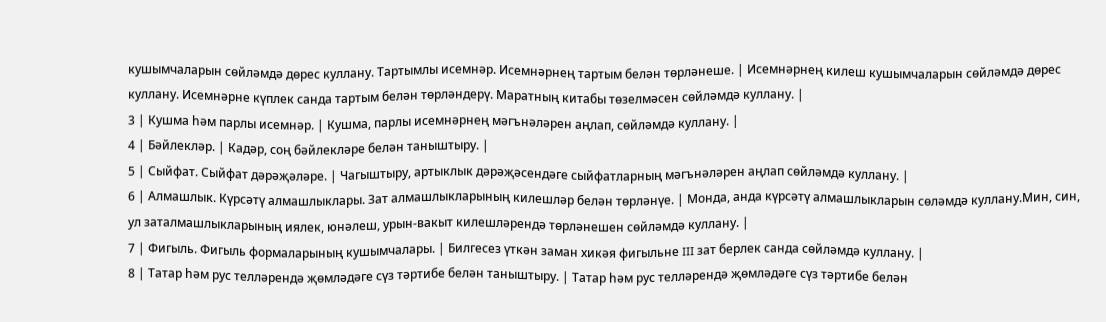кушымчаларын сөйләмдә дөрес куллану. Тартымлы исемнәр. Исемнәрнең тартым белән төрләнеше. | Исемнәрнең килеш кушымчаларын сөйләмдә дөрес куллану. Исемнәрне күплек санда тартым белән төрләндерү. Маратның китабы төзелмәсен сөйләмдә куллану. |
3 | Кушма һәм парлы исемнәр. | Кушма, парлы исемнәрнең мәгънәләрен аңлап, сөйләмдә куллану. |
4 | Бәйлекләр. | Кадәр, соң бәйлекләре белән таныштыру. |
5 | Сыйфат. Сыйфат дәрәҗәләре. | Чагыштыру, артыклык дәрәҗәсендәге сыйфатларның мәгънәләрен аңлап сөйләмдә куллану. |
6 | Алмашлык. Күрсәтү алмашлыклары. Зат алмашлыкларының килешләр белән төрләнүе. | Монда, анда күрсәтү алмашлыкларын сөләмдә куллану.Мин, син, ул заталмашлыкларының иялек, юнәлеш, урын-вакыт килешләрендә төрләнешен сөйләмдә куллану. |
7 | Фигыль. Фигыль формаларының кушымчалары. | Билгесез үткән заман хикәя фигыльне III зат берлек санда сөйләмдә куллану. |
8 | Татар һәм рус телләрендә җөмләдәге сүз тәртибе белән таныштыру. | Татар һәм рус телләрендә җөмләдәге сүз тәртибе белән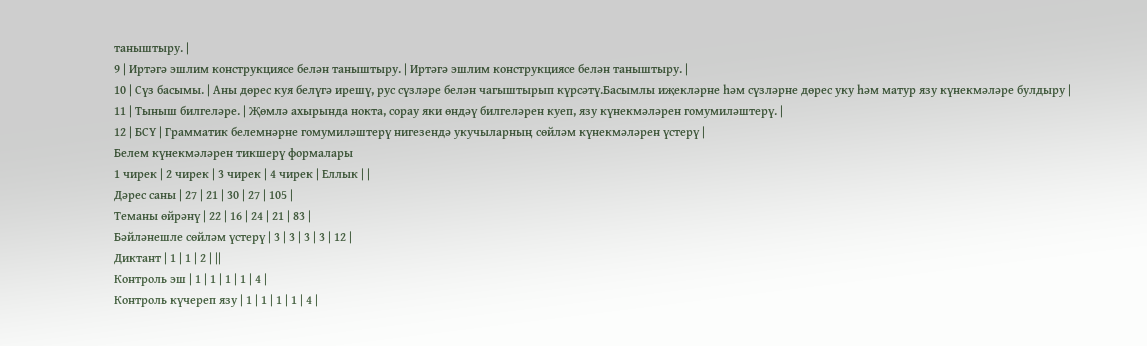таныштыру. |
9 | Иртәгә эшлим конструкциясе белән таныштыру. | Иртәгә эшлим конструкциясе белән таныштыру. |
10 | Сүз басымы. | Аны дөрес куя белүгә ирешү, рус сүзләре белән чагыштырып күрсәтү.Басымлы иҗекләрне һәм сүзләрне дөрес уку һәм матур язу күнекмәләре булдыру |
11 | Тыныш билгеләре. | Җөмлә ахырында нокта, сорау яки өндәү билгеләрен куеп, язу күнекмәләрен гомумиләштерү. |
12 | БСҮ | Грамматик белемнәрне гомумиләштерү нигезендә укучыларның сөйләм күнекмәләрен үстерү |
Белем күнекмәләрен тикшерү формалары
1 чирек | 2 чирек | 3 чирек | 4 чирек | Еллык | |
Дәрес саны | 27 | 21 | 30 | 27 | 105 |
Теманы өйрәнү | 22 | 16 | 24 | 21 | 83 |
Бәйләнешле сөйләм үстерү | 3 | 3 | 3 | 3 | 12 |
Диктант | 1 | 1 | 2 | ||
Контроль эш | 1 | 1 | 1 | 1 | 4 |
Контроль күчереп язу | 1 | 1 | 1 | 1 | 4 |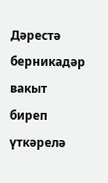Дәрестә берникадәр вакыт биреп үткәрелә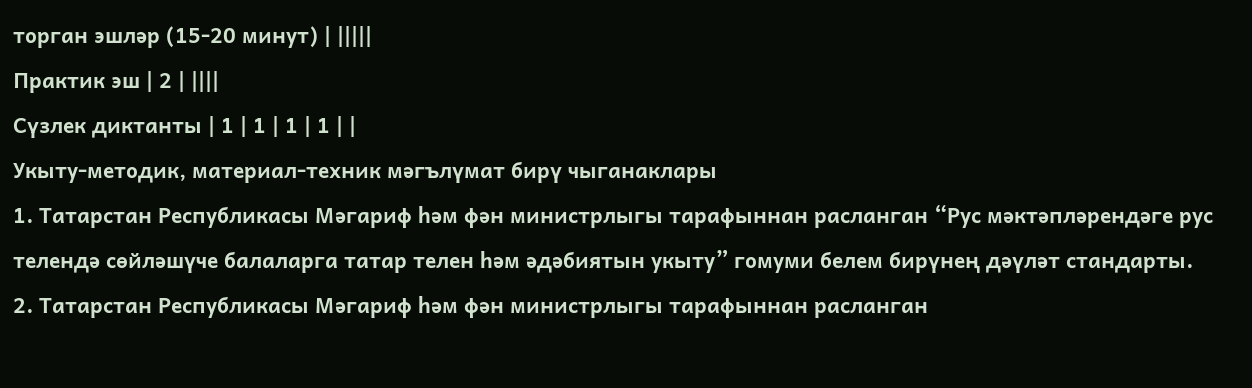торган эшләр (15-20 минут) | |||||
Практик эш | 2 | ||||
Сүзлек диктанты | 1 | 1 | 1 | 1 | |
Укыту-методик, материал-техник мәгълүмат бирү чыганаклары
1. Татарстан Республикасы Мәгариф һәм фән министрлыгы тарафыннан расланган “Рус мәктәпләрендәге рус телендә сөйләшүче балаларга татар телен һәм әдәбиятын укыту” гомуми белем бирүнең дәүләт стандарты.
2. Татарстан Республикасы Мәгариф һәм фән министрлыгы тарафыннан расланган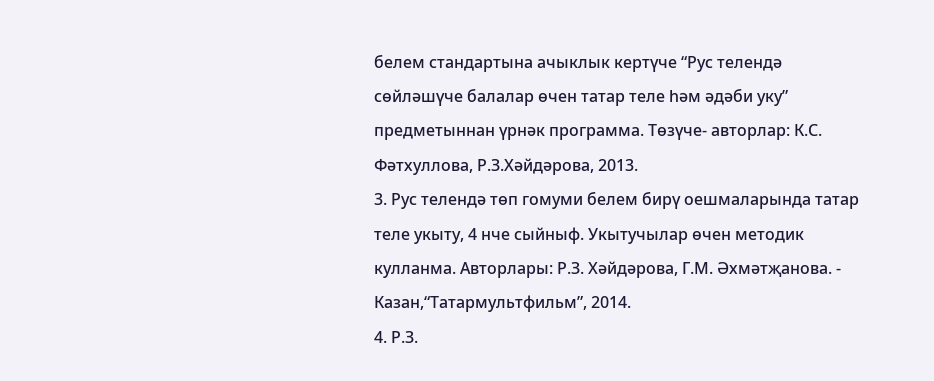белем стандартына ачыклык кертүче “Рус телендә сөйләшүче балалар өчен татар теле һәм әдәби уку” предметыннан үрнәк программа. Төзүче- авторлар: К.С. Фәтхуллова, Р.З.Хәйдәрова, 2013.
3. Рус телендә төп гомуми белем бирү оешмаларында татар теле укыту, 4 нче сыйныф. Укытучылар өчен методик кулланма. Авторлары: Р.З. Хәйдәрова, Г.М. Әхмәтҗанова. - Казан,“Татармультфильм”, 2014.
4. Р.З.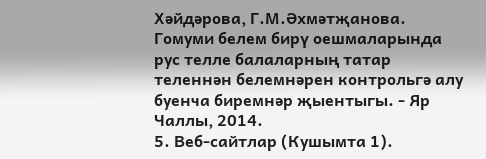Хәйдәрова, Г.М.Әхмәтҗанова. Гомуми белем бирү оешмаларында рус телле балаларның татар теленнән белемнәрен контрольгә алу буенча биремнәр җыентыгы. - Яр Чаллы, 2014.
5. Веб-сайтлар (Кушымта 1).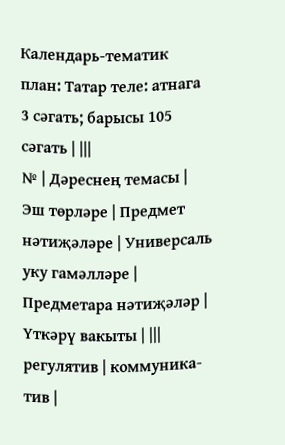Календарь-тематик план: Татар теле: атнага 3 сәгать; барысы 105 сәгать | |||
№ | Дәреснең темасы | Эш төрләре | Предмет нәтиҗәләре | Универсаль уку гамәлләре | Предметара нәтиҗәләр | Үткәрү вакыты | |||
регулятив | коммуника-тив |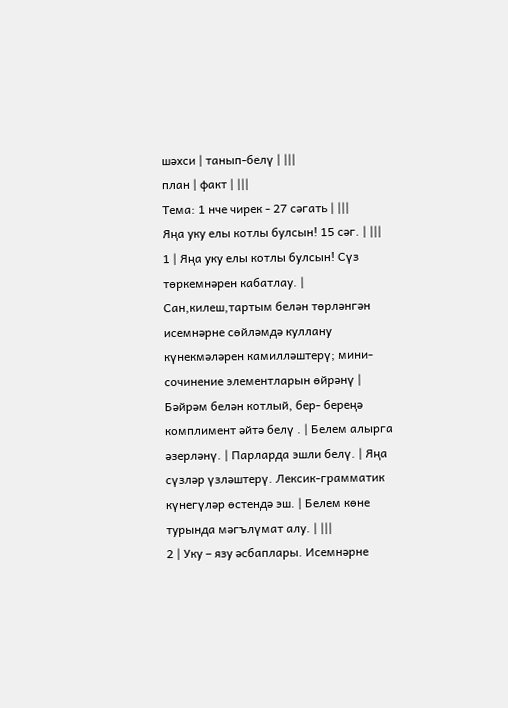шәхси | танып-белү | |||
план | факт | |||
Тема: 1 нче чирек - 27 сәгать | |||
Яңа уку елы котлы булсын! 15 сәг. | |||
1 | Яңа уку елы котлы булсын! Сүз төркемнәрен кабатлау. | Сан,килеш,тартым белән төрләнгән исемнәрне сөйләмдә куллану күнекмәләрен камилләштерү; мини-сочинение элементларын өйрәнү | Бәйрәм белән котлый, бер- береңә комплимент әйтә белү . | Белем алырга әзерләнү. | Парларда эшли белү. | Яңа сүзләр үзләштерү. Лексик-грамматик күнегүләр өстендә эш. | Белем көне турында мәгълүмат алу. | |||
2 | Уку – язу әсбаплары. Исемнәрне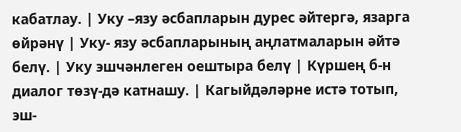кабатлау. | Уку –язу әсбапларын дурес әйтергә, язарга өйрәнү | Уку- язу әсбапларының аңлатмаларын әйтә белү. | Уку эшчәнлеген оештыра белү | Күршең б-н диалог төзү-дә катнашу. | Кагыйдәләрне истә тотып, эш-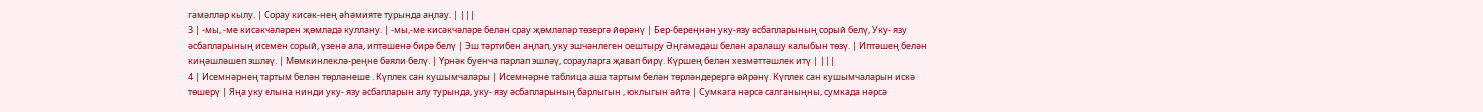гамәлләр кылу. | Сорау кисәк-нең әһәмияте турында аңлау. | |||
3 | -мы, -ме кисәкчәләрен җөмләдә куллану. | -мы,-ме кисәкчәләре белән срау җөмләләр төзергә йөрәнү | Бер-береңнән уку-язу әсбапларының сорый белү, Уку- язу әсбапларының исемен сорый, үзенә ала, иптәшенә бирә белү | Эш тәртибен аңлап, уку эшчәнлеген оештыру Әңгәмәдәш белән аралашу калыбын төзү. | Иптәшең белән киңәшләшеп эшләү. | Мөмкинлеклә-реңне бәяли белү. | Үрнәк буенча парлап эшләү, сорауларга җавап бирү. Күршең белән хезмәттәшлек итү | |||
4 | Исемнәрнең тартым белән төрләнеше . Күплек сан кушымчалары | Исемнәрне таблица аша тартым белән төрләндерергә өйрәнү. Күплек сан кушымчаларын искә төшерү | Яңа уку елына нинди уку- язу әсбапларын алу турында, уку- язу әсбапларының барлыгын , юклыгын әйтә | Сумкага нәрсә салганыңны, сумкада нәрсә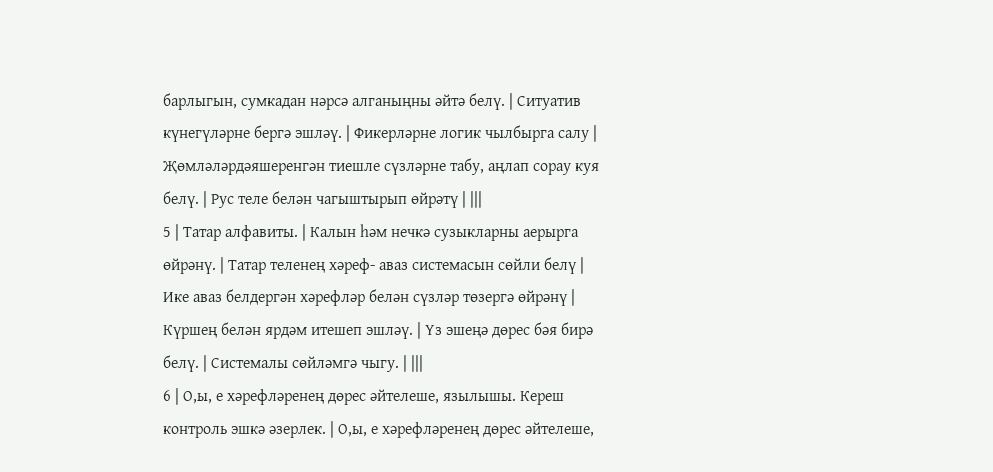барлыгын, сумкадан нәрсә алганыңны әйтә белү. | Ситуатив күнегүләрне бергә эшләү. | Фикерләрне логик чылбырга салу | Җөмләләрдәяшеренгән тиешле сүзләрне табу, аңлап сорау куя белү. | Рус теле белән чагыштырып өйрәтү | |||
5 | Татар алфавиты. | Калын һәм нечкә сузыкларны аерырга өйрәнү. | Татар теленең хәреф- аваз системасын сөйли белү | Ике аваз белдергән хәрефләр белән сүзләр төзергә өйрәнү | Күршең белән ярдәм итешеп эшләү. | Үз эшеңә дөрес бәя бирә белү. | Системалы сөйләмгә чыгу. | |||
6 | О,ы, е хәрефләренең дөрес әйтелеше, язылышы. Кереш контроль эшкә әзерлек. | О,ы, е хәрефләренең дөрес әйтелеше,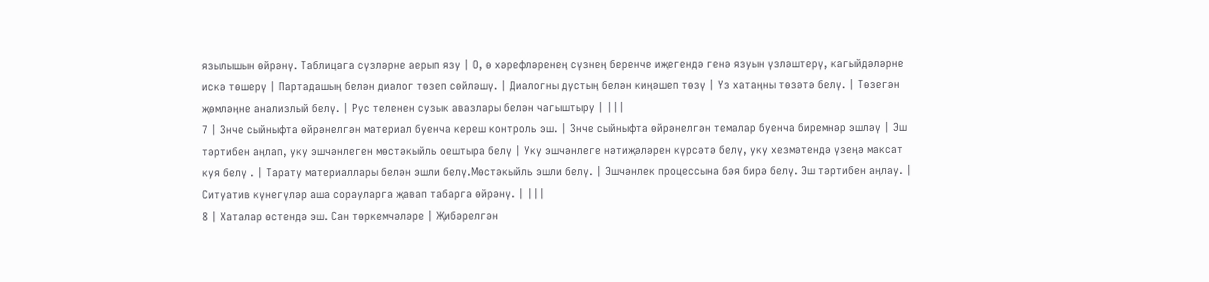язылышын өйрәнү. Таблицага сүзләрне аерып язу | О, ө хәрефләренең сүзнең беренче иҗегендә генә язуын үзләштерү, кагыйдәләрне искә төшерү | Партадашың белән диалог төзеп сөйләшү. | Диалогны дустың белән киңәшеп төзү | Үз хатаңны төзәтә белү. | Төзегән җөмләңне анализлый белү. | Рус теленен сузык авазлары белән чагыштыру | |||
7 | 3нче сыйныфта өйрәнелгән материал буенча кереш контроль эш. | 3нче сыйныфта өйрәнелгән темалар буенча биремнәр эшләү | Эш тәртибен аңлап, уку эшчәнлеген мөстәкыйль оештыра белү | Уку эшчәнлеге нәтиҗәләрен күрсәтә белү, уку хезмәтендә үзеңә максат куя белү . | Тарату материаллары белән эшли белү.Мөстәкыйль эшли белү. | Эшчәнлек процессына бәя бирә белү. Эш тәртибен аңлау. | Ситуатив күнегүләр аша сорауларга җавап табарга өйрәнү. | |||
8 | Хаталар өстендә эш. Сан төркемчәләре | Җибәрелгән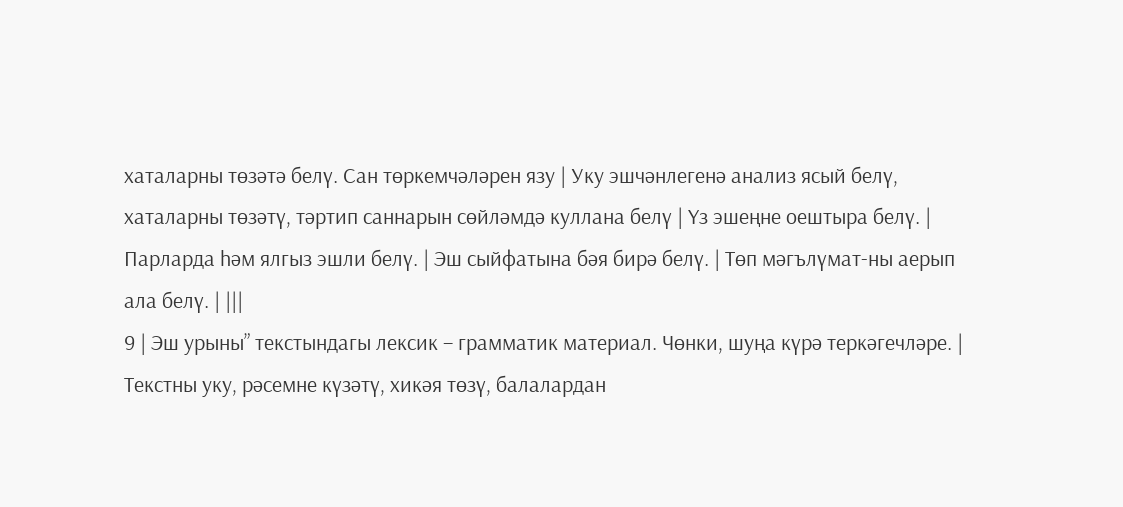хаталарны төзәтә белү. Сан төркемчәләрен язу | Уку эшчәнлегенә анализ ясый белү, хаталарны төзәтү, тәртип саннарын сөйләмдә куллана белү | Үз эшеңне оештыра белү. | Парларда һәм ялгыз эшли белү. | Эш сыйфатына бәя бирә белү. | Төп мәгълүмат-ны аерып ала белү. | |||
9 | Эш урыны” текстындагы лексик – грамматик материал. Чөнки, шуңа күрә теркәгечләре. | Текстны уку, рәсемне күзәтү, хикәя төзү, балалардан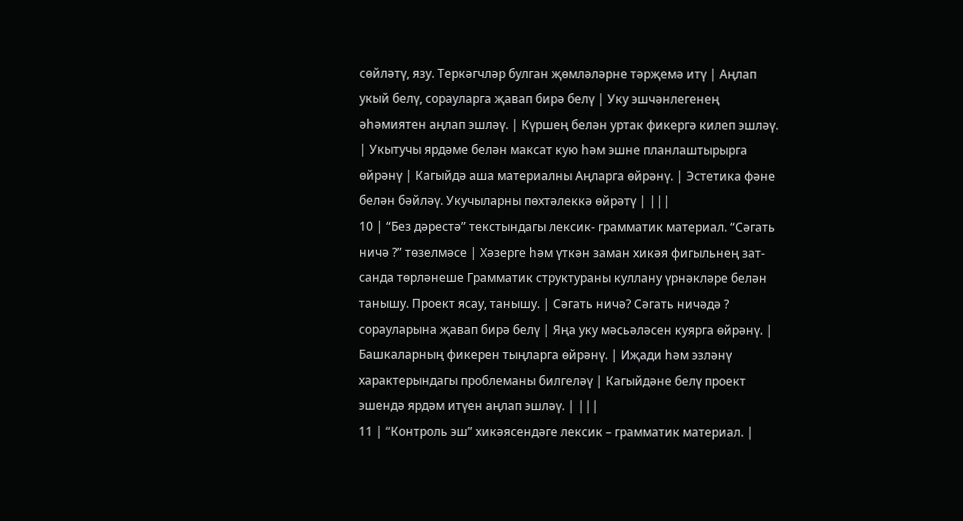сөйләтү, язу. Теркәгчләр булган җөмләләрне тәрҗемә итү | Аңлап укый белү, сорауларга җавап бирә белү | Уку эшчәнлегенең әһәмиятен аңлап эшләү. | Күршең белән уртак фикергә килеп эшләү. | Укытучы ярдәме белән максат кую һәм эшне планлаштырырга өйрәнү | Кагыйдә аша материалны Аңларга өйрәнү. | Эстетика фәне белән бәйләү. Укучыларны пөхтәлеккә өйрәтү | |||
10 | “Без дәрестә” текстындагы лексик- грамматик материал. “Сәгать ничә ?” төзелмәсе | Хәзерге һәм үткән заман хикәя фигыльнең зат-санда төрләнеше Грамматик структураны куллану үрнәкләре белән танышу. Проект ясау, танышу. | Сәгать ничә? Сәгать ничәдә ? сорауларына җавап бирә белү | Яңа уку мәсьәләсен куярга өйрәнү. | Башкаларның фикерен тыңларга өйрәнү. | Иҗади һәм эзләнү характерындагы проблеманы билгеләү | Кагыйдәне белү проект эшендә ярдәм итүен аңлап эшләү. | |||
11 | “Контроль эш” хикәясендәге лексик – грамматик материал. |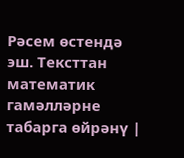Рәсем өстендә эш. Тексттан математик гамәлләрне табарга өйрәнү |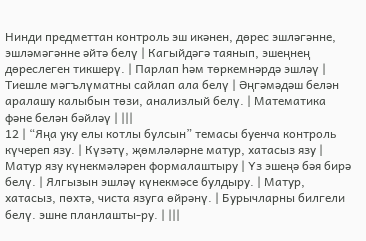Нинди предметтан контроль эш икәнен, дөрес эшләгәнне, эшләмәгәнне әйтә белү | Кагыйдәгә таянып, эшеңнең дөреслеген тикшерү. | Парлап һәм төркемнәрдә эшләү | Тиешле мәгълүматны сайлап ала белү | Әңгәмәдәш белән аралашу калыбын төзи, анализлый белү. | Математика фәне белән бәйләү | |||
12 | “Яңа уку елы котлы булсын” темасы буенча контроль күчереп язу. | Күзәтү, җөмләләрне матур, хатасыз язу | Матур язу күнекмәләрен формалаштыру | Үз эшеңә бәя бирә белү. | Ялгызын эшләү күнекмәсе булдыру. | Матур, хатасыз, пөхтә, чиста язуга өйрәнү. | Бурычларны билгели белү. эшне планлашты-ру. | |||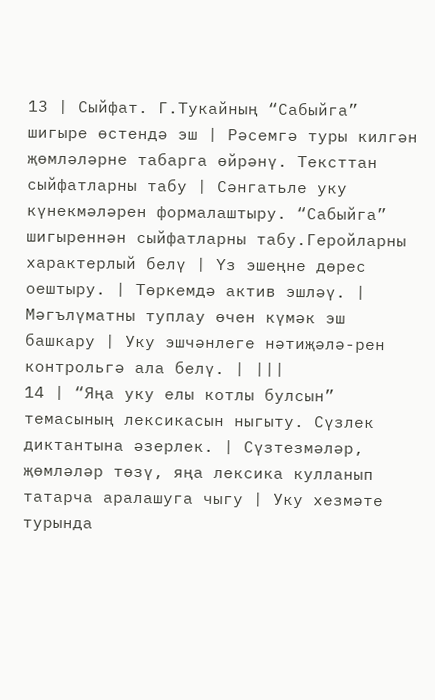13 | Сыйфат. Г.Тукайның “Сабыйга” шигыре өстендә эш | Рәсемгә туры килгән җөмләләрне табарга өйрәнү. Тексттан сыйфатларны табу | Сәнгатьле уку күнекмәләрен формалаштыру. “Сабыйга” шигыреннән сыйфатларны табу.Геройларны характерлый белү | Үз эшеңне дөрес оештыру. | Төркемдә актив эшләү. | Мәгълүматны туплау өчен күмәк эш башкару | Уку эшчәнлеге нәтиҗәлә-рен контрольгә ала белү. | |||
14 | “Яңа уку елы котлы булсын” темасының лексикасын ныгыту. Сүзлек диктантына әзерлек. | Сүзтезмәләр, җөмләләр төзү, яңа лексика кулланып татарча аралашуга чыгу | Уку хезмәте турында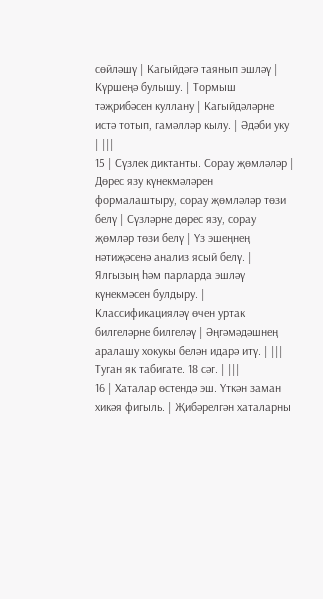сөйләшү | Кагыйдәгә таянып эшләү | Күршеңә булышу. | Тормыш тәҗрибәсен куллану | Кагыйдәләрне истә тотып, гамәлләр кылу. | Әдәби уку | |||
15 | Сүзлек диктанты. Сорау җөмләләр | Дөрес язу күнекмәләрен формалаштыру, сорау җөмләләр төзи белү | Сүзләрне дөрес язу, сорау җөмләр төзи белү | Үз эшеңнең нәтиҗәсенә анализ ясый белү. | Ялгызың һәм парларда эшләү күнекмәсен булдыру. | Классификацияләү өчен уртак билгеләрне билгеләү | Әңгәмәдәшнең аралашу хокукы белән идарә итү. | |||
Туган як табигате. 18 сәг. | |||
16 | Хаталар өстендә эш. Үткән заман хикәя фигыль. | Җибәрелгән хаталарны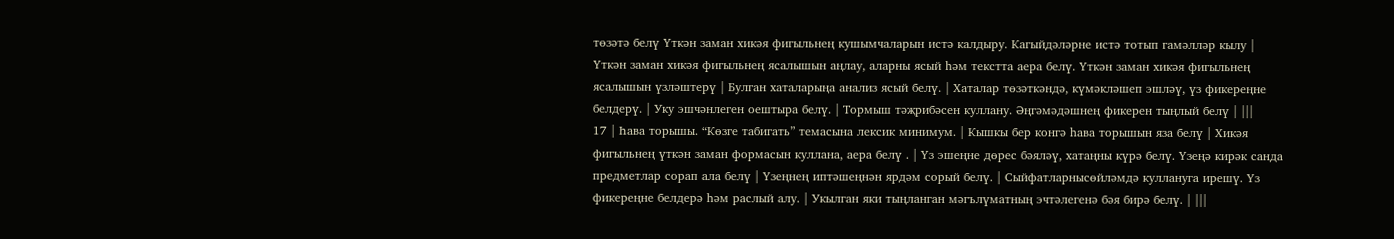төзәтә белү Үткән заман хикәя фигыльнең кушымчаларын истә калдыру. Кагыйдәләрне истә тотып гамәлләр кылу | Үткән заман хикәя фигыльнең ясалышын аңлау, аларны ясый һәм текстта аера белү. Үткән заман хикәя фигыльнең ясалышын үзләштерү | Булган хаталарыңа анализ ясый белү. | Хаталар төзәткәндә, күмәкләшеп эшләү, үз фикереңне белдерү. | Уку эшчәнлеген оештыра белү. | Тормыш тәҗрибәсен куллану. Әңгәмәдәшнең фикерен тыңлый белү | |||
17 | Һава торышы. “Көзге табигать” темасына лексик минимум. | Кышкы бер конгә һава торышын яза белү | Хикәя фигыльнең үткән заман формасын куллана, аера белү . | Үз эшеңне дөрес бәяләү, хатаңны күрә белү. Үзеңә кирәк санда предметлар сорап ала белү | Үзеңнең иптәшеңнән ярдәм сорый белү. | Сыйфатларнысөйләмдә куллануга ирешү. Үз фикереңне белдерә һәм раслый алу. | Укылган яки тыңланган мәгълүматның эчтәлегенә бәя бирә белү. | |||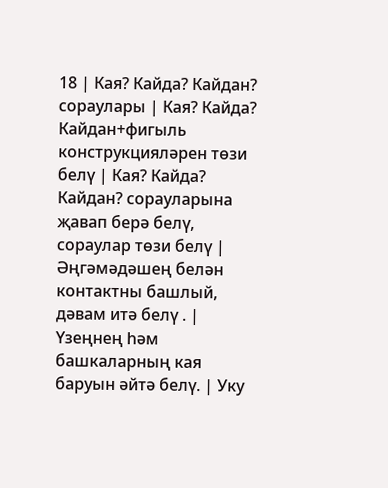18 | Кая? Кайда? Кайдан? сораулары | Кая? Кайда? Кайдан+фигыль конструкцияләрен төзи белү | Кая? Кайда? Кайдан? сорауларына җавап берә белү, сораулар төзи белү | Әңгәмәдәшең белән контактны башлый, дәвам итә белү . | Үзеңнең һәм башкаларның кая баруын әйтә белү. | Уку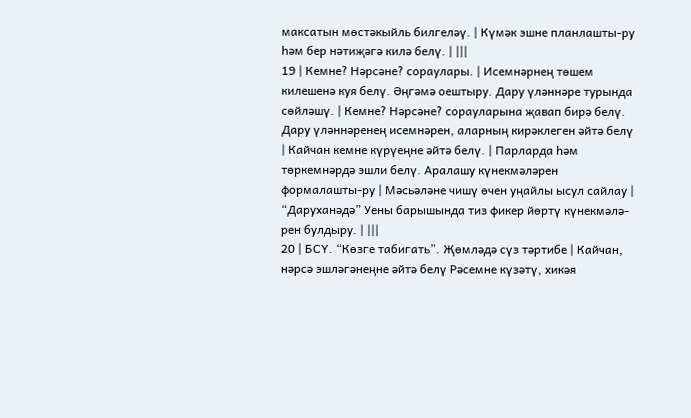максатын мөстәкыйль билгеләү. | Күмәк эшне планлашты-ру һәм бер нәтиҗәгә килә белү. | |||
19 | Кемне? Нәрсәне? сораулары. | Исемнәрнең төшем килешенә куя белү. Әңгәмә оештыру. Дару үләннәре турында сөйләшү. | Кемне? Нәрсәне? сорауларына җавап бирә белү. Дару үләннәренең исемнәрен, аларның кирәклеген әйтә белү | Кайчан кемне күрүеңне әйтә белү. | Парларда һәм төркемнәрдә эшли белү. Аралашу күнекмәләрен формалашты-ру | Мәсьәләне чишү өчен уңайлы ысул сайлау | “Даруханәдә” Уены барышында тиз фикер йөртү күнекмәлә- рен булдыру. | |||
20 | БСҮ. “Көзге табигать”. Җөмләдә сүз тәртибе | Кайчан, нәрсә эшләгәнеңне әйтә белү Рәсемне күзәтү, хикәя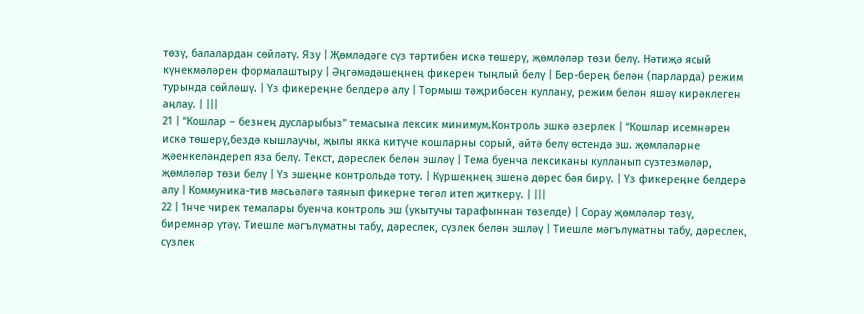төзү, балалардан сөйләтү. Язу | Җөмләдәге сүз тәртибен искә төшерү, җөмләләр төзи белү. Нәтиҗә ясый күнекмәләрен формалаштыру | Әңгәмәдәшеңнең фикерен тыңлый белү | Бер-берең белән (парларда) режим турында сөйләшү. | Үз фикереңне белдерә алу | Тормыш тәҗрибәсен куллану, режим белән яшәү кирәклеген аңлау. | |||
21 | “Кошлар – безнең дусларыбыз” темасына лексик минимум.Контроль эшкә әзерлек | “Кошлар исемнәрен искә төшерү,бездә кышлаучы, җылы якка китүче кошларны сорый, әйтә белү өстендә эш. җөмләләрне җәенкеләндереп яза белү. Текст, дәреслек белән эшләү | Тема буенча лексиканы кулланып сүзтезмәләр, җөмләләр төзи белү | Үз эшеңне контрольдә тоту. | Күршеңнең эшенә дөрес бәя бирү. | Үз фикереңне белдерә алу | Коммуника-тив мәсьәләгә таянып фикерне төгәл итеп җиткерү. | |||
22 | 1нче чирек темалары буенча контроль эш (укытучы тарафыннан төзелде) | Сорау җөмләләр төзү, биремнәр үтәү. Тиешле мәгълүматны табу, дәреслек, сүзлек белән эшләү | Тиешле мәгълүматны табу, дәреслек, сүзлек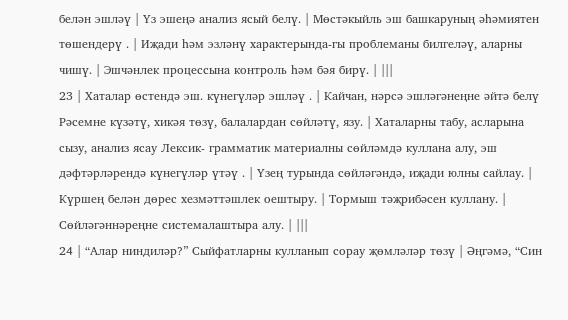белән эшләү | Үз эшеңә анализ ясый белү. | Мөстәкыйль эш башкаруның әһәмиятен төшендерү . | Иҗади һәм эзләнү характерында-гы проблеманы билгеләү, аларны чишү. | Эшчәнлек процессына контроль һәм бәя бирү. | |||
23 | Хаталар өстендә эш. күнегүләр эшләү . | Кайчан, нәрсә эшләгәнеңне әйтә белү Рәсемне күзәтү, хикәя төзү, балалардан сөйләтү, язу. | Хаталарны табу, асларына сызу, анализ ясау Лексик- грамматик материалны сөйләмдә куллана алу, эш дәфтәрләрендә күнегүләр үтәү . | Үзең турында сөйләгәндә, иҗади юлны сайлау. | Күршең белән дөрес хезмәттәшлек оештыру. | Тормыш тәҗрибәсен куллану. | Сөйләгәннәреңне системалаштыра алу. | |||
24 | “Алар ниндиләр?” Сыйфатларны кулланып сорау җөмләләр төзү | Әңгәмә, “Син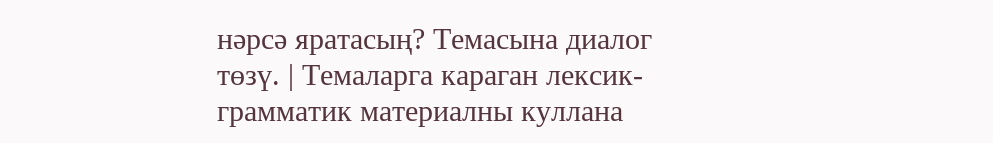нәрсә яратасың? Темасына диалог төзү. | Темаларга караган лексик- грамматик материалны куллана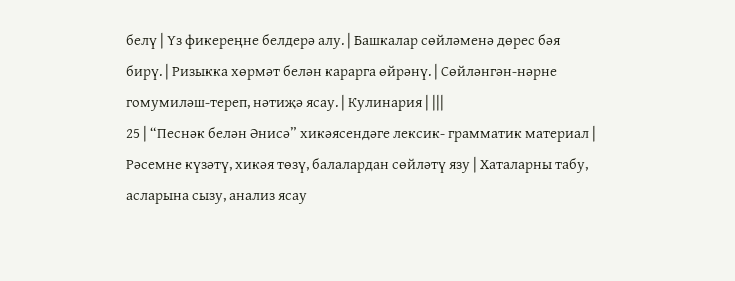белү | Үз фикереңне белдерә алу. | Башкалар сөйләменә дөрес бәя бирү. | Ризыкка хөрмәт белән карарга өйрәнү. | Сөйләнгән-нәрне гомумиләш-тереп, нәтиҗә ясау. | Кулинария | |||
25 | “Песнәк белән Әнисә” хикәясендәге лексик- грамматик материал | Рәсемне күзәтү, хикәя төзү, балалардан сөйләтү язу | Хаталарны табу, асларына сызу, анализ ясау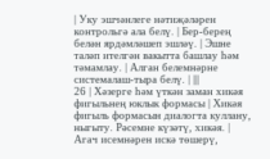| Уку эшчәнлеге нәтиҗәләрен контрольгә ала белү. | Бер-берең белән ярдәмләшеп эшләү. | Эшне таләп ителгән вакытта башлау һәм тәмамлау. | Алган белемнәрне системалаш-тыра белү. | |||
26 | Хәзерге һәм үткән заман хикәя фигыльнең юклык формасы | Хикәя фигыль формасын диалогта куллану, ныгыту. Рәсемне күзәтү, хикәя. | Агач исемнәрен искә төшерү,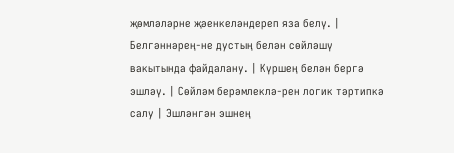җөмләләрне җәенкеләндереп яза белү. | Белгәннәрең-не дустың белән сөйләшү вакытында файдалану. | Күршең белән бергә эшләү. | Сөйләм берәмлеклә-рен логик тәртипкә салу | Эшләнгән эшнең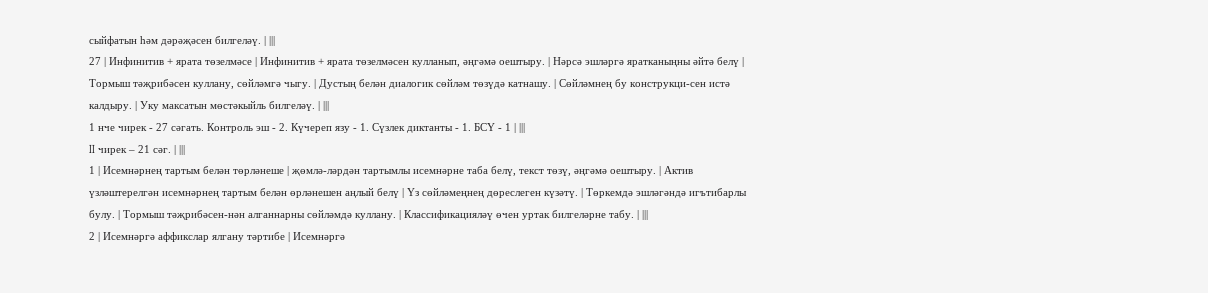сыйфатын һәм дәрәҗәсен билгеләү. | |||
27 | Инфинитив + ярата төзелмәсе | Инфинитив + ярата төзелмәсен кулланып, әңгәмә оештыру. | Нәрсә эшләргә яратканыңны әйтә белү | Тормыш тәҗрибәсен куллану, сөйләмгә чыгу. | Дустың белән диалогик сөйләм төзүдә катнашу. | Сөйләмнең бу конструкци-сен истә калдыру. | Уку максатын мөстәкыйль билгеләү. | |||
1 нче чирек - 27 сәгать. Контроль эш - 2. Күчереп язу - 1. Сүзлек диктанты - 1. БСҮ - 1 | |||
II чирек – 21 cәг. | |||
1 | Исемнәрнең тартым белән төрләнеше | җөмлә-ләрдән тартымлы исемнәрне таба белү, текст төзү, әңгәмә оештыру. | Актив үзләштерелгән исемнәрнең тартым белән өрләнешен аңлый белү | Үз сөйләмеңнең дөреслеген күзәтү. | Төркемдә эшләгәндә игътибарлы булу. | Тормыш тәҗрибәсен-нән алганнарны сөйләмдә куллану. | Классификацияләү өчен уртак билгеләрне табу. | |||
2 | Исемнәргә аффикслар ялгану тәртибе | Исемнәргә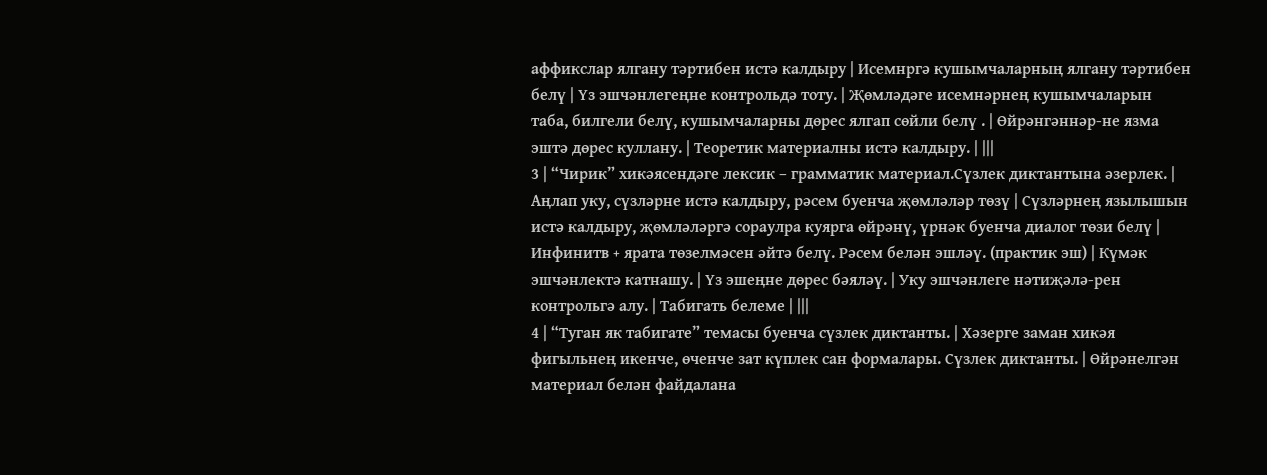аффикслар ялгану тәртибен истә калдыру | Исемнргә кушымчаларның ялгану тәртибен белү | Үз эшчәнлегеңне контрольдә тоту. | Җөмләдәге исемнәрнең кушымчаларын таба, билгели белү, кушымчаларны дөрес ялгап сөйли белү . | Өйрәнгәннәр-не язма эштә дөрес куллану. | Теоретик материалны истә калдыру. | |||
3 | “Чирик” хикәясендәге лексик – грамматик материал.Сүзлек диктантына әзерлек. | Аңлап уку, сүзләрне истә калдыру, рәсем буенча җөмләләр төзү | Сүзләрнең язылышын истә калдыру, җөмләләргә сораулра куярга өйрәнү, үрнәк буенча диалог төзи белү | Инфинитв + ярата төзелмәсен әйтә белү. Рәсем белән эшләү. (практик эш) | Күмәк эшчәнлектә катнашу. | Үз эшеңне дөрес бәяләү. | Уку эшчәнлеге нәтиҗәлә-рен контрольгә алу. | Табигать белеме | |||
4 | “Туган як табигате” темасы буенча сүзлек диктанты. | Хәзерге заман хикәя фигыльнең икенче, өченче зат күплек сан формалары. Сүзлек диктанты. | Өйрәнелгән материал белән файдалана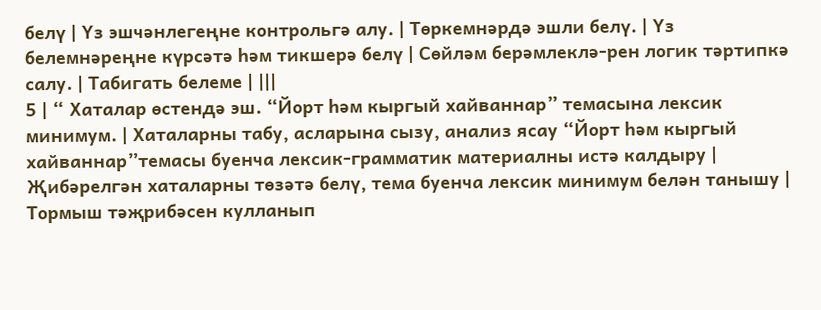белү | Үз эшчәнлегеңне контрольгә алу. | Төркемнәрдә эшли белү. | Үз белемнәреңне күрсәтә һәм тикшерә белү | Сөйләм берәмлеклә-рен логик тәртипкә салу. | Табигать белеме | |||
5 | “ Хаталар өстендә эш. “Йорт һәм кыргый хайваннар” темасына лексик минимум. | Хаталарны табу, асларына сызу, анализ ясау “Йорт һәм кыргый хайваннар”темасы буенча лексик-грамматик материалны истә калдыру | Җибәрелгән хаталарны төзәтә белү, тема буенча лексик минимум белән танышу | Тормыш тәҗрибәсен кулланып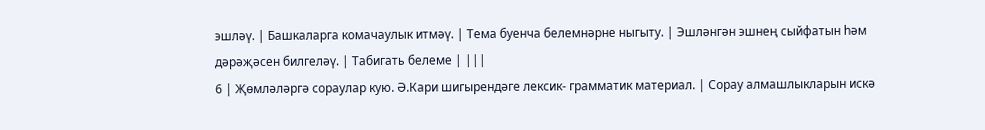эшләү. | Башкаларга комачаулык итмәү. | Тема буенча белемнәрне ныгыту. | Эшләнгән эшнең сыйфатын һәм дәрәҗәсен билгеләү. | Табигать белеме | |||
6 | Җөмләләргә сораулар кую. Ә.Кари шигырендәге лексик- грамматик материал. | Сорау алмашлыкларын искә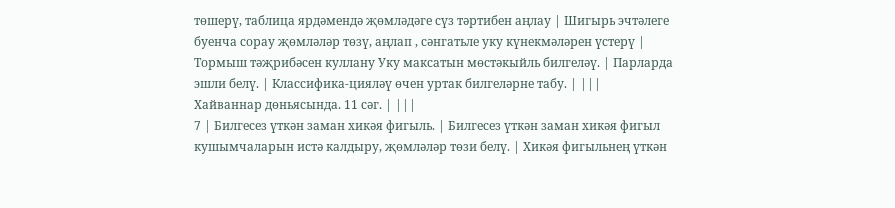төшерү, таблица ярдәмендә җөмләдәге сүз тәртибен аңлау | Шигырь эчтәлеге буенча сорау җөмләләр төзү, аңлап , сәнгатьле уку күнекмәләрен үстерү | Тормыш тәҗрибәсен куллану Уку максатын мөстәкыйль билгеләү. | Парларда эшли белү. | Классифика-цияләү өчен уртак билгеләрне табу. | |||
Хайваннар дөньясында. 11 сәг. | |||
7 | Билгесез үткән заман хикәя фигыль. | Билгесез үткән заман хикәя фигыл кушымчаларын истә калдыру, җөмләләр төзи белү. | Хикәя фигыльнең үткән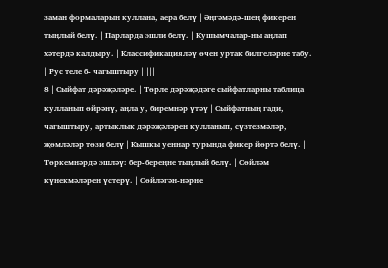заман формаларын куллана, аера белү | Әңгәмәдә-шең фикерен тыңлый белү. | Парларда эшли белү. | Кушымчалар-ны аңлап хәтердә калдыру. | Классификацияләү өчен уртак билгеләрне табу. | Рус теле б- чагыштыру | |||
8 | Сыйфат дәрәҗәләре. | Төрле дәрәҗәдәге сыйфатларны таблица кулланып өйрәнү, аңла у, биремнәр үтәү | Сыйфатның гади, чагыштыру, артыклык дәрәҗәләрен кулланып, сүзтезмәләр, җөмләләр төзи белү | Кышкы уеннар турында фикер йөртә белү. | Төркемнәрдә эшләү: бер-береңне тыңлый белү. | Сөйләм күнекмәләрен үстерү. | Сөйләгән-нәрне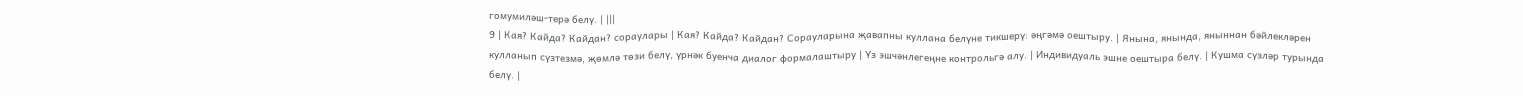гомумиләш-терә белү. | |||
9 | Кая? Кайда? Кайдан? сораулары | Кая? Кайда? Кайдан? Сорауларына җавапны куллана белүне тикшерү: әңгәмә оештыру. | Янына, янында, яныннан бәйлекләрен кулланып сүзтезмә, җөмлә төзи белү, үрнәк буенча диалог формалаштыру | Үз эшчәнлегеңне контрольгә алу. | Индивидуаль эшне оештыра белү. | Кушма сүзләр турында белү. |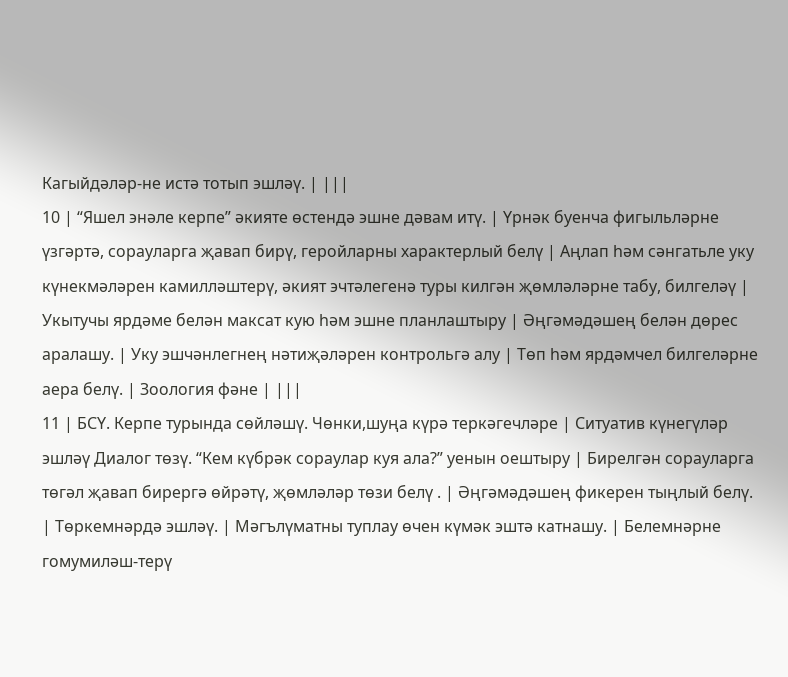Кагыйдәләр-не истә тотып эшләү. | |||
10 | “Яшел энәле керпе” әкияте өстендә эшне дәвам итү. | Үрнәк буенча фигыльләрне үзгәртә, сорауларга җавап бирү, геройларны характерлый белү | Аңлап һәм сәнгатьле уку күнекмәләрен камилләштерү, әкият эчтәлегенә туры килгән җөмләләрне табу, билгеләү | Укытучы ярдәме белән максат кую һәм эшне планлаштыру | Әңгәмәдәшең белән дөрес аралашу. | Уку эшчәнлегнең нәтиҗәләрен контрольгә алу | Төп һәм ярдәмчел билгеләрне аера белү. | Зоология фәне | |||
11 | БСҮ. Керпе турында сөйләшү. Чөнки,шуңа күрә теркәгечләре | Ситуатив күнегүләр эшләү Диалог төзү. “Кем күбрәк сораулар куя ала?” уенын оештыру | Бирелгән сорауларга төгәл җавап бирергә өйрәтү, җөмләләр төзи белү . | Әңгәмәдәшең фикерен тыңлый белү. | Төркемнәрдә эшләү. | Мәгълүматны туплау өчен күмәк эштә катнашу. | Белемнәрне гомумиләш-терү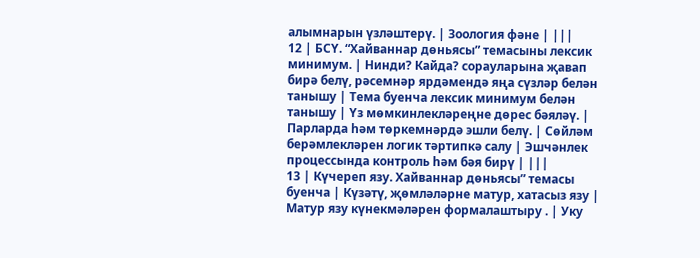алымнарын үзләштерү. | Зоология фәне | |||
12 | БСҮ. “Хайваннар дөньясы” темасыны лексик минимум. | Нинди? Кайда? сорауларына җавап бирә белү, рәсемнәр ярдәмендә яңа сүзләр белән танышу | Тема буенча лексик минимум белән танышу | Үз мөмкинлекләреңне дөрес бәяләү. | Парларда һәм төркемнәрдә эшли белү. | Сөйләм берәмлекләрен логик тәртипкә салу | Эшчәнлек процессында контроль һәм бәя бирү | |||
13 | Күчереп язу. Хайваннар дөньясы” темасы буенча | Күзәтү, җөмләләрне матур, хатасыз язу | Матур язу күнекмәләрен формалаштыру . | Уку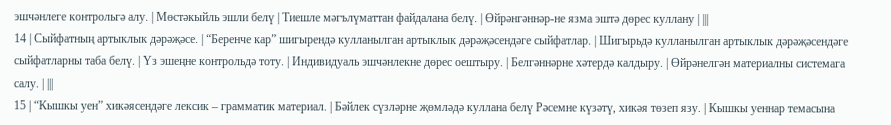эшчәнлеге контрольгә алу. | Мөстәкыйль эшли белү | Тиешле мәгълүматтан файдалана белү. | Өйрәнгәннәр-не язма эштә дөрес куллану | |||
14 | Сыйфатның артыклык дәрәҗәсе. | “Беренче кар” шигырендә кулланылган артыклык дәрәҗәсендәге сыйфатлар. | Шигырьдә кулланылган артыклык дәрәҗәсендәге сыйфатларны таба белү. | Үз эшеңне контрольдә тоту. | Индивидуаль эшчәнлекне дөрес оештыру. | Белгәннәрне хәтердә калдыру. | Өйрәнелгән материалны системага салу. | |||
15 | “Кышкы уен” хикәясендәге лексик – грамматик материал. | Бәйлек сүзләрне җөмләдә куллана белү Рәсемне күзәтү, хикәя төзеп язу. | Кышкы уеннар темасына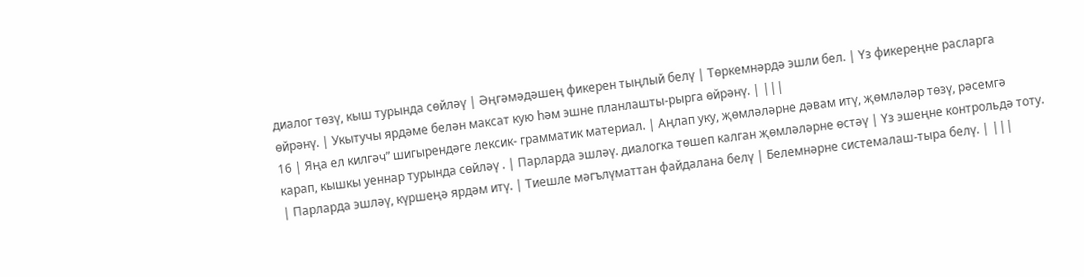диалог төзү, кыш турында сөйләү | Әңгәмәдәшең фикерен тыңлый белү | Төркемнәрдә эшли бел. | Үз фикереңне расларга өйрәнү. | Укытучы ярдәме белән максат кую һәм эшне планлашты-рырга өйрәнү. | |||
16 | Яңа ел килгәч” шигырендәге лексик- грамматик материал. | Аңлап уку, җөмләләрне дәвам итү, җөмләләр төзү, рәсемгә карап, кышкы уеннар турында сөйләү . | Парларда эшләү. диалогка төшеп калган җөмләләрне өстәү | Үз эшеңне контрольдә тоту. | Парларда эшләү, күршеңә ярдәм итү. | Тиешле мәгълүматтан файдалана белү | Белемнәрне системалаш-тыра белү. | |||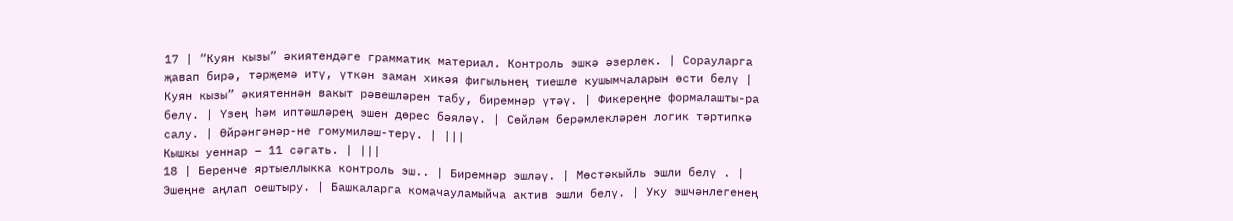17 | “Куян кызы” әкиятендәге грамматик материал. Контроль эшкә әзерлек. | Сорауларга җавап бирә, тәрҗемә итү, үткән заман хикәя фигыльнең тиешле кушымчаларын өсти белү | Куян кызы” әкиятеннән вакыт рәвешләрен табу, биремнәр үтәү. | Фикереңне формалашты-ра белү. | Үзең һәм иптәшләрең эшен дөрес бәяләү. | Сөйләм берәмлекләрен логик тәртипкә салу. | Өйрәнгәнәр-не гомумиләш-терү. | |||
Кышкы уеннар – 11 сәгать. | |||
18 | Беренче яртыеллыкка контроль эш.. | Биремнәр эшләү. | Мөстәкыйль эшли белү . | Эшеңне аңлап оештыру. | Башкаларга комачауламыйча актив эшли белү. | Уку эшчәнлегенең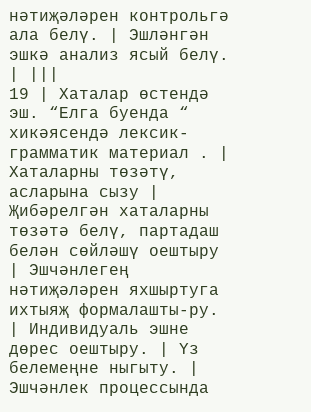нәтиҗәләрен контрольгә ала белү. | Эшләнгән эшкә анализ ясый белү. | |||
19 | Хаталар өстендә эш. “Елга буенда “ хикәясендә лексик- грамматик материал . | Хаталарны төзәтү, асларына сызу | Җибәрелгән хаталарны төзәтә белү, партадаш белән сөйләшү оештыру | Эшчәнлегең нәтиҗәләрен яхшыртуга ихтыяҗ формалашты-ру. | Индивидуаль эшне дөрес оештыру. | Үз белемеңне ныгыту. | Эшчәнлек процессында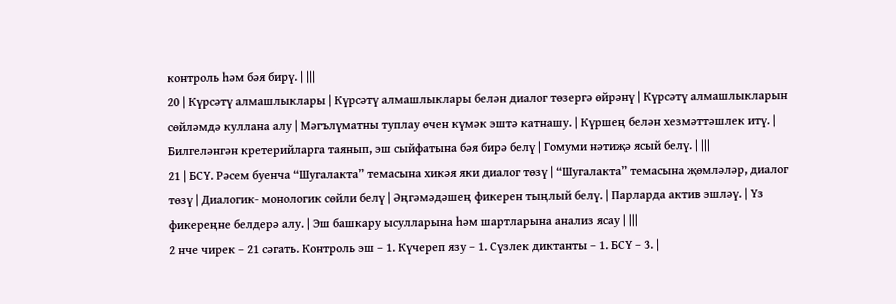контроль һәм бәя бирү. | |||
20 | Күрсәтү алмашлыклары | Күрсәтү алмашлыклары белән диалог төзергә өйрәнү | Күрсәтү алмашлыкларын сөйләмдә куллана алу | Мәгълүматны туплау өчен күмәк эштә катнашу. | Күршең белән хезмәттәшлек итү. | Билгеләнгән кретерийларга таянып, эш сыйфатына бәя бирә белү | Гомуми нәтиҗә ясый белү. | |||
21 | БСҮ. Рәсем буенча “Шугалакта” темасына хикәя яки диалог төзү | “Шугалакта” темасына җөмләләр, диалог төзү | Диалогик- монологик сөйли белү | Әңгәмәдәшең фикерен тыңлый белү. | Парларда актив эшләү. | Үз фикереңне белдерә алу. | Эш башкару ысулларына һәм шартларына анализ ясау | |||
2 нче чирек – 21 сәгать. Контроль эш – 1. Күчереп язу – 1. Сүзлек диктанты – 1. БСҮ – 3. |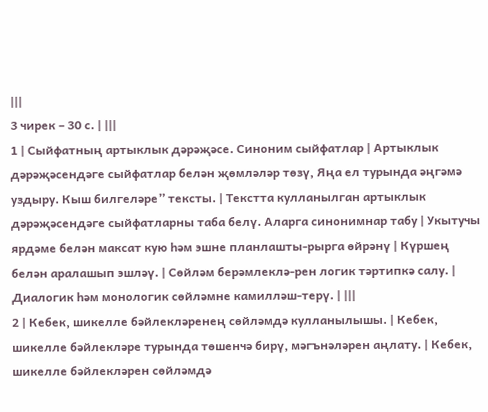|||
3 чирек – 30 с. | |||
1 | Сыйфатның артыклык дәрәҗәсе. Синоним сыйфатлар | Артыклык дәрәҗәсендәге сыйфатлар белән җөмләләр төзү, Яңа ел турында әңгәмә уздыру. Кыш билгеләре” тексты. | Текстта кулланылган артыклык дәрәҗәсендәге сыйфатларны таба белү. Аларга синонимнар табу | Укытучы ярдәме белән максат кую һәм эшне планлашты-рырга өйрәнү | Күршең белән аралашып эшләү. | Сөйләм берәмлеклә-рен логик тәртипкә салу. | Диалогик һәм монологик сөйләмне камилләш-терү. | |||
2 | Кебек, шикелле бәйлекләренең сөйләмдә кулланылышы. | Кебек, шикелле бәйлекләре турында төшенчә бирү, мәгънәләрен аңлату. | Кебек, шикелле бәйлекләрен сөйләмдә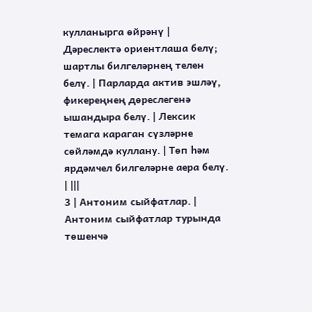кулланырга өйрәнү | Дәреслектә ориентлаша белү; шартлы билгеләрнең телен белү. | Парларда актив эшләү, фикереңнең дөреслегенә ышандыра белү. | Лексик темага караган сүзләрне сөйләмдә куллану. | Төп һәм ярдәмчел билгеләрне аера белү. | |||
3 | Антоним сыйфатлар. | Антоним сыйфатлар турында төшенчә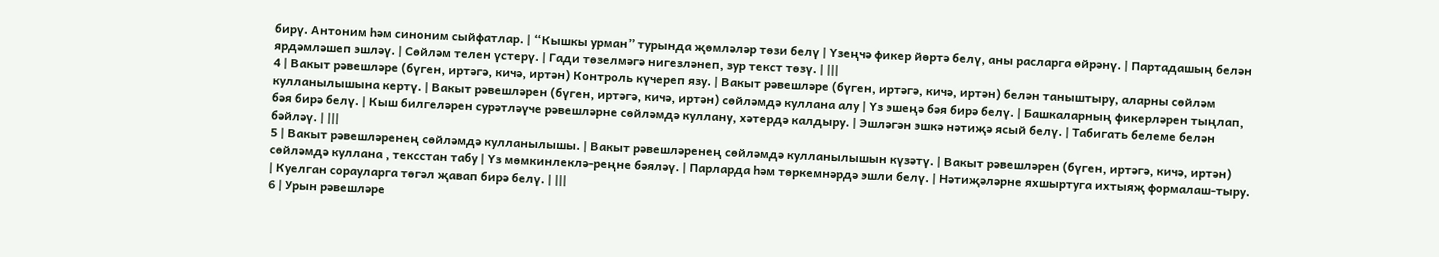бирү. Антоним һәм синоним сыйфатлар. | “Кышкы урман” турында җөмләләр төзи белү | Үзеңчә фикер йөртә белү, аны расларга өйрәнү. | Партадашың белән ярдәмләшеп эшләү. | Сөйләм телен үстерү. | Гади төзелмәгә нигезләнеп, зур текст төзү. | |||
4 | Вакыт рәвешләре (бүген, иртәгә, кичә, иртән) Контроль күчереп язу. | Вакыт рәвешләре (бүген, иртәгә, кичә, иртән) белән таныштыру, аларны сөйләм кулланылышына кертү. | Вакыт рәвешләрен (бүген, иртәгә, кичә, иртән) сөйләмдә куллана алу | Үз эшеңә бәя бирә белү. | Башкаларның фикерләрен тыңлап, бәя бирә белү. | Кыш билгеләрен сурәтләүче рәвешләрне сөйләмдә куллану, хәтердә калдыру. | Эшләгән эшкә нәтиҗә ясый белү. | Табигать белеме белән бәйләү. | |||
5 | Вакыт рәвешләренең сөйләмдә кулланылышы. | Вакыт рәвешләренең сөйләмдә кулланылышын күзәтү. | Вакыт рәвешләрен (бүген, иртәгә, кичә, иртән) сөйләмдә куллана , тексстан табу | Үз мөмкинлеклә-реңне бәяләү. | Парларда һәм төркемнәрдә эшли белү. | Нәтиҗәләрне яхшыртуга ихтыяҗ формалаш-тыру. | Куелган сорауларга төгәл җавап бирә белү. | |||
6 | Урын рәвешләре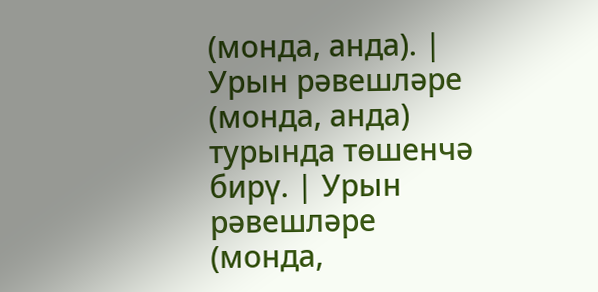(монда, анда). | Урын рәвешләре (монда, анда) турында төшенчә бирү. | Урын рәвешләре (монда,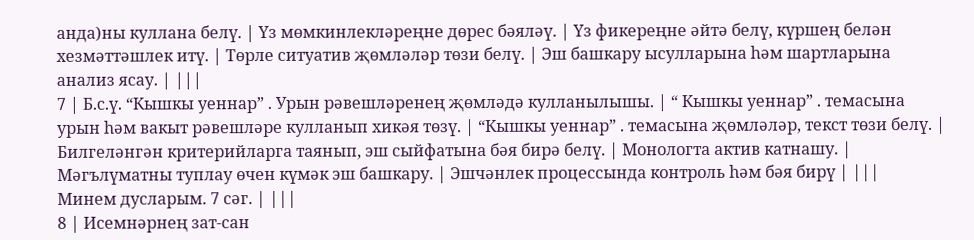анда)ны куллана белү. | Үз мөмкинлекләреңне дөрес бәяләү. | Үз фикереңне әйтә белү, күршең белән хезмәттәшлек итү. | Төрле ситуатив җөмләләр төзи белү. | Эш башкару ысулларына һәм шартларына анализ ясау. | |||
7 | Б.с.ү. “Кышкы уеннар” . Урын рәвешләренең җөмләдә кулланылышы. | “ Кышкы уеннар” . темасына урын һәм вакыт рәвешләре кулланып хикәя төзү. | “Кышкы уеннар” . темасына җөмләләр, текст төзи белү. | Билгеләнгән критерийларга таянып, эш сыйфатына бәя бирә белү. | Монологта актив катнашу. | Мәгълүматны туплау өчен күмәк эш башкару. | Эшчәнлек процессында контроль һәм бәя бирү | |||
Минем дусларым. 7 сәг. | |||
8 | Исемнәрнең зат-сан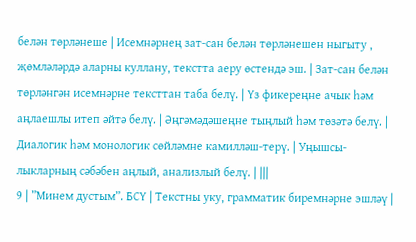белән төрләнеше | Исемнәрнең зат-сан белән төрләнешен ныгыту , җөмләләрдә аларны куллану, текстта аеру өстендә эш. | Зат-сан белән төрләнгән исемнәрне тексттан таба белү. | Үз фикереңне ачык һәм аңлаешлы итеп әйтә белү. | Әңгәмәдәшеңне тыңлый һәм төзәтә белү. | Диалогик һәм монологик сөйләмне камилләш-терү. | Уңышсы-лыкларның сәбәбен аңлый, анализлый белү. | |||
9 | ”Минем дустым”. БСҮ | Текстны уку, грамматик биремнәрне эшләү |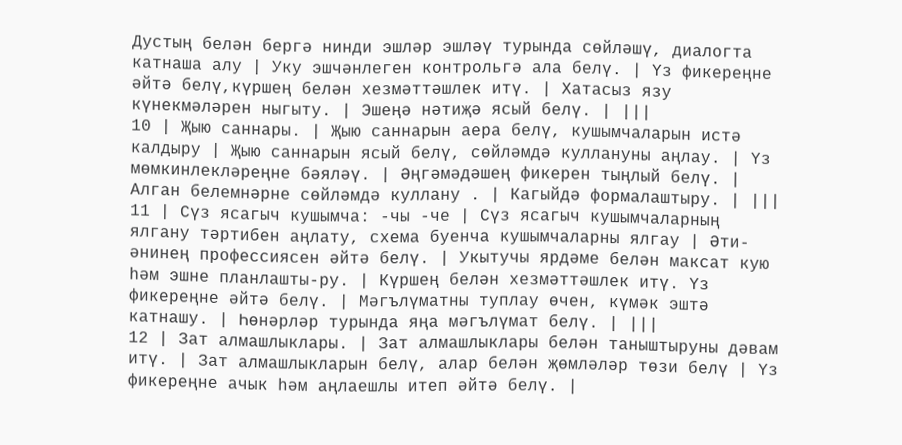Дустың белән бергә нинди эшләр эшләү турында сөйләшү, диалогта катнаша алу | Уку эшчәнлеген контрольгә ала белү. | Үз фикереңне әйтә белү,күршең белән хезмәттәшлек итү. | Хатасыз язу күнекмәләрен ныгыту. | Эшеңә нәтиҗә ясый белү. | |||
10 | Җыю саннары. | Җыю саннарын аера белү, кушымчаларын истә калдыру | Җыю саннарын ясый белү, сөйләмдә куллануны аңлау. | Үз мөмкинлекләреңне бәяләү. | Әңгәмәдәшең фикерен тыңлый белү. | Алган белемнәрне сөйләмдә куллану . | Кагыйдә формалаштыру. | |||
11 | Сүз ясагыч кушымча: -чы -че | Сүз ясагыч кушымчаларның ялгану тәртибен аңлату, схема буенча кушымчаларны ялгау | Әти-әнинең профессиясен әйтә белү. | Укытучы ярдәме белән максат кую һәм эшне планлашты-ру. | Күршең белән хезмәттәшлек итү. Үз фикереңне әйтә белү. | Мәгълүматны туплау өчен, күмәк эштә катнашу. | Һөнәрләр турында яңа мәгълүмат белү. | |||
12 | Зат алмашлыклары. | Зат алмашлыклары белән таныштыруны дәвам итү. | Зат алмашлыкларын белү, алар белән җөмләләр төзи белү | Үз фикереңне ачык һәм аңлаешлы итеп әйтә белү. |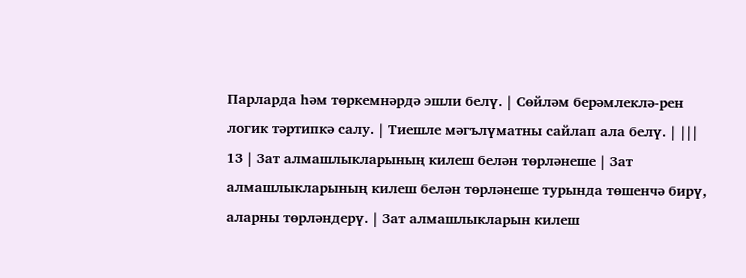Парларда һәм төркемнәрдә эшли белү. | Сөйләм берәмлеклә-рен логик тәртипкә салу. | Тиешле мәгълүматны сайлап ала белү. | |||
13 | Зат алмашлыкларының килеш белән төрләнеше | Зат алмашлыкларының килеш белән төрләнеше турында төшенчә бирү, аларны төрләндерү. | Зат алмашлыкларын килеш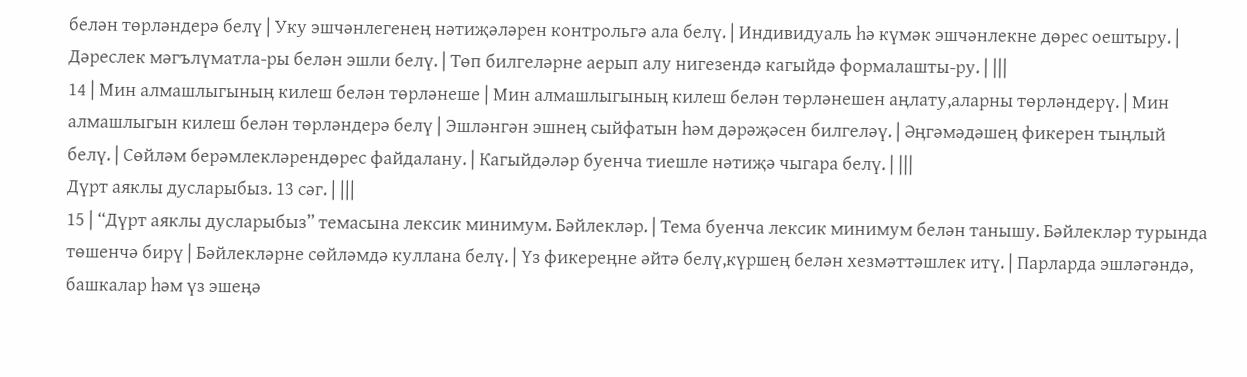белән төрләндерә белү | Уку эшчәнлегенең нәтиҗәләрен контрольгә ала белү. | Индивидуаль һә күмәк эшчәнлекне дөрес оештыру. | Дәреслек мәгълүматла-ры белән эшли белү. | Төп билгеләрне аерып алу нигезендә кагыйдә формалашты-ру. | |||
14 | Мин алмашлыгының килеш белән төрләнеше | Мин алмашлыгының килеш белән төрләнешен аңлату,аларны төрләндерү. | Мин алмашлыгын килеш белән төрләндерә белү | Эшләнгән эшнең сыйфатын һәм дәрәҗәсен билгеләү. | Әңгәмәдәшең фикерен тыңлый белү. | Сөйләм берәмлекләрендөрес файдалану. | Кагыйдәләр буенча тиешле нәтиҗә чыгара белү. | |||
Дүрт аяклы дусларыбыз. 13 сәг. | |||
15 | “Дүрт аяклы дусларыбыз” темасына лексик минимум. Бәйлекләр. | Тема буенча лексик минимум белән танышу. Бәйлекләр турында төшенчә бирү | Бәйлекләрне сөйләмдә куллана белү. | Үз фикереңне әйтә белү,күршең белән хезмәттәшлек итү. | Парларда эшләгәндә, башкалар һәм үз эшеңә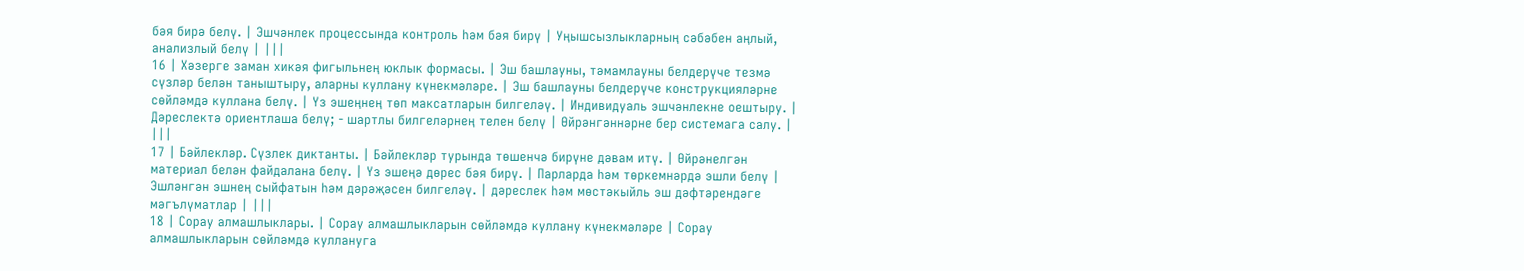бәя бирә белү. | Эшчәнлек процессында контроль һәм бәя бирү | Уңышсызлыкларның сәбәбен аңлый, анализлый белү | |||
16 | Хәзерге заман хикәя фигыльнең юклык формасы. | Эш башлауны, тәмамлауны белдерүче тезмә сүзләр белән таныштыру, аларны куллану күнекмәләре. | Эш башлауны белдерүче конструкцияләрне сөйләмдә куллана белү. | Үз эшеңнең төп максатларын билгеләү. | Индивидуаль эшчәнлекне оештыру. | Дәреслектә ориентлаша белү; - шартлы билгеләрнең телен белү | Өйрәнгәннәрне бер системага салу. | |||
17 | Бәйлекләр. Сүзлек диктанты. | Бәйлекләр турында төшенчә бирүне дәвам итү. | Өйрәнелгән материал белән файдалана белү. | Үз эшеңә дөрес бәя бирү. | Парларда һәм төркемнәрдә эшли белү | Эшләнгән эшнең сыйфатын һәм дәрәҗәсен билгеләү. | дәреслек һәм мөстәкыйль эш дәфтәрендәге мәгълүматлар | |||
18 | Сорау алмашлыклары. | Сорау алмашлыкларын сөйләмдә куллану күнекмәләре | Сорау алмашлыкларын сөйләмдә куллануга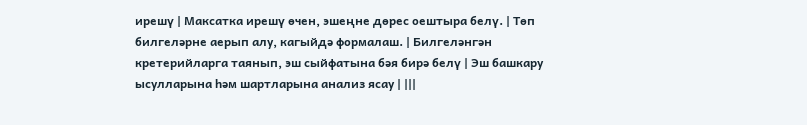ирешү | Максатка ирешү өчен, эшеңне дөрес оештыра белү. | Төп билгеләрне аерып алу, кагыйдә формалаш. | Билгеләнгән кретерийларга таянып, эш сыйфатына бәя бирә белү | Эш башкару ысулларына һәм шартларына анализ ясау | |||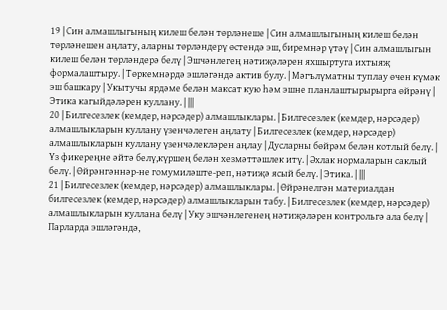19 | Син алмашлыгының килеш белән төрләнеше | Син алмашлыгының килеш белән төрләнешен аңлату, аларны төрләндерү өстендә эш, биремнәр үтәү | Син алмашлыгын килеш белән төрләндерә белү | Эшчәнлегең нәтиҗәләрен яхшыртуга ихтыяҗ формалаштыру. | Төркемнәрдә эшләгәндә актив булу. | Мәгълүматны туплау өчен күмәк эш башкару | Укытучы ярдәме белән максат кую һәм эшне планлаштырырырга өйрәнү | Этика кагыйдәләрен куллану. | |||
20 | Билгесезлек (кемдер, нәрсәдер) алмашлыклары. | Билгесезлек (кемдер, нәрсәдер) алмашлыкларын куллану үзенчәлеген аңлату | Билгесезлек (кемдер, нәрсәдер) алмашлыкларын куллану үзенчәлекләрен аңлау | Дусларны бөйрәм белән котлый белү. | Үз фикереңне әйтә белү,күршең белән хезмәттәшлек итү. | Әхлак нормаларын саклый белү. | Өйрәнгәннәр-не гомумиләште-реп, нәтиҗә ясый белү. | Этика. | |||
21 | Билгесезлек (кемдер, нәрсәдер) алмашлыклары. | Өйрәнелгән материалдан билгесезлек (кемдер, нәрсәдер) алмашлыкларын табу. | Билгесезлек (кемдер, нәрсәдер) алмашлыкларын куллана белү | Уку эшчәнлегенең нәтиҗәләрен контрольгә ала белү | Парларда эшләгәндә,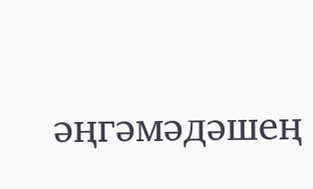әңгәмәдәшең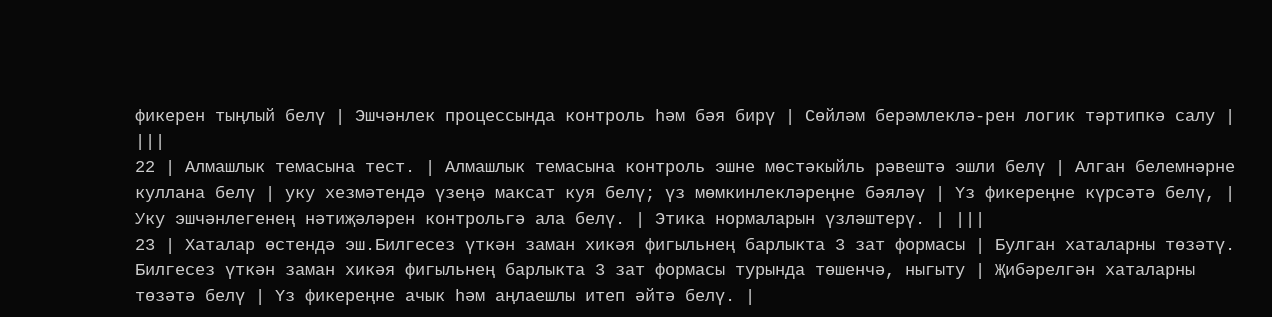фикерен тыңлый белү | Эшчәнлек процессында контроль һәм бәя бирү | Сөйләм берәмлеклә-рен логик тәртипкә салу | |||
22 | Алмашлык темасына тест. | Алмашлык темасына контроль эшне мөстәкыйль рәвештә эшли белү | Алган белемнәрне куллана белү | уку хезмәтендә үзеңә максат куя белү; үз мөмкинлекләреңне бәяләү | Үз фикереңне күрсәтә белү, | Уку эшчәнлегенең нәтиҗәләрен контрольгә ала белү. | Этика нормаларын үзләштерү. | |||
23 | Хаталар өстендә эш.Билгесез үткән заман хикәя фигыльнең барлыкта 3 зат формасы | Булган хаталарны төзәтү. Билгесез үткән заман хикәя фигыльнең барлыкта 3 зат формасы турында төшенчә, ныгыту | Җибәрелгән хаталарны төзәтә белү | Үз фикереңне ачык һәм аңлаешлы итеп әйтә белү. |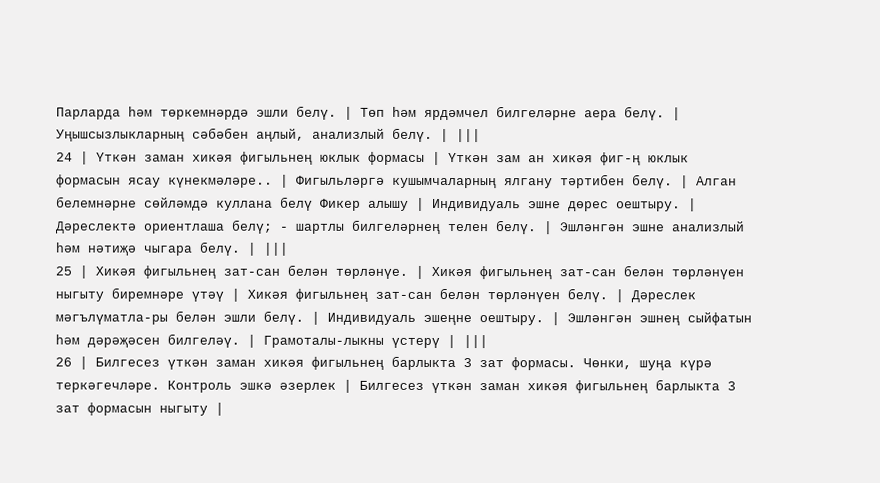Парларда һәм төркемнәрдә эшли белү. | Төп һәм ярдәмчел билгеләрне аера белү. | Уңышсызлыкларның сәбәбен аңлый, анализлый белү. | |||
24 | Үткән заман хикәя фигыльнең юклык формасы | Үткән зам ан хикәя фиг-ң юклык формасын ясау күнекмәләре.. | Фигыльләргә кушымчаларның ялгану тәртибен белү. | Алган белемнәрне сөйләмдә куллана белү Фикер алышу | Индивидуаль эшне дөрес оештыру. | Дәреслектә ориентлаша белү; - шартлы билгеләрнең телен белү. | Эшләнгән эшне анализлый һәм нәтиҗә чыгара белү. | |||
25 | Хикәя фигыльнең зат-сан белән төрләнүе. | Хикәя фигыльнең зат-сан белән төрләнүен ныгыту биремнәре үтәү | Хикәя фигыльнең зат-сан белән төрләнүен белү. | Дәреслек мәгълүматла-ры белән эшли белү. | Индивидуаль эшеңне оештыру. | Эшләнгән эшнең сыйфатын һәм дәрәҗәсен билгеләү. | Грамоталы-лыкны үстерү | |||
26 | Билгесез үткән заман хикәя фигыльнең барлыкта 3 зат формасы. Чөнки, шуңа күрә теркәгечләре. Контроль эшкә әзерлек | Билгесез үткән заман хикәя фигыльнең барлыкта 3 зат формасын ныгыту |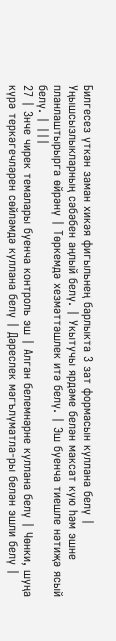Билгесез үткән заман хикәя фигыльнең барлыкта 3 зат формасын куллана белү | Уңышсызлыкларның сәбәбен аңлый белү. | Укытучы ярдәме белән максат кую һәм эшне планлаштырырга өйрәнү | Төркемдә хезмәттәшлек итә белү. | Эш буенча тиешле нәтиҗә ясый белү. | |||
27 | 3нче чирек темалары буенча контроль эш | Алган белемнәрне куллана белү | Чөнки, шуңа күрә теркәгечләрен сөйләмдә куллана белү | Дәреслек мәгълүматла-ры белән эшли белү |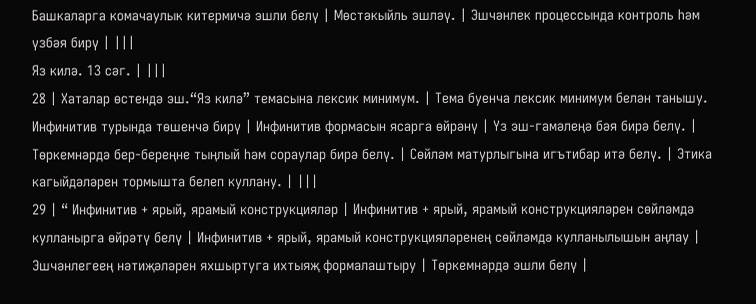Башкаларга комачаулык китермичә эшли белү | Мөстәкыйль эшләү. | Эшчәнлек процессында контроль һәм үзбәя бирү | |||
Яз килә. 13 сәг. | |||
28 | Хаталар өстендә эш.“Яз килә” темасына лексик минимум. | Тема буенча лексик минимум белән танышу. Инфинитив турында төшенчә бирү | Инфинитив формасын ясарга өйрәнү | Үз эш-гамәлеңә бәя бирә белү. | Төркемнәрдә бер-береңне тыңлый һәм сораулар бирә белү. | Сөйләм матурлыгына игътибар итә белү. | Этика кагыйдәләрен тормышта белеп куллану. | |||
29 | “ Инфинитив + ярый, ярамый конструкцияләр | Инфинитив + ярый, ярамый конструкцияләрен сөйләмдә кулланырга өйрәтү белү | Инфинитив + ярый, ярамый конструкцияләренең сөйләмдә кулланылышын аңлау | Эшчәнлегеең нәтиҗәләрен яхшыртуга ихтыяҗ формалаштыру | Төркемнәрдә эшли белү |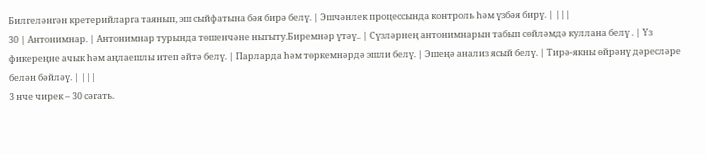Билгеләнгән кретерийларга таянып, эш сыйфатына бәя бирә белү. | Эшчәнлек процессында контроль һәм үзбәя бирү. | |||
30 | Антонимнар. | Антонимнар турында төшенчәне ныгыту.Биремнәр үтәү.. | Сүзләрнең антонимнарын табып сөйләмдә куллана белү . | Үз фикереңне ачык һәм аңлаешлы итеп әйтә белү. | Парларда һәм төркемнәрдә эшли белү. | Эшеңә анализ ясый белү. | Тирә-якны өйрәнү дәресләре белән бәйләү. | |||
3 нче чирек – 30 сәгать.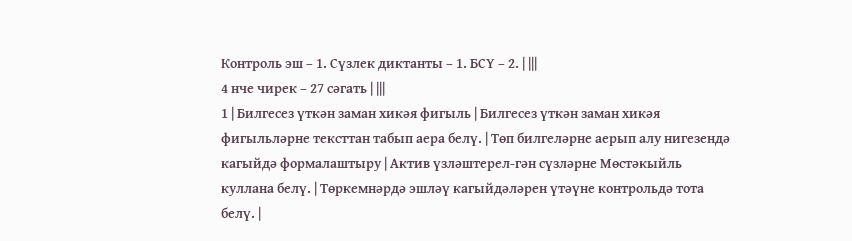Контроль эш – 1. Сүзлек диктанты – 1. БСҮ – 2. | |||
4 нче чирек – 27 сәгать | |||
1 | Билгесез үткән заман хикәя фигыль | Билгесез үткән заман хикәя фигыльләрне тексттан табып аера белү. | Төп билгеләрне аерып алу нигезендә кагыйдә формалаштыру | Актив үзләштерел-гән сүзләрне Мөстәкыйль куллана белү. | Төркемнәрдә эшләү кагыйдәләрен үтәүне контрольдә тота белү. |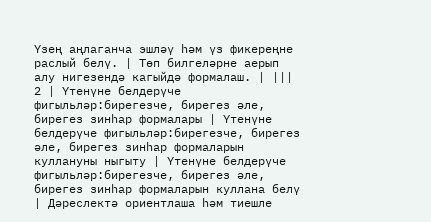Үзең аңлаганча эшләү һәм үз фикереңне раслый белү. | Төп билгеләрне аерып алу нигезендә кагыйдә формалаш. | |||
2 | Үтенүне белдерүче фигыльләр:бирегезче, бирегез әле, бирегез зинһар формалары | Үтенүне белдерүче фигыльләр:бирегезче, бирегез әле, бирегез зинһар формаларын куллануны ныгыту | Үтенүне белдерүче фигыльләр:бирегезче, бирегез әле, бирегез зинһар формаларын куллана белү | Дәреслектә ориентлаша һәм тиешле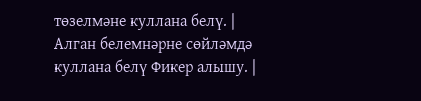төзелмәне куллана белү. | Алган белемнәрне сөйләмдә куллана белү Фикер алышу. |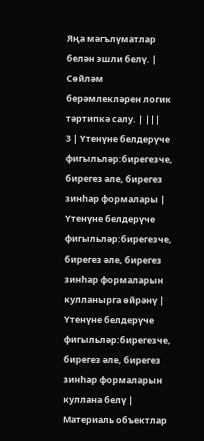Яңа мәгълүматлар белән эшли белү. | Сөйләм берәмлекләрен логик тәртипкә салу. | |||
3 | Үтенүне белдерүче фигыльләр:бирегезче, бирегез әле, бирегез зинһар формалары | Үтенүне белдерүче фигыльләр:бирегезче, бирегез әле, бирегез зинһар формаларын кулланырга өйрәнү | Үтенүне белдерүче фигыльләр:бирегезче, бирегез әле, бирегез зинһар формаларын куллана белү | Материаль объектлар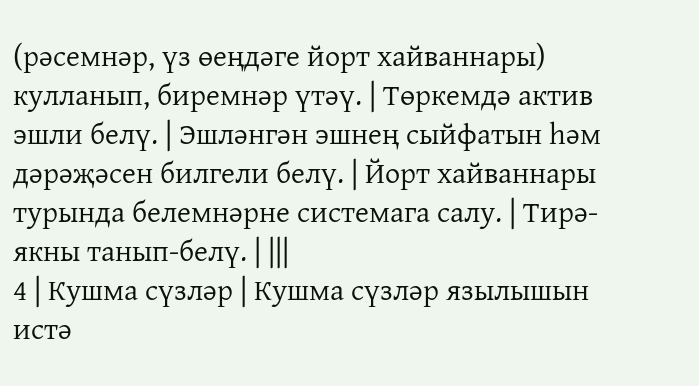(рәсемнәр, үз өеңдәге йорт хайваннары) кулланып, биремнәр үтәү. | Төркемдә актив эшли белү. | Эшләнгән эшнең сыйфатын һәм дәрәҗәсен билгели белү. | Йорт хайваннары турында белемнәрне системага салу. | Тирә-якны танып-белү. | |||
4 | Кушма сүзләр | Кушма сүзләр язылышын истә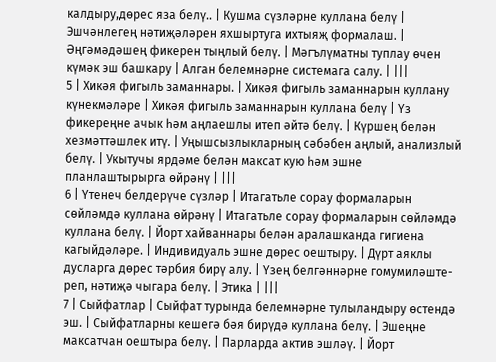калдыру,дөрес яза белү.. | Кушма сүзләрне куллана белү | Эшчәнлегең нәтиҗәләрен яхшыртуга ихтыяҗ формалаш. | Әңгәмәдәшең фикерен тыңлый белү. | Мәгълүматны туплау өчен күмәк эш башкару | Алган белемнәрне системага салу. | |||
5 | Хикәя фигыль заманнары. | Хикәя фигыль заманнарын куллану күнекмәләре | Хикәя фигыль заманнарын куллана белү | Үз фикереңне ачык һәм аңлаешлы итеп әйтә белү. | Күршең белән хезмәттәшлек итү. | Уңышсызлыкларның сәбәбен аңлый, анализлый белү. | Укытучы ярдәме белән максат кую һәм эшне планлаштырырга өйрәнү | |||
6 | Үтенеч белдерүче сүзләр | Итагатьле сорау формаларын сөйләмдә куллана өйрәнү | Итагатьле сорау формаларын сөйләмдә куллана белү. | Йорт хайваннары белән аралашканда гигиена кагыйдәләре. | Индивидуаль эшне дөрес оештыру. | Дүрт аяклы дусларга дөрес тәрбия бирү алу. | Үзең белгәннәрне гомумиләште-реп, нәтиҗә чыгара белү. | Этика | |||
7 | Сыйфатлар | Сыйфат турында белемнәрне тулыландыру өстендә эш. | Сыйфатларны кешегә бәя бирүдә куллана белү. | Эшеңне максатчан оештыра белү. | Парларда актив эшләү. | Йорт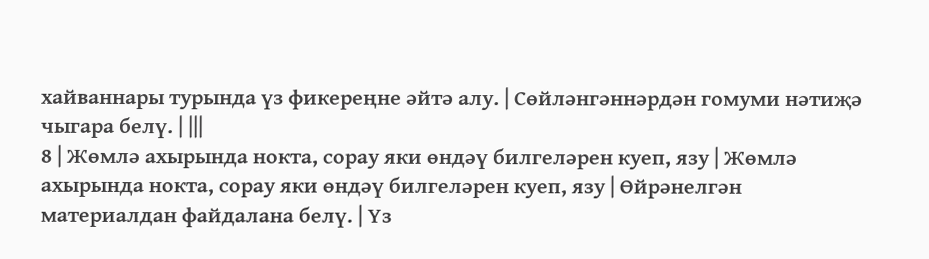хайваннары турында үз фикереңне әйтә алу. | Сөйләнгәннәрдән гомуми нәтиҗә чыгара белү. | |||
8 | Жөмлә ахырында нокта, сорау яки өндәү билгеләрен куеп, язу | Жөмлә ахырында нокта, сорау яки өндәү билгеләрен куеп, язу | Өйрәнелгән материалдан файдалана белү. | Үз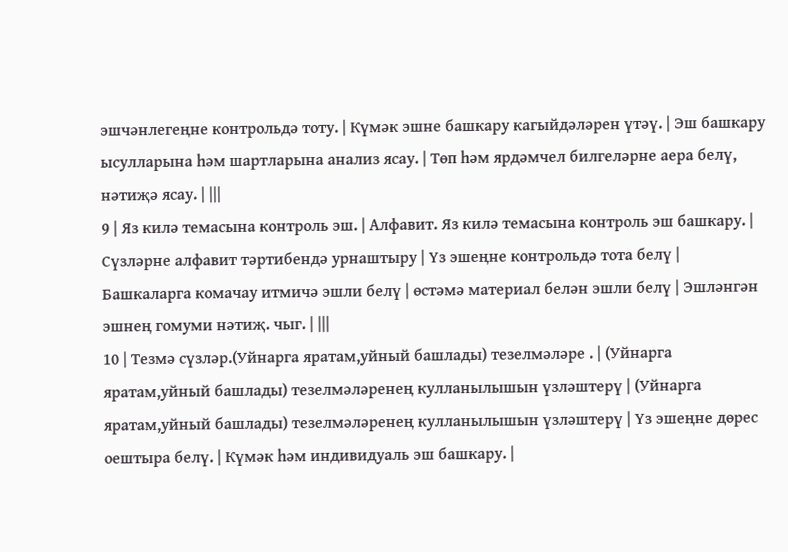эшчәнлегеңне контрольдә тоту. | Күмәк эшне башкару кагыйдәләрен үтәү. | Эш башкару ысулларына һәм шартларына анализ ясау. | Төп һәм ярдәмчел билгеләрне аера белү, нәтиҗә ясау. | |||
9 | Яз килә темасына контроль эш. | Алфавит. Яз килә темасына контроль эш башкару. | Сүзләрне алфавит тәртибендә урнаштыру | Үз эшеңне контрольдә тота белү | Башкаларга комачау итмичә эшли белү | өстәмә материал белән эшли белү | Эшләнгән эшнең гомуми нәтиҗ. чыг. | |||
10 | Тезмә сүзләр.(Уйнарга яратам,уйный башлады) тезелмәләре . | (Уйнарга яратам,уйный башлады) тезелмәләренең кулланылышын үзләштерү | (Уйнарга яратам,уйный башлады) тезелмәләренең кулланылышын үзләштерү | Үз эшеңне дөрес оештыра белү. | Күмәк һәм индивидуаль эш башкару. |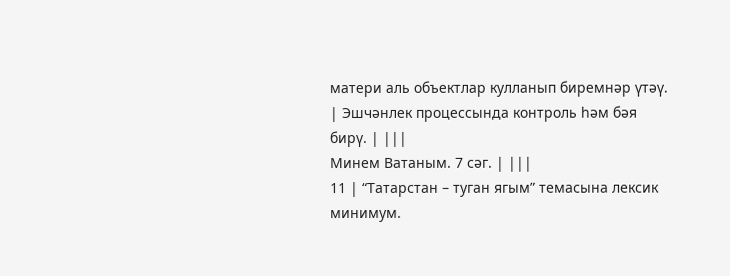матери аль объектлар кулланып биремнәр үтәү. | Эшчәнлек процессында контроль һәм бәя бирү. | |||
Минем Ватаным. 7 сәг. | |||
11 | “Татарстан – туган ягым” темасына лексик минимум.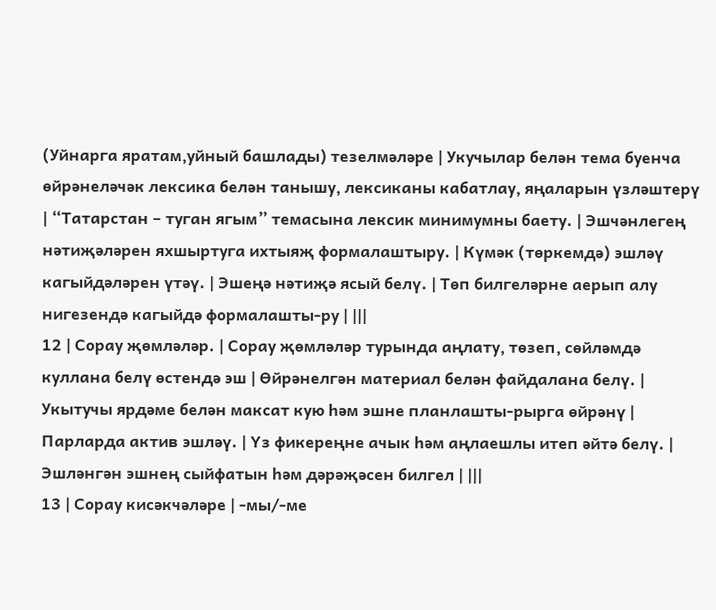(Уйнарга яратам,уйный башлады) тезелмәләре | Укучылар белән тема буенча өйрәнеләчәк лексика белән танышу, лексиканы кабатлау, яңаларын үзләштерү | “Татарстан – туган ягым” темасына лексик минимумны баету. | Эшчәнлегең нәтиҗәләрен яхшыртуга ихтыяҗ формалаштыру. | Күмәк (төркемдә) эшләү кагыйдәләрен үтәү. | Эшеңә нәтиҗә ясый белү. | Төп билгеләрне аерып алу нигезендә кагыйдә формалашты-ру | |||
12 | Сорау җөмләләр. | Сорау җөмләләр турында аңлату, төзеп, сөйләмдә куллана белү өстендә эш | Өйрәнелгән материал белән файдалана белү. | Укытучы ярдәме белән максат кую һәм эшне планлашты-рырга өйрәнү | Парларда актив эшләү. | Үз фикереңне ачык һәм аңлаешлы итеп әйтә белү. | Эшләнгән эшнең сыйфатын һәм дәрәҗәсен билгел | |||
13 | Сорау кисәкчәләре | -мы/-ме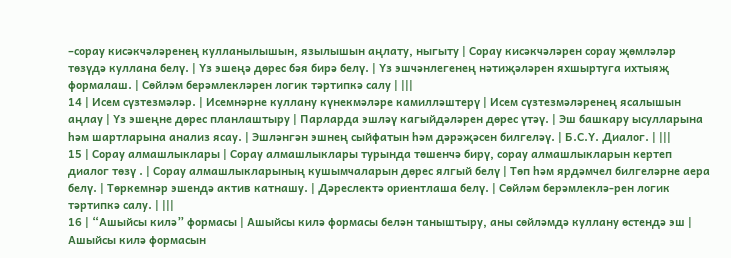–сорау кисәкчәләренең кулланылышын, язылышын аңлату, ныгыту | Сорау кисәкчәләрен сорау җөмләләр төзүдә куллана белү. | Үз эшеңә дөрес бәя бирә белү. | Үз эшчәнлегенең нәтиҗәләрен яхшыртуга ихтыяҗ формалаш. | Сөйләм берәмлекләрен логик тәртипкә салу | |||
14 | Исем сүзтезмәләр. | Исемнәрне куллану күнекмәләре камилләштерү | Исем сүзтезмәләренең ясалышын аңлау | Үз эшеңне дөрес планлаштыру | Парларда эшләү кагыйдәләрен дөрес үтәү. | Эш башкару ысулларына һәм шартларына анализ ясау. | Эшләнгән эшнең сыйфатын һәм дәрәҗәсен билгеләү. | Б.С.Ү. Диалог. | |||
15 | Сорау алмашлыклары | Сорау алмашлыклары турында төшенчә бирү, сорау алмашлыкларын кертеп диалог төзү . | Сорау алмашлыкларының кушымчаларын дөрес ялгый белү | Төп һәм ярдәмчел билгеләрне аера белү. | Төркемнәр эшендә актив катнашу. | Дәреслектә ориентлаша белү. | Сөйләм берәмлеклә-рен логик тәртипкә салу. | |||
16 | “Ашыйсы килә” формасы | Ашыйсы килә формасы белән таныштыру, аны сөйләмдә куллану өстендә эш | Ашыйсы килә формасын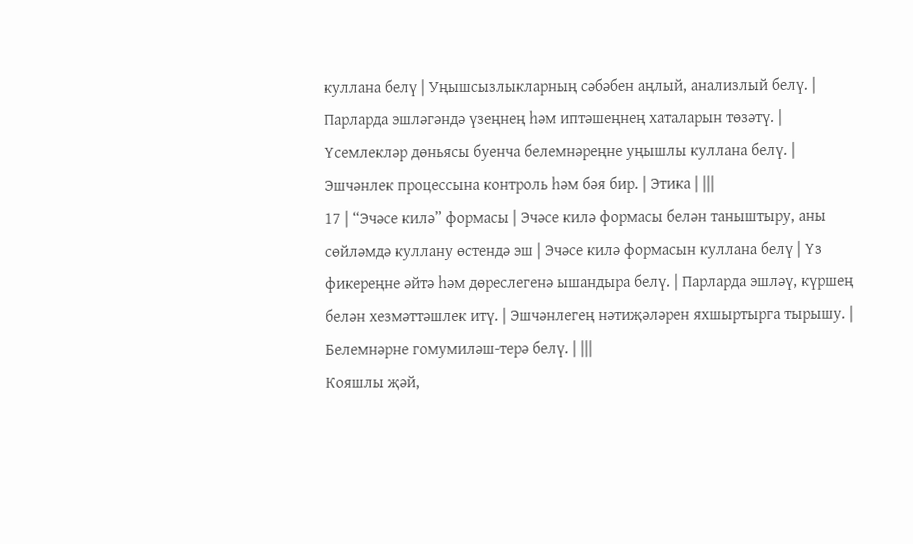куллана белү | Уңышсызлыкларның сәбәбен аңлый, анализлый белү. | Парларда эшләгәндә үзеңнең һәм иптәшеңнең хаталарын төзәтү. | Үсемлекләр дөньясы буенча белемнәреңне уңышлы куллана белү. | Эшчәнлек процессына контроль һәм бәя бир. | Этика | |||
17 | “Эчәсе килә” формасы | Эчәсе килә формасы белән таныштыру, аны сөйләмдә куллану өстендә эш | Эчәсе килә формасын куллана белү | Үз фикереңне әйтә һәм дөреслегенә ышандыра белү. | Парларда эшләү, күршең белән хезмәттәшлек итү. | Эшчәнлегең нәтиҗәләрен яхшыртырга тырышу. | Белемнәрне гомумиләш-терә белү. | |||
Кояшлы җәй,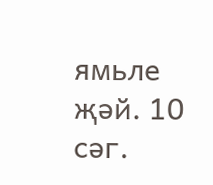ямьле җәй. 10 сәг.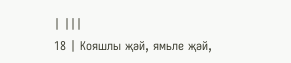| |||
18 | Кояшлы җәй, ямьле җәй,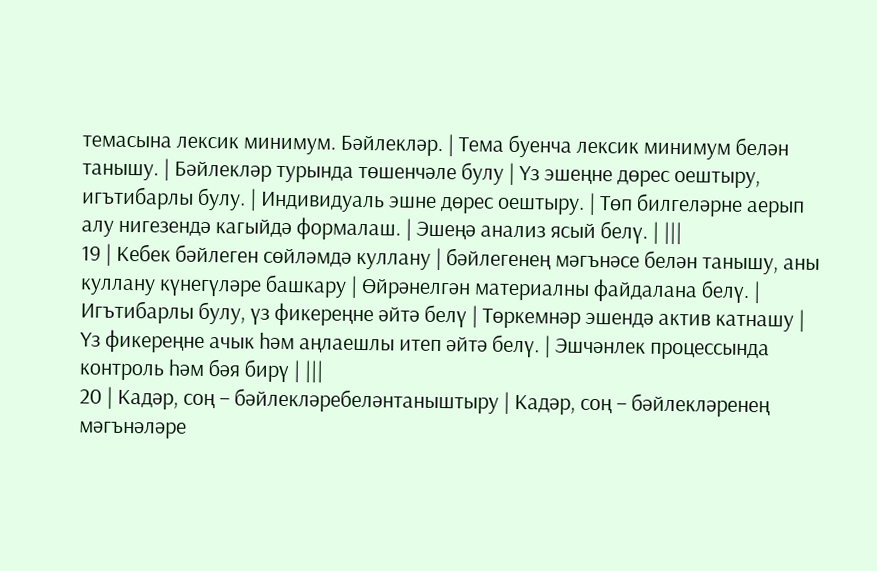темасына лексик минимум. Бәйлекләр. | Тема буенча лексик минимум белән танышу. | Бәйлекләр турында төшенчәле булу | Үз эшеңне дөрес оештыру, игътибарлы булу. | Индивидуаль эшне дөрес оештыру. | Төп билгеләрне аерып алу нигезендә кагыйдә формалаш. | Эшеңә анализ ясый белү. | |||
19 | Кебек бәйлеген сөйләмдә куллану | бәйлегенең мәгънәсе белән танышу, аны куллану күнегүләре башкару | Өйрәнелгән материалны файдалана белү. | Игътибарлы булу, үз фикереңне әйтә белү | Төркемнәр эшендә актив катнашу | Үз фикереңне ачык һәм аңлаешлы итеп әйтә белү. | Эшчәнлек процессында контроль һәм бәя бирү | |||
20 | Кадәр, соң – бәйлекләребеләнтаныштыру | Кадәр, соң – бәйлекләренең мәгънәләре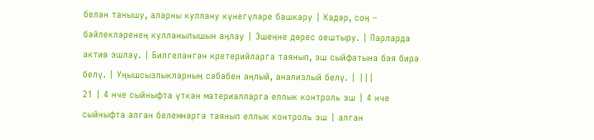белән танышу, аларны куллану күнегүләре башкару | Кадәр, соң – бәйлекләренең кулланылышын аңлау | Эшеңне дөрес оештыру. | Парларда актив эшләү. | Билгеләнгән кретерийларга таянып, эш сыйфатына бәя бирә белү. | Уңышсызлыкларның сәбәбен аңлый, анализлый белү. | |||
21 | 4 нче сыйныфта үткән материалларга еллык контроль эш | 4 нче сыйныфта алган белемнәргә таянып еллык контроль эш | алган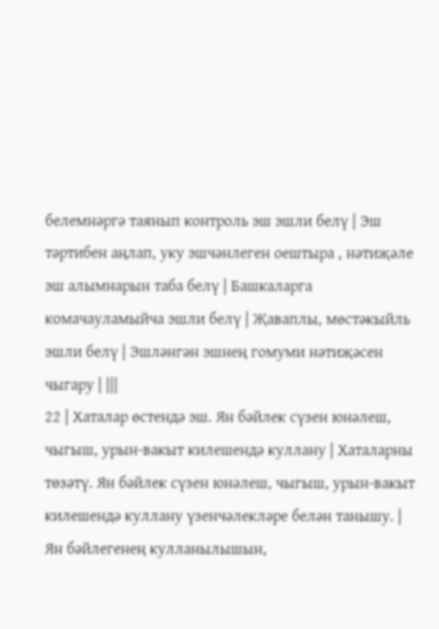белемнәргә таянып контроль эш эшли белү | Эш тәртибен аңлап, уку эшчәнлеген оештыра , нәтиҗәле эш алымнарын таба белү | Башкаларга комачауламыйча эшли белү | Җаваплы, мөстәкыйль эшли белү | Эшләнгән эшнең гомуми нәтиҗәсен чыгару | |||
22 | Хаталар өстендә эш. Ян бәйлек сүзен юнәлеш, чыгыш, урын-вакыт килешендә куллану | Хаталарны төзәтү. Ян бәйлек сүзен юнәлеш, чыгыш, урын-вакыт килешендә куллану үзенчәлекләре белән танышу. | Ян бәйлегенең кулланылышын,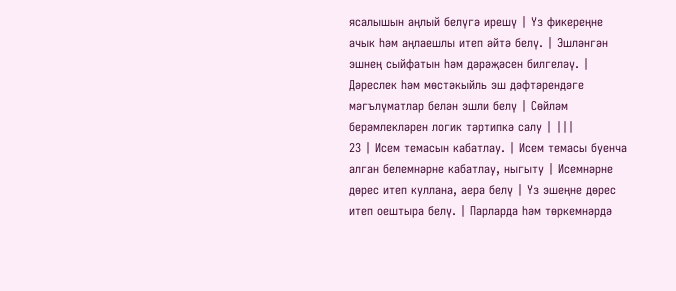ясалышын аңлый белүгә ирешү | Үз фикереңне ачык һәм аңлаешлы итеп әйтә белү. | Эшләнгән эшнең сыйфатын һәм дәрәҗәсен билгеләү. | Дәреслек һәм мөстәкыйль эш дәфтәрендәге мәгълүматлар белән эшли белү | Сөйләм берәмлекләрен логик тәртипкә салу | |||
23 | Исем темасын кабатлау. | Исем темасы буенча алган белемнәрне кабатлау, ныгыту | Исемнәрне дөрес итеп куллана, аера белү | Үз эшеңне дөрес итеп оештыра белү. | Парларда һәм төркемнәрдә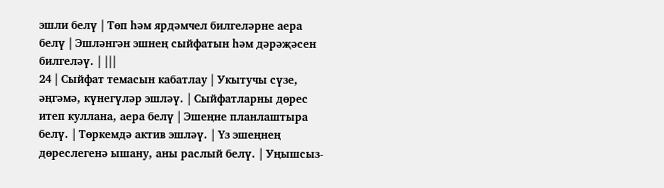эшли белү | Төп һәм ярдәмчел билгеләрне аера белү | Эшләнгән эшнең сыйфатын һәм дәрәҗәсен билгеләү. | |||
24 | Сыйфат темасын кабатлау | Укытучы сүзе, әңгәмә, күнегүләр эшләү. | Сыйфатларны дөрес итеп куллана, аера белү | Эшеңне планлаштыра белү. | Төркемдә актив эшләү. | Үз эшеңнең дөреслегенә ышану, аны раслый белү. | Уңышсыз-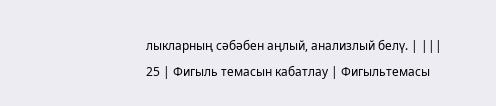лыкларның сәбәбен аңлый, анализлый белү. | |||
25 | Фигыль темасын кабатлау | Фигыльтемасы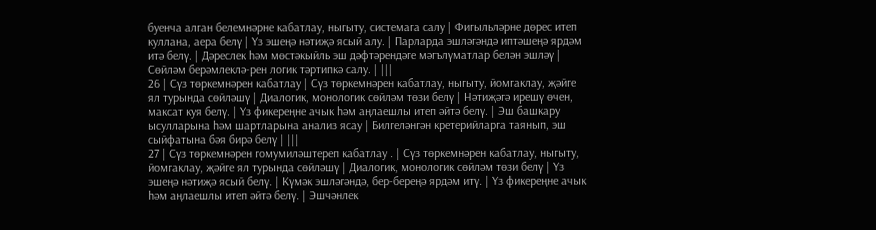буенча алган белемнәрне кабатлау, ныгыту, системага салу | Фигыльләрне дөрес итеп куллана, аера белү | Үз эшеңә нәтиҗә ясый алу. | Парларда эшләгәндә иптәшеңә ярдәм итә белү. | Дәреслек һәм мөстәкыйль эш дәфтәрендәге мәгълүматлар белән эшләү | Сөйләм берәмлеклә-рен логик тәртипкә салу. | |||
26 | Сүз төркемнәрен кабатлау | Сүз төркемнәрен кабатлау, ныгыту, йомгаклау, җәйге ял турында сөйләшү | Диалогик, монологик сөйләм төзи белү | Нәтиҗәгә ирешү өчен, максат куя белү. | Үз фикереңне ачык һәм аңлаешлы итеп әйтә белү. | Эш башкару ысулларына һәм шартларына анализ ясау | Билгеләнгән кретерийларга таянып, эш сыйфатына бәя бирә белү | |||
27 | Сүз төркемнәрен гомумиләштереп кабатлау . | Сүз төркемнәрен кабатлау, ныгыту, йомгаклау, җәйге ял турында сөйләшү | Диалогик, монологик сөйләм төзи белү | Үз эшеңә нәтиҗә ясый белү. | Күмәк эшләгәндә, бер-береңә ярдәм итү. | Үз фикереңне ачык һәм аңлаешлы итеп әйтә белү. | Эшчәнлек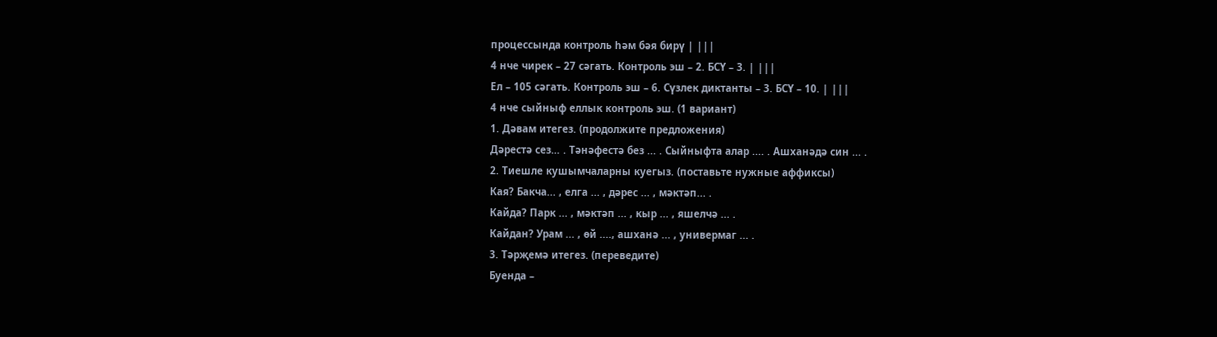процессында контроль һәм бәя бирү | |||
4 нче чирек – 27 сәгать. Контроль эш – 2. БСҮ – 3. | |||
Ел – 105 сәгать. Контроль эш – 6. Сүзлек диктанты – 3. БСҮ – 10. | |||
4 нче сыйныф еллык контроль эш. (1 вариант)
1. Дәвам итегез. (продолжите предложения)
Дәрестә сез… . Тәнәфестә без ... . Сыйныфта алар .... . Ашханәдә син ... .
2. Тиешле кушымчаларны куегыз. (поставьте нужные аффиксы)
Кая? Бакча... , елга ... , дәрес ... , мәктәп... .
Кайда? Парк ... , мәктәп ... , кыр ... , яшелчә ... .
Кайдан? Урам ... , өй ...., ашханә ... , универмаг ... .
3. Тәрҗемә итегез. (переведите)
Буенда –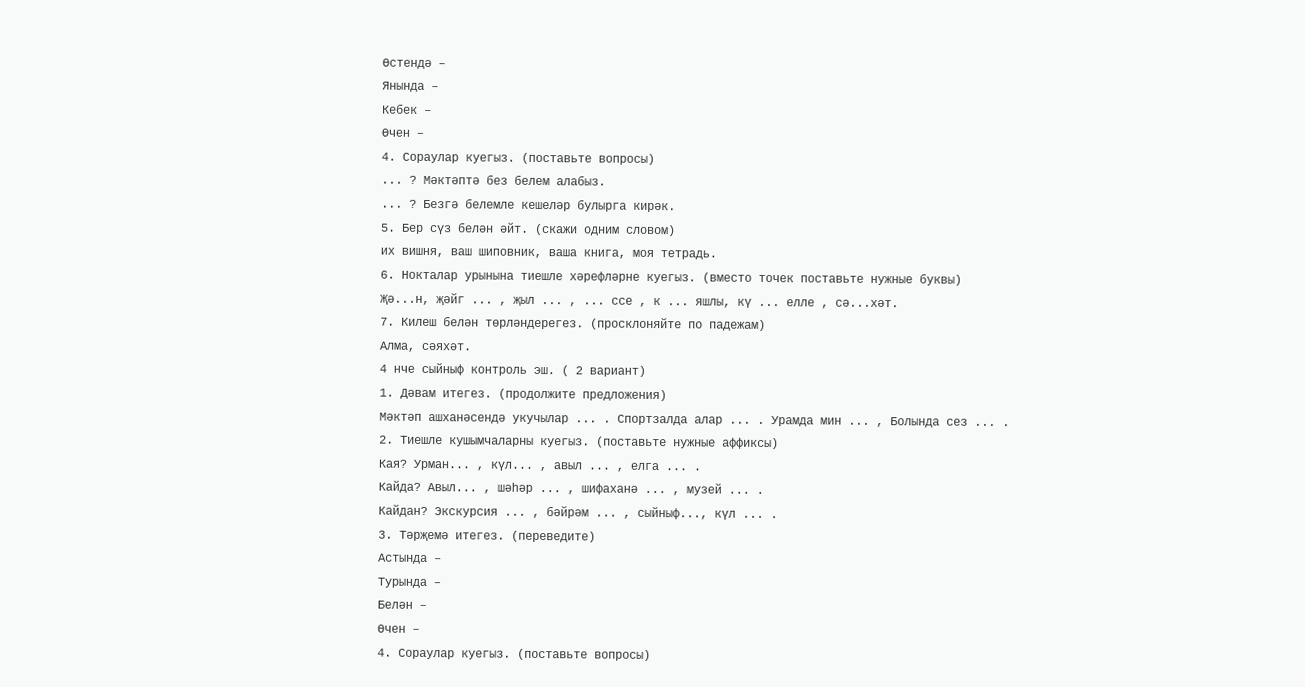Өстендә –
Янында –
Кебек –
Өчен –
4. Сораулар куегыз. (поставьте вопросы)
... ? Мәктәптә без белем алабыз.
... ? Безгә белемле кешеләр булырга кирәк.
5. Бер сүз белән әйт. (скажи одним словом)
их вишня, ваш шиповник, ваша книга, моя тетрадь.
6. Нокталар урынына тиешле хәрефләрне куегыз. (вместо точек поставьте нужные буквы)
Җә...н, җәйг ... , җыл ... , ... ссе , к ... яшлы, кү ... елле , сә...хәт.
7. Килеш белән төрләндерегез. (просклоняйте по падежам)
Алма, сәяхәт.
4 нче сыйныф контроль эш. ( 2 вариант)
1. Дәвам итегез. (продолжите предложения)
Мәктәп ашханәсендә укучылар ... . Спортзалда алар ... . Урамда мин ... , Болында сез ... .
2. Тиешле кушымчаларны куегыз. (поставьте нужные аффиксы)
Кая? Урман... , күл... , авыл ... , елга ... .
Кайда? Авыл... , шәһәр ... , шифаханә ... , музей ... .
Кайдан? Экскурсия ... , бәйрәм ... , сыйныф..., күл ... .
3. Тәрҗемә итегез. (переведите)
Астында –
Турында –
Белән –
Өчен –
4. Сораулар куегыз. (поставьте вопросы)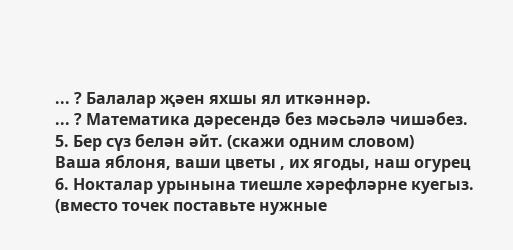... ? Балалар җәен яхшы ял иткәннәр.
... ? Математика дәресендә без мәсьәлә чишәбез.
5. Бер сүз белән әйт. (скажи одним словом)
Ваша яблоня, ваши цветы , их ягоды, наш огурец
6. Нокталар урынына тиешле хәрефләрне куегыз. (вместо точек поставьте нужные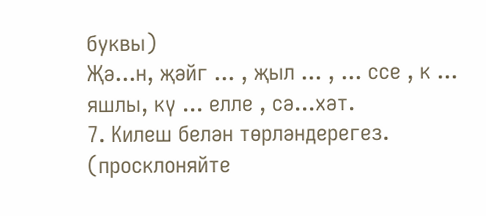буквы)
Җә...н, җәйг ... , җыл ... , ... ссе , к ... яшлы, кү ... елле , сә...хәт.
7. Килеш белән төрләндерегез. (просклоняйте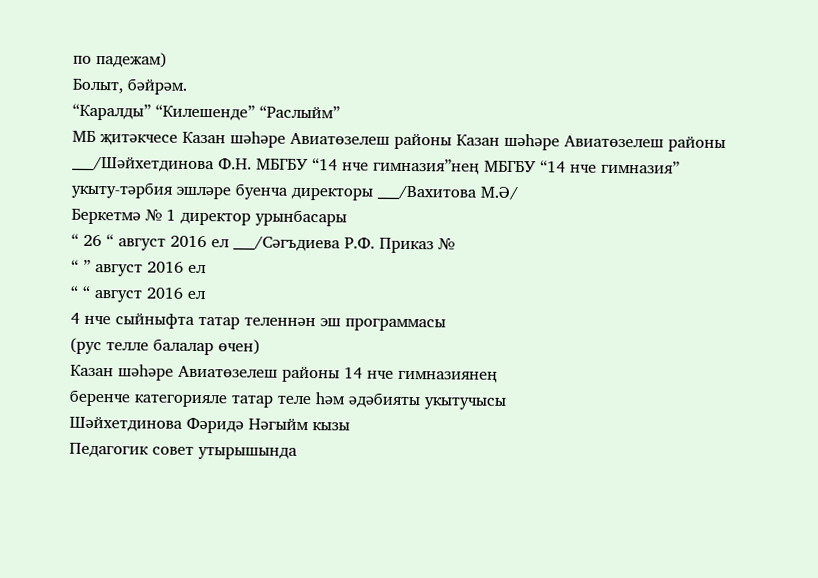по падежам)
Болыт, бәйрәм.
“Каралды” “Килешенде” “Раслыйм”
МБ җитәкчесе Казан шәһәре Авиатөзелеш районы Казан шәһәре Авиатөзелеш районы
___/Шәйхетдинова Ф.Н. МБГБУ “14 нче гимназия”нең МБГБУ “14 нче гимназия”
укыту-тәрбия эшләре буенча директоры ___/Вахитова М.Ә/
Беркетмә № 1 директор урынбасары
“ 26 “ август 2016 ел ___/Сәгъдиева Р.Ф. Приказ №
“ ” август 2016 ел
“ “ август 2016 ел
4 нче сыйныфта татар теленнән эш программасы
(рус телле балалар өчен)
Казан шәһәре Авиатөзелеш районы 14 нче гимназиянең
беренче категорияле татар теле һәм әдәбияты укытучысы
Шәйхетдинова Фәридә Нәгыйм кызы
Педагогик совет утырышында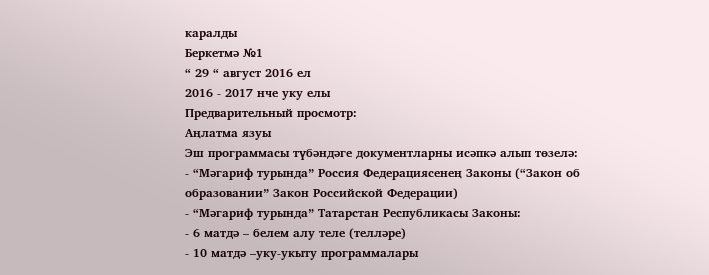каралды
Беркетмә №1
“ 29 “ август 2016 ел
2016 - 2017 нче уку елы
Предварительный просмотр:
Аңлатма язуы
Эш программасы түбәндәге документларны исәпкә алып төзелә:
- “Мәгариф турында” Россия Федерациясенең Законы (“Закон об образовании” Закон Российской Федерации)
- “Мәгариф турында” Татарстан Республикасы Законы:
- 6 матдә – белем алу теле (телләре)
- 10 матдә –уку-укыту программалары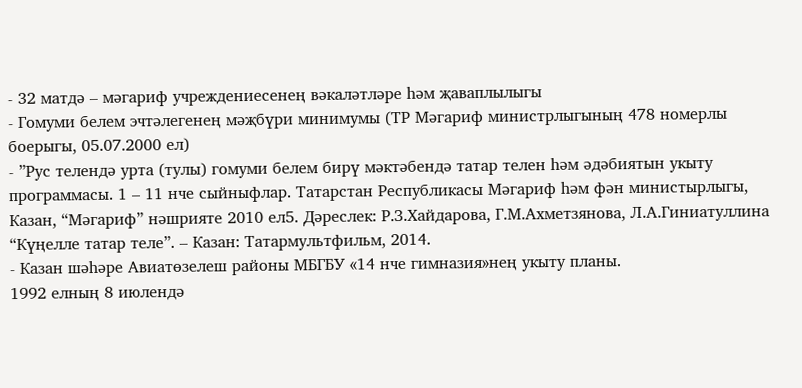- 32 матдә – мәгариф учреждениесенең вәкаләтләре һәм җаваплылыгы
- Гомуми белем эчтәлегенең мәҗбүри минимумы (ТР Мәгариф министрлыгының 478 номерлы боерыгы, 05.07.2000 ел)
- ”Рус телендә урта (тулы) гомуми белем бирү мәктәбендә татар телен һәм әдәбиятын укыту программасы. 1 – 11 нче сыйныфлар. Татарстан Республикасы Мәгариф һәм фән министырлыгы, Казан, “Мәгариф” нәшрияте 2010 ел5. Дәреслек: Р.З.Хайдарова, Г.М.Ахметзянова, Л.А.Гиниатуллина “Күңелле татар теле”. – Казан: Татармультфильм, 2014.
- Казан шәһәре Авиатөзелеш районы МБГБУ «14 нче гимназия»нең укыту планы.
1992 елның 8 июлендә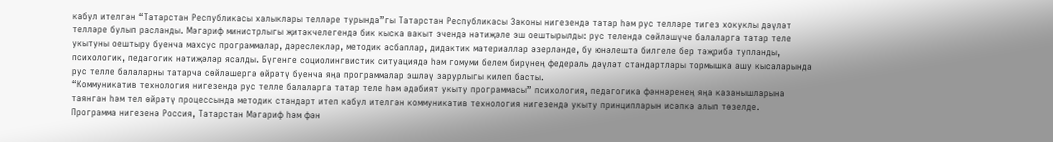кабул ителгән “Татарстан Республикасы халыклары телләре турында”гы Татарстан Республикасы Законы нигезендә татар һәм рус телләре тигез хокуклы дәүләт телләре булып расланды. Мәгариф министрлыгы җитәкчелегендә бик кыска вакыт эчендә нәтиҗәле эш оештырылды: рус телендә сөйләшүче балаларга татар теле укытуны оештыру буенча махсус программалар, дәреслекләр, методик әсбаплар, дидактик материаллар әзерләнде, бу юнәлештә билгеле бер тәҗрибә тупланды, психологик, педагогик нәтиҗәләр ясалды. Бүгенге социолингвистик ситуациядә һәм гомуми белем бирүнең федераль дәүләт стандартлары тормышка ашу кысаларында рус телле балаларны татарча сөйләшергә өйрәтү буенча яңа программалар эшләү зарурлыгы килеп басты.
“Коммуникатив технология нигезендә рус телле балаларга татар теле һәм әдәбият укыту программасы” психология, педагогика фәннәренең яңа казанышларына таянган һәм тел өйрәтү процессында методик стандарт итеп кабул ителгән коммуникатив технология нигезендә укыту принципларын исәпкә алып төзелде.
Программа нигезенә Россия, Татарстан Мәгариф һәм фән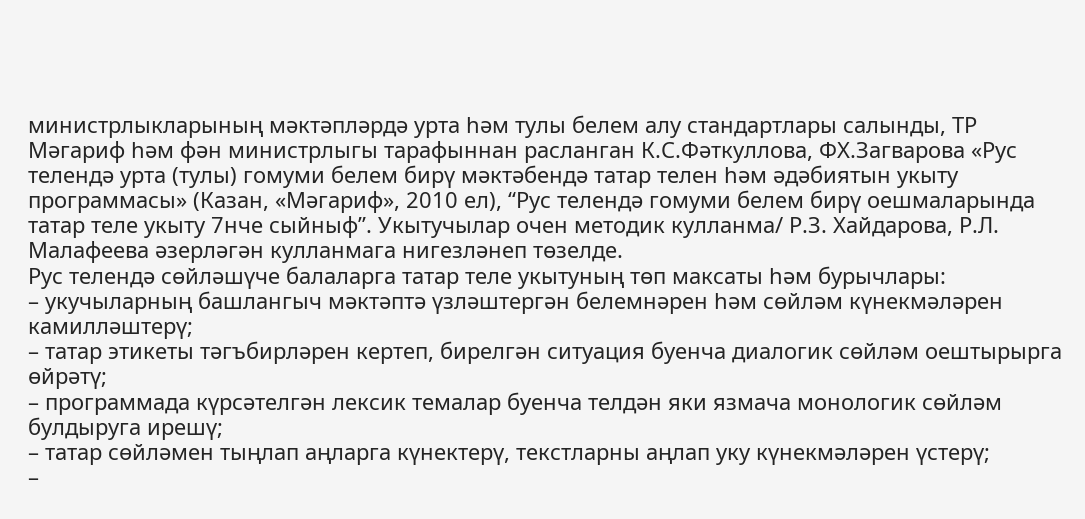министрлыкларының мәктәпләрдә урта һәм тулы белем алу стандартлары салынды, ТР Мәгариф һәм фән министрлыгы тарафыннан расланган К.С.Фәткуллова, ФХ.Загварова «Рус телендә урта (тулы) гомуми белем бирү мәктәбендә татар телен һәм әдәбиятын укыту программасы» (Казан, «Мәгариф», 2010 ел), “Рус телендә гомуми белем бирү оешмаларында татар теле укыту 7нче сыйныф”. Укытучылар очен методик кулланма/ Р.З. Хайдарова, Р.Л. Малафеева әзерләгән кулланмага нигезләнеп төзелде.
Рус телендә сөйләшүче балаларга татар теле укытуның төп максаты һәм бурычлары:
– укучыларның башлангыч мәктәптә үзләштергән белемнәрен һәм сөйләм күнекмәләрен камилләштерү;
– татар этикеты тәгъбирләрен кертеп, бирелгән ситуация буенча диалогик сөйләм оештырырга өйрәтү;
– программада күрсәтелгән лексик темалар буенча телдән яки язмача монологик сөйләм булдыруга ирешү;
– татар сөйләмен тыңлап аңларга күнектерү, текстларны аңлап уку күнекмәләрен үстерү;
–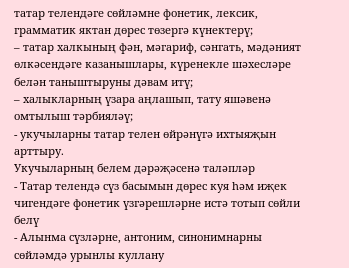татар телендәге сөйләмне фонетик, лексик, грамматик яктан дөрес төзергә күнектерү;
– татар халкының фән, мәгариф, сәнгать, мәдәният өлкәсендәге казанышлары, күренекле шәхесләре белән таныштыруны дәвам итү;
– халыкларның үзара аңлашып, тату яшәвенә омтылыш тәрбияләү;
- укучыларны татар телен өйрәнүгә ихтыяҗын арттыру.
Укучыларның белем дәрәҗәсенә таләпләр
- Татар телендә сүз басымын дөрес куя һәм иҗек чигендәге фонетик үзгәрешләрне истә тотып сөйли белү
- Алынма сүзләрне, антоним, синонимнарны сөйләмдә урынлы куллану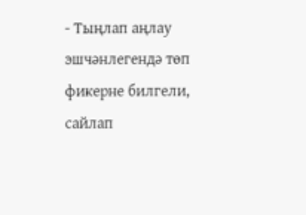- Тыңлап аңлау эшчәнлегендә төп фикерне билгели, сайлап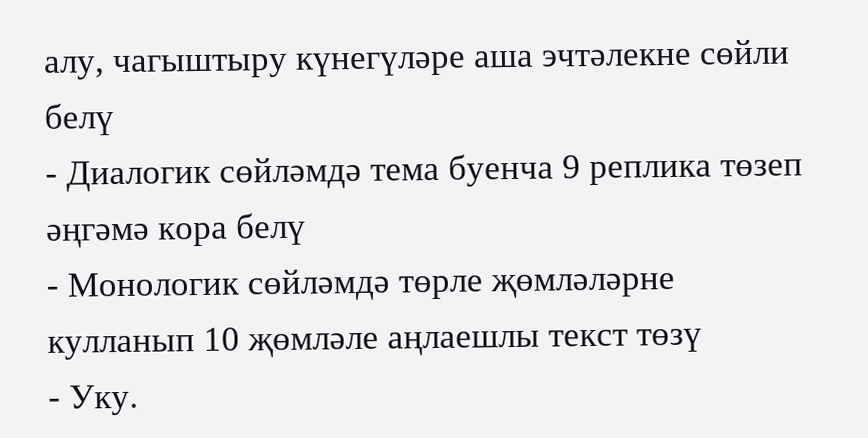алу, чагыштыру күнегүләре аша эчтәлекне сөйли белү
- Диалогик сөйләмдә тема буенча 9 реплика төзеп әңгәмә кора белү
- Монологик сөйләмдә төрле җөмләләрне кулланып 10 җөмләле аңлаешлы текст төзү
- Уку.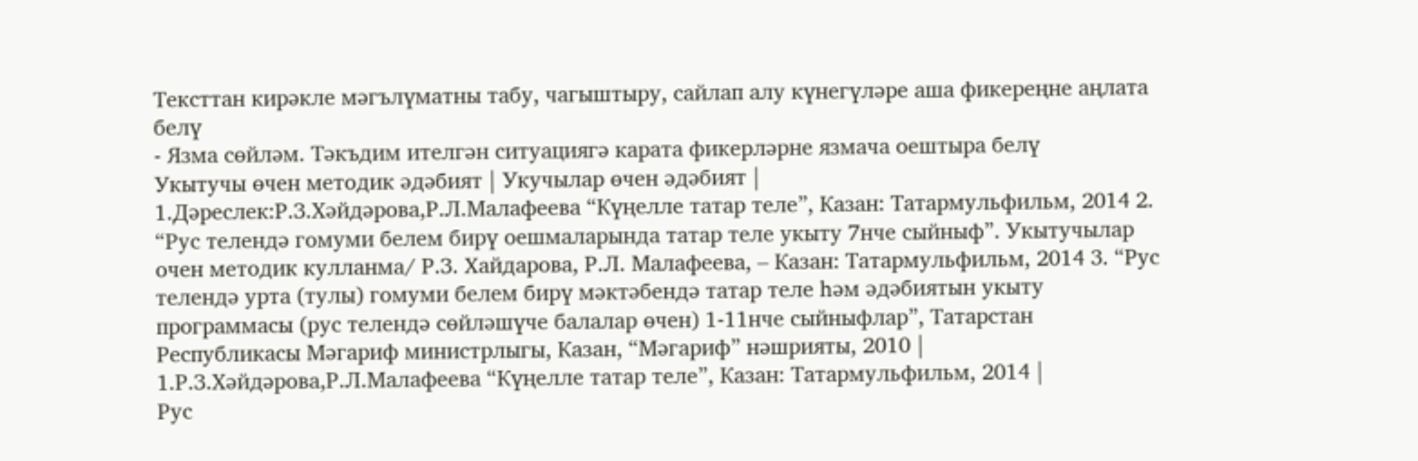Тексттан кирәкле мәгълүматны табу, чагыштыру, сайлап алу күнегүләре аша фикереңне аңлата белү
- Язма сөйләм. Тәкъдим ителгән ситуациягә карата фикерләрне язмача оештыра белү
Укытучы өчен методик әдәбият | Укучылар өчен әдәбият |
1.Дәреслек:Р.З.Хәйдәрова,Р.Л.Малафеева “Күңелле татар теле”, Казан: Татармульфильм, 2014 2. “Рус телендә гомуми белем бирү оешмаларында татар теле укыту 7нче сыйныф”. Укытучылар очен методик кулланма/ Р.З. Хайдарова, Р.Л. Малафеева, – Казан: Татармульфильм, 2014 3. “Рус телендә урта (тулы) гомуми белем бирү мәктәбендә татар теле һәм әдәбиятын укыту программасы (рус телендә сөйләшүче балалар өчен) 1-11нче сыйныфлар”, Татарстан Республикасы Мәгариф министрлыгы, Казан, “Мәгариф” нәшрияты, 2010 | 1.Р.З.Хәйдәрова,Р.Л.Малафеева “Күңелле татар теле”, Казан: Татармульфильм, 2014 |
Рус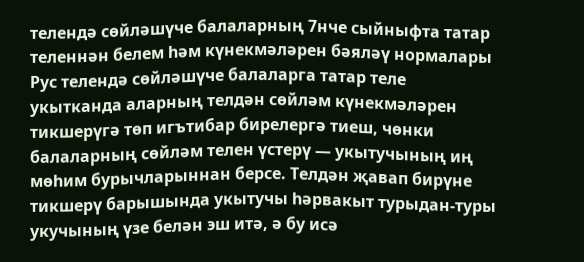телендә сөйләшүче балаларның 7нче сыйныфта татар теленнән белем һәм күнекмәләрен бәяләү нормалары
Рус телендә сөйләшүче балаларга татар теле укытканда аларның телдән сөйләм күнекмәләрен тикшерүгә төп игътибар бирелергә тиеш, чөнки балаларның сөйләм телен үстерү — укытучының иң мөһим бурычларыннан берсе. Телдән җавап бирүне тикшерү барышында укытучы һәрвакыт турыдан-туры укучының үзе белән эш итә, ә бу исә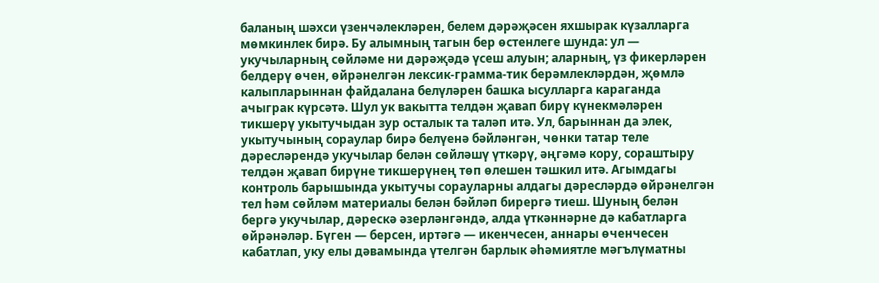баланың шәхси үзенчәлекләрен, белем дәрәҗәсен яхшырак күзалларга мөмкинлек бирә. Бу алымның тагын бер өстенлеге шунда: ул — укучыларның сөйләме ни дәрәҗәдә үсеш алуын; аларның, үз фикерләрен белдерү өчен, өйрәнелгән лексик-грамма-тик берәмлекләрдән, җөмлә калыпларыннан файдалана белүләрен башка ысулларга караганда ачыграк күрсәтә. Шул ук вакытта телдән җавап бирү күнекмәләрен тикшерү укытучыдан зур осталык та таләп итә. Ул, барыннан да элек, укытучының сораулар бирә белүенә бәйләнгән, чөнки татар теле дәресләрендә укучылар белән сөйләшү үткәрү, әңгәмә кору, сораштыру телдән җавап бирүне тикшерүнең төп өлешен тәшкил итә. Агымдагы контроль барышында укытучы сорауларны алдагы дәресләрдә өйрәнелгән тел һәм сөйләм материалы белән бәйләп бирергә тиеш. Шуның белән бергә укучылар, дәрескә әзерләнгәндә, алда үткәннәрне дә кабатларга өйрәнәләр. Бүген — берсен, иртәгә — икенчесен, аннары өченчесен кабатлап, уку елы дәвамында үтелгән барлык әһәмиятле мәгълүматны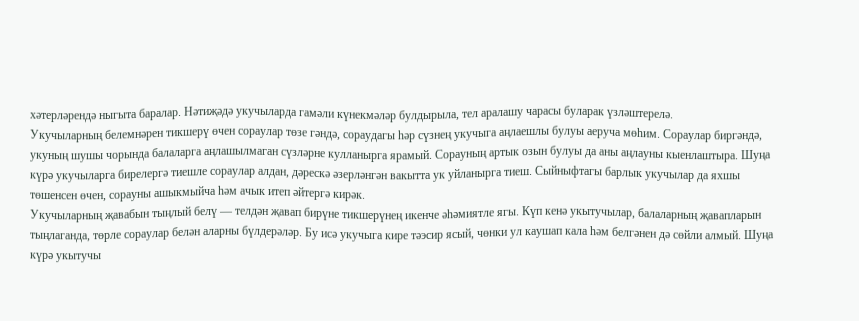хәтерләрендә ныгыта баралар. Нәтиҗәдә укучыларда гамәли күнекмәләр булдырыла, тел аралашу чарасы буларак үзләштерелә.
Укучыларның белемнәрен тикшерү өчен сораулар төзе гәндә, сораудагы һәр сүзнең укучыга аңлаешлы булуы аеруча мөһим. Сораулар биргәндә, укуның шушы чорында балаларга аңлашылмаган сүзләрне кулланырга ярамый. Сорауның артык озын булуы да аны аңлауны кыенлаштыра. Шуңа күрә укучыларга бирелергә тиешле сораулар алдан, дәрескә әзерләнгән вакытта ук уйланырга тиеш. Сыйныфтагы барлык укучылар да яхшы төшенсен өчен, сорауны ашыкмыйча һәм ачык итеп әйтергә кирәк.
Укучыларның җавабын тыңлый белү — телдән җавап бирүне тикшерүнең икенче әһәмиятле ягы. Күп кенә укытучылар, балаларның җавапларын тыңлаганда, төрле сораулар белән аларны бүлдерәләр. Бу исә укучыга кире тәэсир ясый, чөнки ул каушап кала һәм белгәнен дә сөйли алмый. Шуңа күрә укытучы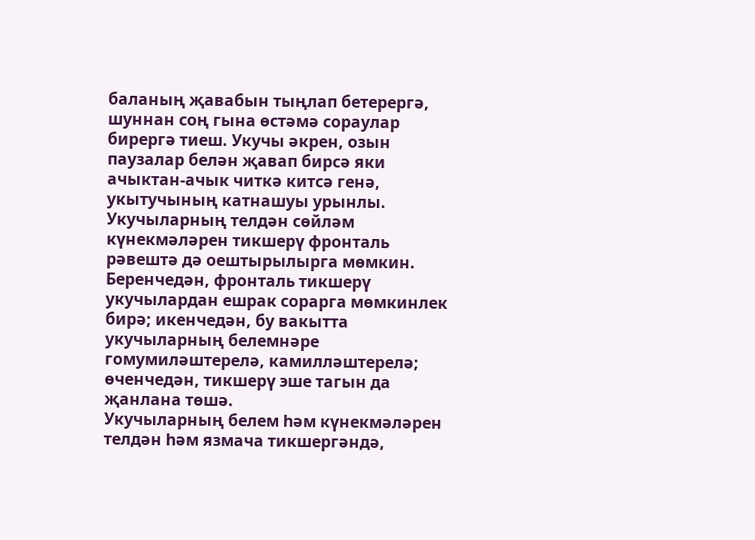баланың җавабын тыңлап бетерергә, шуннан соң гына өстәмә сораулар бирергә тиеш. Укучы әкрен, озын паузалар белән җавап бирсә яки ачыктан-ачык читкә китсә генә, укытучының катнашуы урынлы.
Укучыларның телдән сөйләм күнекмәләрен тикшерү фронталь рәвештә дә оештырылырга мөмкин. Беренчедән, фронталь тикшерү укучылардан ешрак сорарга мөмкинлек бирә; икенчедән, бу вакытта укучыларның белемнәре гомумиләштерелә, камилләштерелә; өченчедән, тикшерү эше тагын да җанлана төшә.
Укучыларның белем һәм күнекмәләрен телдән һәм язмача тикшергәндә,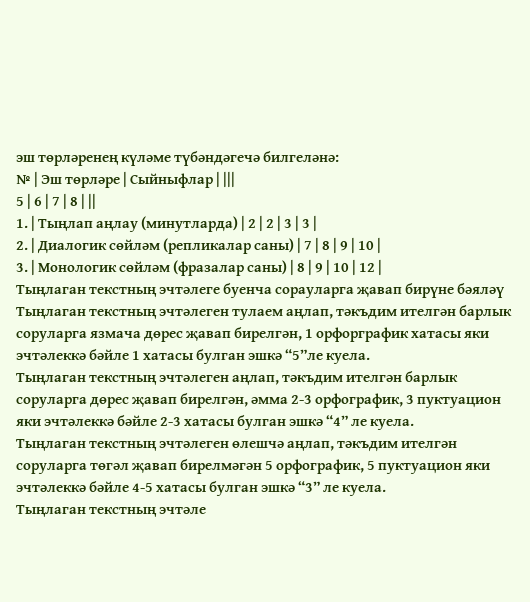эш төрләренең күләме түбәндәгечә билгеләнә:
№ | Эш төрләре | Сыйныфлар | |||
5 | 6 | 7 | 8 | ||
1. | Тыңлап аңлау (минутларда) | 2 | 2 | 3 | 3 |
2. | Диалогик сөйләм (репликалар саны) | 7 | 8 | 9 | 10 |
3. | Монологик сөйләм (фразалар саны) | 8 | 9 | 10 | 12 |
Тыңлаган текстның эчтәлеге буенча сорауларга җавап бирүне бәяләү
Тыңлаган текстның эчтәлеген тулаем аңлап, тәкъдим ителгән барлык соруларга язмача дөрес җавап бирелгән, 1 орфорграфик хатасы яки эчтәлеккә бәйле 1 хатасы булган эшкә “5”ле куела.
Тыңлаган текстның эчтәлеген аңлап, тәкъдим ителгән барлык соруларга дөрес җавап бирелгән, әмма 2-3 орфографик, 3 пуктуацион яки эчтәлеккә бәйле 2-3 хатасы булган эшкә “4” ле куела.
Тыңлаган текстның эчтәлеген өлешчә аңлап, тәкъдим ителгән соруларга төгәл җавап бирелмәгән 5 орфографик, 5 пуктуацион яки эчтәлеккә бәйле 4-5 хатасы булган эшкә “3” ле куела.
Тыңлаган текстның эчтәле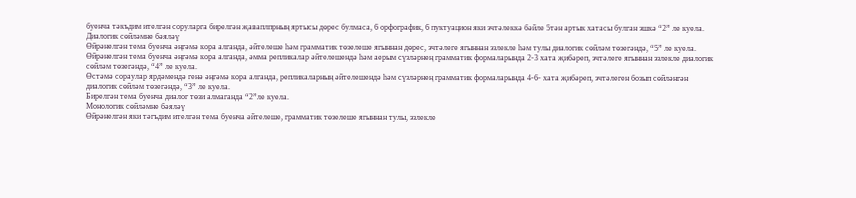буенча тәкъдим ителгән соруларга бирелгән җаваплпрның яртысы дөрес булмаса, 6 орфографик, 6 пуктуацион яки эчтәлеккә бәйле 5тән артык хатасы булган эшкә “2” ле куела.
Диалогик сөйләмне бәяләү
Өйрәнелгән тема буенча әңгәмә кора алганда, әйтелеше һәм грамматик төзелеше ягыннан дөрес, эчтәлеге ягыннан эзлекле һәм тулы диалогик сөйләм төзегәндә, “5” ле куела.
Өйрәнелгән тема буенча әңгәмә кора алганда, әмма репликалар әйтелешендә һәм аерым сүзләрнең грамматик формаларында 2-3 хата җибәреп, эчтәлеге ягыннан эзлекле диалогик сөйләм төзегәндә, “4” ле куела.
Өстәмә сораулар ярдәмендә генә әңгәмә кора алганда, репликаларның әйтелешендә һәм сүзләрнең грамматик формаларында 4-6- хата җибәреп, эчтәлеген бозып сөйләнгән диалогик сөйләм төзегәндә, “3” ле куела.
Бирелгән тема буенча диалог төзи алмаганда “2”ле куела.
Монологик сөйләмне бәяләү
Өйрәнелгән яки тәгъдим ителгән тема буенча әйтелеше, грамматик төзелеше ягыннан тулы, эзлекле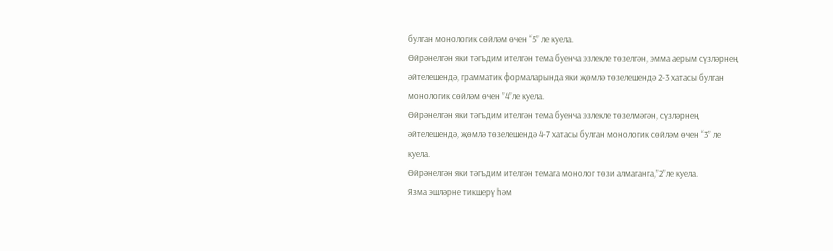булган монологик сөйләм өчен “5” ле куела.
Өйрәнелгән яки тәгъдим ителгән тема буенча эзлекле төзелгән, эмма аерым сүзләрнең әйтелешендә, грамматик формаларында яки җөмлә төзелешендә 2-3 хатасы булган монологик сөйләм өчен ”4”ле куела.
Өйрәнелгән яки тәгъдим ителгән тема буенча эзлекле төзелмәгән, сүзләрнең әйтелешендә, җөмлә төзелешендә 4-7 хатасы булган монологик сөйләм өчен “3” ле куела.
Өйрәнелгән яки тәгъдим ителгән темага монолог төзи алмаганга,”2”ле куела.
Язма эшләрне тикшерү һәм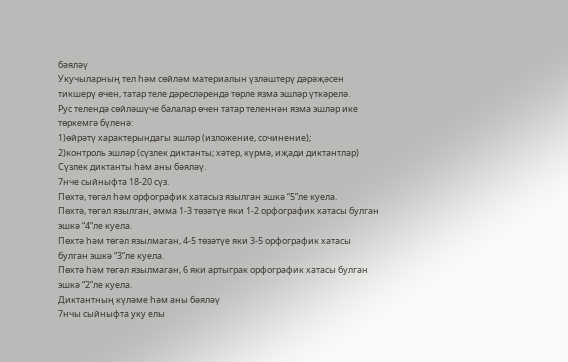бәяләү
Укучыларның тел һәм сөйләм материалын үзләштерү дәрәҗәсен тикшерү өчен, татар теле дәресләрендә төрле язма эшләр үткәрелә.
Рус телендә сөйләшүче балалар өчен татар теленнән язма эшләр ике төркемгә бүленә:
1)өйрәтү характерындагы эшләр (изложение, сочинение);
2)контроль эшләр (сүзлек диктанты; хәтер, күрмә, иҗади диктантлар)
Сүзлек диктанты һәм аны бәяләү.
7нче сыйныфта 18-20 сүз.
Пөхтә, төгәл һәм орфографик хатасыз язылган эшкә “5”ле куела.
Пөхтә, төгәл язылган, әмма 1-3 төзәтүе яки 1-2 орфографик хатасы булган эшкә “4”ле куела.
Пөхтә һәм төгәл язылмаган, 4-5 төзәтүе яки 3-5 орфографик хатасы булган эшкә “3”ле куела.
Пөхтә һәм төгәл язылмаган, 6 яки артыграк орфографик хатасы булган эшкә “2”ле куела.
Диктантның күләме һәм аны бәяләү
7нчы сыйныфта уку елы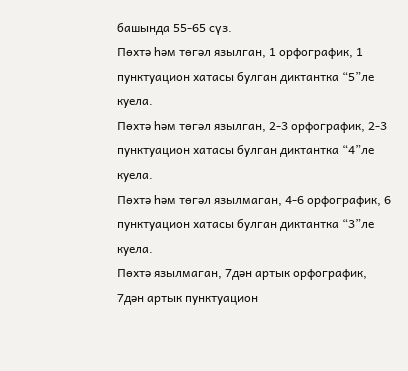башында 55-65 сүз.
Пөхтә һәм төгәл язылган, 1 орфографик, 1 пунктуацион хатасы булган диктантка “5”ле куела.
Пөхтә һәм төгәл язылган, 2-3 орфографик, 2-3 пунктуацион хатасы булган диктантка “4”ле куела.
Пөхтә һәм төгәл язылмаган, 4-6 орфографик, 6 пунктуацион хатасы булган диктантка “3”ле куела.
Пөхтә язылмаган, 7дән артык орфографик, 7дән артык пунктуацион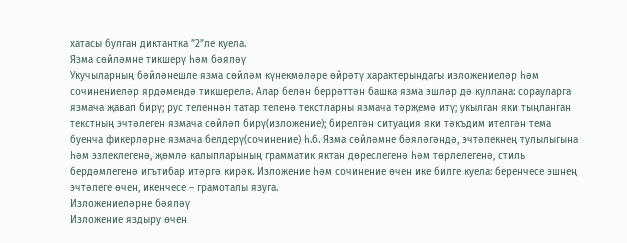хатасы булган диктантка ”2”ле куела.
Язма сөйләмне тикшерү һәм бәяләү
Укучыларның бәйләнешле язма сөйләм күнекмәләре өйрәтү характерындагы изложениеләр һәм сочинениеләр ярдәмендә тикшерелә. Алар белән беррәттән башка язма эшләр дә куллана: сорауларга язмача җавап бирү; рус теленнән татар теленә текстларны язмача тәрҗемә итү; укылган яки тыңланган текстның эчтәлеген язмача сөйләп бирү(изложение); бирелгән ситуация яки тәкъдим ителгән тема буенча фикерләрне язмача белдерү(сочинение) һ.б. Язма сөйләмне бәяләгәндә, эчтәлекнең тулылыгына һәм эзлеклегенә, җөмлә калыпларының грамматик яктан дөреслегенә һәм төрлелегенә, стиль бердәмлегенә игътибар итәргә кирәк. Изложение һәм сочинение өчен ике билге куела: беренчесе эшнең эчтәлеге өчен, икенчесе – грамоталы язуга.
Изложениеләрне бәяләү
Изложение яздыру өчен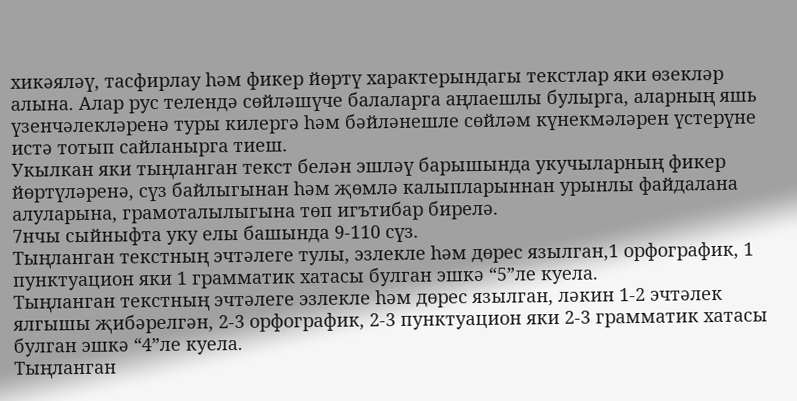хикәяләү, тасфирлау һәм фикер йөртү характерындагы текстлар яки өзекләр алына. Алар рус телендә сөйләшүче балаларга аңлаешлы булырга, аларның яшь үзенчәлекләренә туры килергә һәм бәйләнешле сөйләм күнекмәләрен үстерүне истә тотып сайланырга тиеш.
Укылкан яки тыңланган текст белән эшләү барышында укучыларның фикер йөртүләренә, сүз байлыгынан һәм җөмлә калыпларыннан урынлы файдалана алуларына, грамоталылыгына төп игътибар бирелә.
7нчы сыйныфта уку елы башында 9-110 сүз.
Тыңланган текстның эчтәлеге тулы, эзлекле һәм дөрес язылган,1 орфографик, 1 пунктуацион яки 1 грамматик хатасы булган эшкә “5”ле куела.
Тыңланган текстның эчтәлеге эзлекле һәм дөрес язылган, ләкин 1-2 эчтәлек ялгышы җибәрелгән, 2-3 орфографик, 2-3 пунктуацион яки 2-3 грамматик хатасы булган эшкә “4”ле куела.
Тыңланган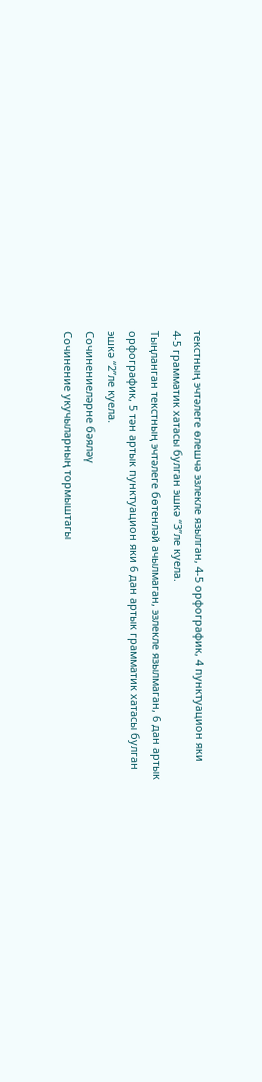текстның эчтәлеге өлешчә эзлекле язылган, 4-5 орфографик, 4 пунктуацион яки 4-5 грамматик хатасы булган эшкә “3”ле куела.
Тыңланган текстның эчтәлеге бөтенләй ачылмаган, эзлекле язылмаган, 6 дан артык орфографик, 5 тән артык пунктуацион яки 6 дан артык грамматик хатасы булган эшкә “2”ле куела.
Сочинениеләрне бәяләү
Сочинение укучыларның тормыштагы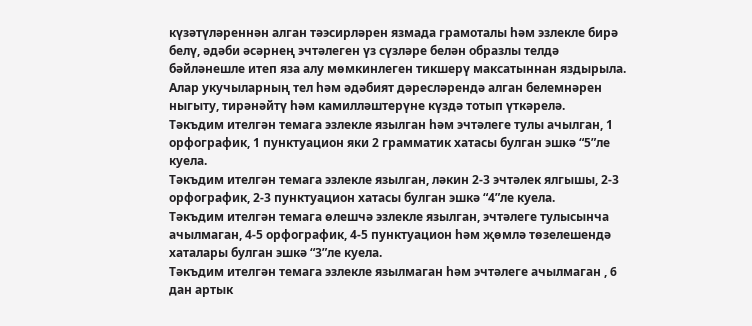күзәтүләреннән алган тәэсирләрен язмада грамоталы һәм эзлекле бирә белү, әдәби әсәрнең эчтәлеген үз сүзләре белән образлы телдә бәйләнешле итеп яза алу мөмкинлеген тикшерү максатыннан яздырыла. Алар укучыларның тел һәм әдәбият дәресләрендә алган белемнәрен ныгыту, тирәнәйтү һәм камилләштерүне күздә тотып үткәрелә.
Тәкъдим ителгән темага эзлекле язылган һәм эчтәлеге тулы ачылган, 1 орфографик, 1 пунктуацион яки 2 грамматик хатасы булган эшкә “5”ле куела.
Тәкъдим ителгән темага эзлекле язылган, ләкин 2-3 эчтәлек ялгышы, 2-3 орфографик, 2-3 пунктуацион хатасы булган эшкә “4”ле куела.
Тәкъдим ителгән темага өлешчә эзлекле язылган, эчтәлеге тулысынча ачылмаган, 4-5 орфографик, 4-5 пунктуацион һәм җөмлә төзелешендә хаталары булган эшкә “3”ле куела.
Тәкъдим ителгән темага эзлекле язылмаган һәм эчтәлеге ачылмаган , 6 дан артык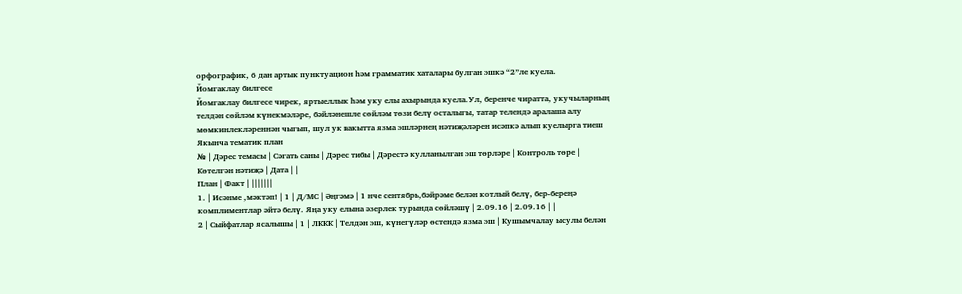орфографик, 6 дан артык пунктуацион һәм грамматик хаталары булган эшкә “2”ле куела.
Йомгаклау билгесе
Йомгаклау билгесе чирек, яртыеллык һәм уку елы ахырында куела.Ул, беренче чиратта, укучыларның телдән сөйләм күнекмәләре, бәйләнешле сөйләм төзи белү осталыгы, татар телендә аралаша алу мөмкинлекләреннән чыгып, шул ук вакытта язма эшләрнең нәтиҗәләрен исәпкә алып куелырга тиеш
Якынча тематик план
№ | Дәрес темасы | Сәгать саны | Дәрес тибы | Дәрестә кулланылган эш төрләре | Контроль төре | Көтелгән нәтиҗә | Дата | |
План | Факт | |||||||
1. | Исәнме ,мәктәп! | 1 | Д/МС | Әңгәмә | 1 нче сентябрь,бәйрәме белән котлый белү, бер-береңә комплиментлар әйтә белү. Яңа уку елына әзерлек турында сөйләшү | 2.09.16 | 2.09.16 | |
2 | Сыйфатлар ясалышы | 1 | ЛККК | Телдән эш, күнегүләр өстендә язма эш | Кушымчалау ысулы белән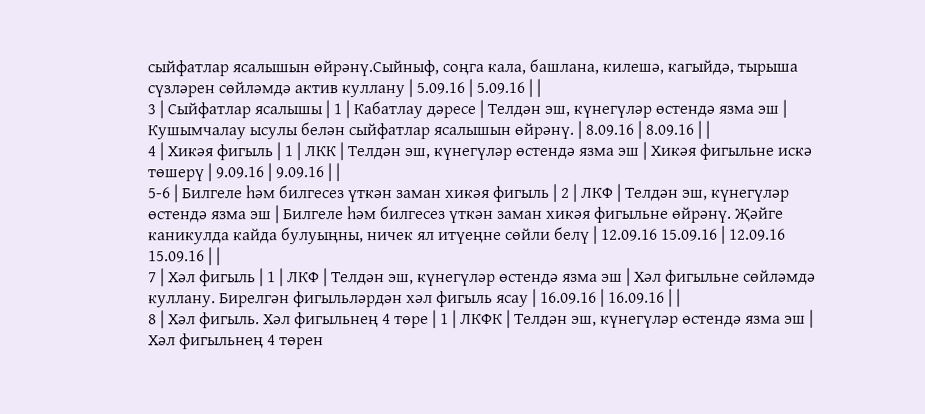сыйфатлар ясалышын өйрәнү.Сыйныф, соңга кала, башлана, килешә, кагыйдә, тырыша сүзләрен сөйләмдә актив куллану | 5.09.16 | 5.09.16 | |
3 | Сыйфатлар ясалышы | 1 | Кабатлау дәресе | Телдән эш, күнегүләр өстендә язма эш | Кушымчалау ысулы белән сыйфатлар ясалышын өйрәнү. | 8.09.16 | 8.09.16 | |
4 | Хикәя фигыль | 1 | ЛКК | Телдән эш, күнегүләр өстендә язма эш | Хикәя фигыльне искә төшерү | 9.09.16 | 9.09.16 | |
5-6 | Билгеле һәм билгесез үткән заман хикәя фигыль | 2 | ЛКФ | Телдән эш, күнегүләр өстендә язма эш | Билгеле һәм билгесез үткән заман хикәя фигыльне өйрәнү. Җәйге каникулда кайда булуыңны, ничек ял итүеңне сөйли белү | 12.09.16 15.09.16 | 12.09.16 15.09.16 | |
7 | Хәл фигыль | 1 | ЛКФ | Телдән эш, күнегүләр өстендә язма эш | Хәл фигыльне сөйләмдә куллану. Бирелгән фигыльләрдән хәл фигыль ясау | 16.09.16 | 16.09.16 | |
8 | Хәл фигыль. Хәл фигыльнең 4 төре | 1 | ЛКФК | Телдән эш, күнегүләр өстендә язма эш | Хәл фигыльнең 4 төрен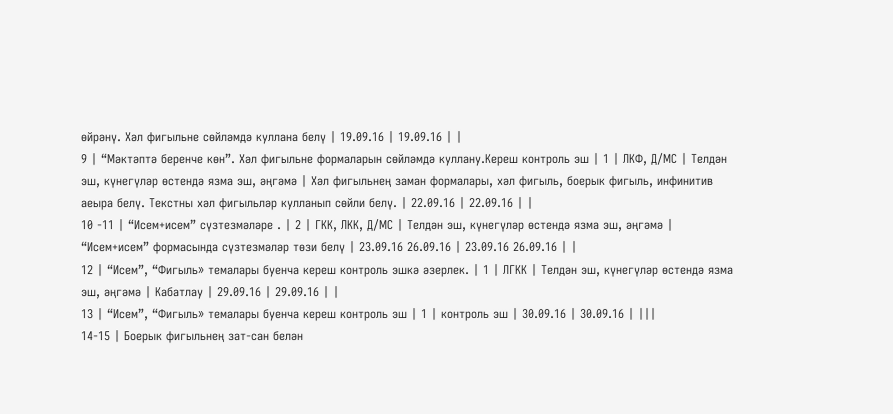өйрәнү. Хәл фигыльне сөйләмдә куллана белү | 19.09.16 | 19.09.16 | |
9 | “Мәктәптә беренче көн”. Хәл фигыльне формаларын сөйләмдә куллану.Кереш контроль эш | 1 | ЛКФ, Д/МС | Телдән эш, күнегүләр өстендә язма эш, әңгәмә | Хәл фигыльнең заман формалары, хәл фигыль, боерык фигыль, инфинитив аеыра белү. Текстны хәл фигыльләр кулланып сөйли белү. | 22.09.16 | 22.09.16 | |
10 -11 | “Исем+исем” сүзтезмәләре . | 2 | ГКК, ЛКК, Д/МС | Телдән эш, күнегүләр өстендә язма эш, әңгәмә | “Исем+исем” формасында сүзтезмәләр төзи белү | 23.09.16 26.09.16 | 23.09.16 26.09.16 | |
12 | “Исем”, “Фигыль» темалары буенча кереш контроль эшкә әзерлек. | 1 | ЛГКК | Телдән эш, күнегүләр өстендә язма эш, әңгәмә | Кабатлау | 29.09.16 | 29.09.16 | |
13 | “Исем”, “Фигыль» темалары буенча кереш контроль эш | 1 | контроль эш | 30.09.16 | 30.09.16 | |||
14-15 | Боерык фигыльнең зат-сан белән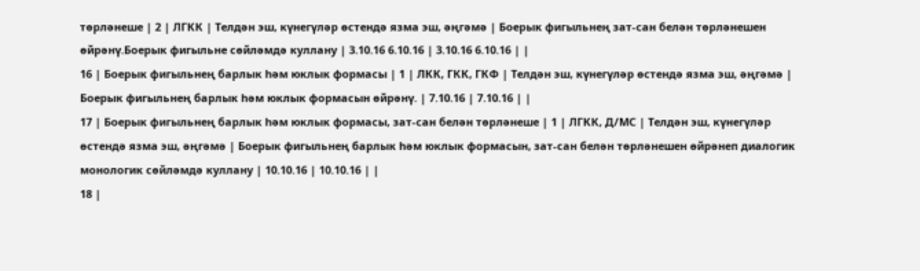төрләнеше | 2 | ЛГКК | Телдән эш, күнегүләр өстендә язма эш, әңгәмә | Боерык фигыльнең зат-сан белән төрләнешен өйрәнү.Боерык фигыльне сөйләмдә куллану | 3.10.16 6.10.16 | 3.10.16 6.10.16 | |
16 | Боерык фигыльнең барлык һәм юклык формасы | 1 | ЛКК, ГКК, ГКФ | Телдән эш, күнегүләр өстендә язма эш, әңгәмә | Боерык фигыльнең барлык һәм юклык формасын өйрәнү. | 7.10.16 | 7.10.16 | |
17 | Боерык фигыльнең барлык һәм юклык формасы, зат-сан белән төрләнеше | 1 | ЛГКК, Д/МС | Телдән эш, күнегүләр өстендә язма эш, әңгәмә | Боерык фигыльнең барлык һәм юклык формасын, зат-сан белән төрләнешен өйрәнеп диалогик монологик сөйләмдә куллану | 10.10.16 | 10.10.16 | |
18 |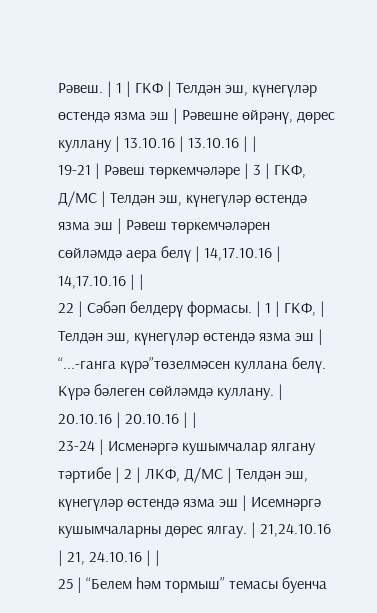Рәвеш. | 1 | ГКФ | Телдән эш, күнегүләр өстендә язма эш | Рәвешне өйрәнү, дөрес куллану | 13.10.16 | 13.10.16 | |
19-21 | Рәвеш төркемчәләре | 3 | ГКФ, Д/МС | Телдән эш, күнегүләр өстендә язма эш | Рәвеш төркемчәләрен сөйләмдә аера белү | 14,17.10.16 | 14,17.10.16 | |
22 | Сәбәп белдерү формасы. | 1 | ГКФ, | Телдән эш, күнегүләр өстендә язма эш | “...-ганга күрә”төзелмәсен куллана белү. Күрә бәлеген сөйләмдә куллану. | 20.10.16 | 20.10.16 | |
23-24 | Исменәргә кушымчалар ялгану тәртибе | 2 | ЛКФ, Д/МС | Телдән эш, күнегүләр өстендә язма эш | Исемнәргә кушымчаларны дөрес ялгау. | 21,24.10.16 | 21, 24.10.16 | |
25 | “Белем һәм тормыш” темасы буенча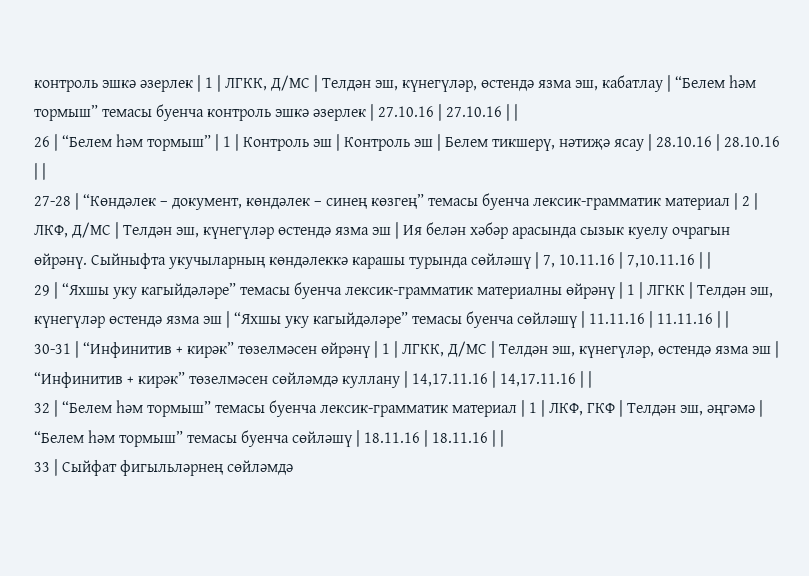контроль эшкә әзерлек | 1 | ЛГКК, Д/МС | Телдән эш, күнегүләр, өстендә язма эш, кабатлау | “Белем һәм тормыш” темасы буенча контроль эшкә әзерлек | 27.10.16 | 27.10.16 | |
26 | “Белем һәм тормыш” | 1 | Контроль эш | Контроль эш | Белем тикшерү, нәтиҗә ясау | 28.10.16 | 28.10.16 | |
27-28 | “Көндәлек – документ, көндәлек – синең көзгең” темасы буенча лексик-грамматик материал | 2 | ЛКФ, Д/МС | Телдән эш, күнегүләр өстендә язма эш | Ия белән хәбәр арасында сызык куелу очрагын өйрәнү. Сыйныфта укучыларның көндәлеккә карашы турында сөйләшү | 7, 10.11.16 | 7,10.11.16 | |
29 | “Яхшы уку кагыйдәләре” темасы буенча лексик-грамматик материалны өйрәнү | 1 | ЛГКК | Телдән эш, күнегүләр өстендә язма эш | “Яхшы уку кагыйдәләре” темасы буенча сөйләшү | 11.11.16 | 11.11.16 | |
30-31 | “Инфинитив + кирәк” төзелмәсен өйрәнү | 1 | ЛГКК, Д/МС | Телдән эш, күнегүләр, өстендә язма эш | “Инфинитив + кирәк” төзелмәсен сөйләмдә куллану | 14,17.11.16 | 14,17.11.16 | |
32 | “Белем һәм тормыш” темасы буенча лексик-грамматик материал | 1 | ЛКФ, ГКФ | Телдән эш, әңгәмә | “Белем һәм тормыш” темасы буенча сөйләшү | 18.11.16 | 18.11.16 | |
33 | Сыйфат фигыльләрнең сөйләмдә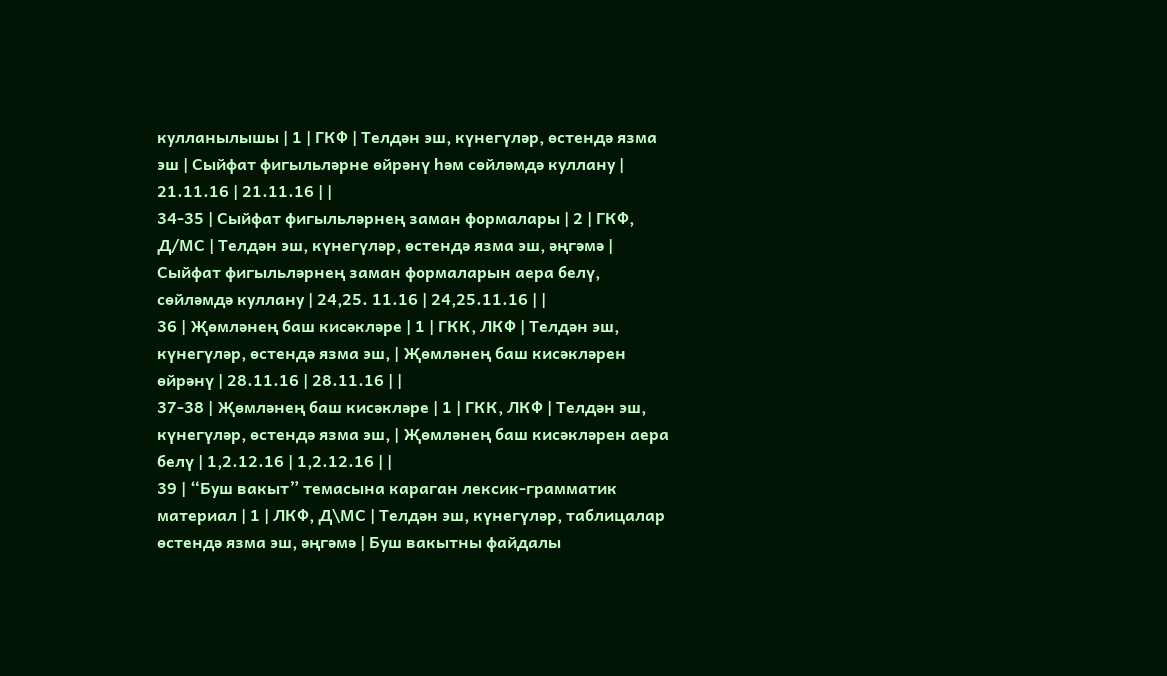кулланылышы | 1 | ГКФ | Телдән эш, күнегүләр, өстендә язма эш | Сыйфат фигыльләрне өйрәнү һәм сөйләмдә куллану | 21.11.16 | 21.11.16 | |
34-35 | Сыйфат фигыльләрнең заман формалары | 2 | ГКФ, Д/МС | Телдән эш, күнегүләр, өстендә язма эш, әңгәмә | Сыйфат фигыльләрнең заман формаларын аера белү, сөйләмдә куллану | 24,25. 11.16 | 24,25.11.16 | |
36 | Җөмләнең баш кисәкләре | 1 | ГКК, ЛКФ | Телдән эш, күнегүләр, өстендә язма эш, | Җөмләнең баш кисәкләрен өйрәнү | 28.11.16 | 28.11.16 | |
37-38 | Җөмләнең баш кисәкләре | 1 | ГКК, ЛКФ | Телдән эш, күнегүләр, өстендә язма эш, | Җөмләнең баш кисәкләрен аера белү | 1,2.12.16 | 1,2.12.16 | |
39 | “Буш вакыт” темасына караган лексик-грамматик материал | 1 | ЛКФ, Д\МС | Телдән эш, күнегүләр, таблицалар өстендә язма эш, әңгәмә | Буш вакытны файдалы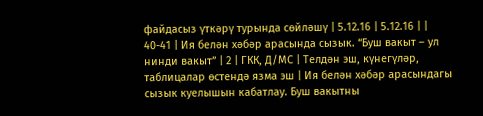файдасыз үткәрү турында сөйләшү | 5.12.16 | 5.12.16 | |
40-41 | Ия белән хәбәр арасында сызык. “Буш вакыт – ул нинди вакыт” | 2 | ГКК, Д/МС | Телдән эш, күнегүләр, таблицалар өстендә язма эш | Ия белән хәбәр арасындагы сызык куелышын кабатлау. Буш вакытны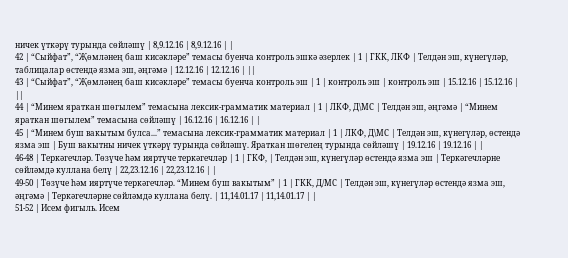ничек үткәрү турында сөйләшү | 8,9.12.16 | 8,9.12.16 | |
42 | “Сыйфат”, “Җөмләнең баш кисәкләре” темасы буенча контроль эшкә әзерлек | 1 | ГКК, ЛКФ | Телдән эш, күнегүләр, таблицалар өстендә язма эш, әңгәмә | 12.12.16 | 12.12.16 | ||
43 | “Сыйфат”, “Җөмләнең баш кисәкләре” темасы буенча контроль эш | 1 | контроль эш | контроль эш | 15.12.16 | 15.12.16 | ||
44 | “Минем яраткан шөгылем” темасына лексик-грамматик материал | 1 | ЛКФ, Д\МС | Телдән эш, әңгәмә | “Минем яраткан шөгылем” темасына сөйләшү | 16.12.16 | 16.12.16 | |
45 | “Минем буш вакытым булса...” темасына лексик-грамматик материал | 1 | ЛКФ, Д\МС | Телдән эш, күнегүләр, өстендә язма эш | Буш вакытны ничек үткәрү турында сөйләшү. Яраткан шөгелең турында сөйләшү | 19.12.16 | 19.12.16 | |
46-48 | Теркәгечләр. Төзүче һәм ияртүче теркәгечләр | 1 | ГКФ, | Телдән эш, күнегүләр өстендә язма эш | Теркәгечләрне сөйләмдә куллана белү | 22,23.12.16 | 22,23.12.16 | |
49-50 | Төзүче һәм ияртүче теркәгечләр. “Минем буш вакытым” | 1 | ГКК, Д/МС | Телдән эш, күнегүләр өстендә язма эш, әңгәмә | Теркәгечләрне сөйләмдә куллана белү. | 11,14.01.17 | 11,14.01.17 | |
51-52 | Исем фигыль. Исем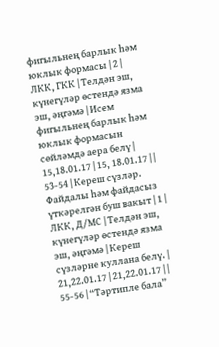фигыльнең барлык һәм юклык формасы | 2 | ЛКК, ГКК | Телдән эш, күнегүләр өстендә язма эш, әңгәмә | Исем фигыльнең барлык һәм юклык формасын сөйләмдә аера белү | 15,18.01.17 | 15, 18.01.17 | |
53-54 | Кереш сүзләр. Файдалы һәм файдасыз үткәрелгән буш вакыт | 1 | ЛКК, Д/МС | Телдән эш, күнегүләр өстендә язма эш, әңгәмә | Кереш сүзләрне куллана белү. | 21,22.01.17 | 21,22.01.17 | |
55-56 | “Тәртипле бала”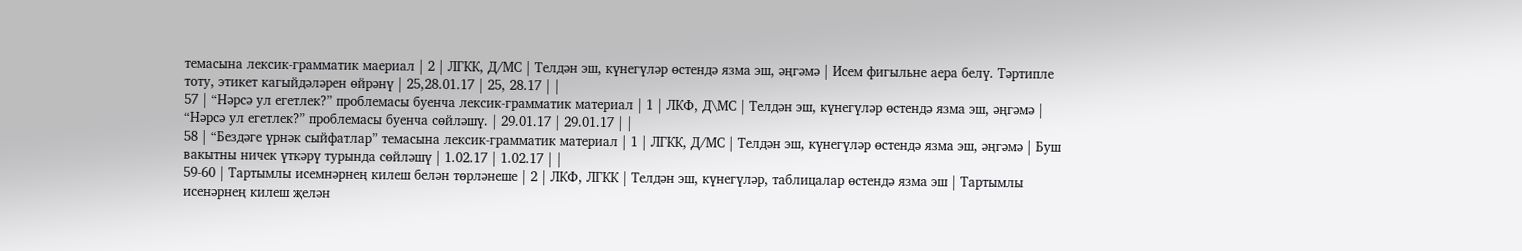темасына лексик-грамматик маериал | 2 | ЛГКК, Д/МС | Телдән эш, күнегүләр өстендә язма эш, әңгәмә | Исем фигыльне аера белү. Тәртипле тоту, этикет кагыйдәләрен өйрәнү | 25,28.01.17 | 25, 28.17 | |
57 | “Нәрсә ул егетлек?” проблемасы буенча лексик-грамматик материал | 1 | ЛКФ, Д\МС | Телдән эш, күнегүләр өстендә язма эш, әңгәмә | “Нәрсә ул егетлек?” проблемасы буенча сөйләшү. | 29.01.17 | 29.01.17 | |
58 | “Бездәге үрнәк сыйфатлар” темасына лексик-грамматик материал | 1 | ЛГКК, Д/МС | Телдән эш, күнегүләр өстендә язма эш, әңгәмә | Буш вакытны ничек үткәрү турында сөйләшү | 1.02.17 | 1.02.17 | |
59-60 | Тартымлы исемнәрнең килеш белән төрләнеше | 2 | ЛКФ, ЛГКК | Телдән эш, күнегүләр, таблицалар өстендә язма эш | Тартымлы исенәрнең килеш җелән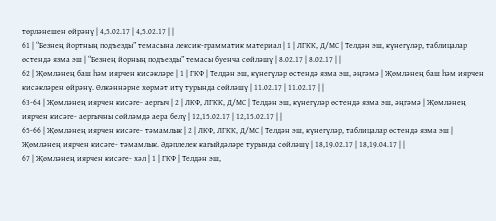төрләнешен өйрәнү | 4,5.02.17 | 4,5.02.17 | |
61 | “Безнең йортның подъезды” темасына лексик-грамматик материал | 1 | ЛГКК, Д/МС | Телдән эш, күнегүләр, таблицалар өстендә язма эш | “Безнең йорның подъезды” темасы буенча сөйләшү | 8.02.17 | 8.02.17 | |
62 | Җөмләнең баш һәм иярчен кисәкләре | 1 | ГКФ | Телдән эш, күнегүләр өстендә язма эш, әңгәмә | Җөмләнең баш һәм иярчен кисәкләрен өйрәнү. Өлкәннәрне хөрмәт итү турында сөйләшү | 11.02.17 | 11.02.17 | |
63-64 | Җөмләнең иярчен кисәге- аергыч | 2 | ЛКФ, ЛГКК, Д/МС | Телдән эш, күнегүләр өстендә язма эш, әңгәмә | Җөмләнең иярчен кисәге- аергычны сөйләмдә аера белү | 12,15.02.17 | 12,15.02.17 | |
65-66 | Җөмләнең иярчен кисәге- тәмамлык | 2 | ЛКФ, ЛГКК, Д/МС | Телдән эш, күнегүләр, таблицалар өстендә язма эш | Җөмләнең иярчен кисәге- тәмамлык. Әдәплелек кагыйдәләре турында сөйләшү | 18,19.02.17 | 18,19.04.17 | |
67 | Җөмләнең иярчен кисәге- хәл | 1 | ГКФ | Телдән эш,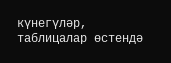күнегүләр, таблицалар өстендә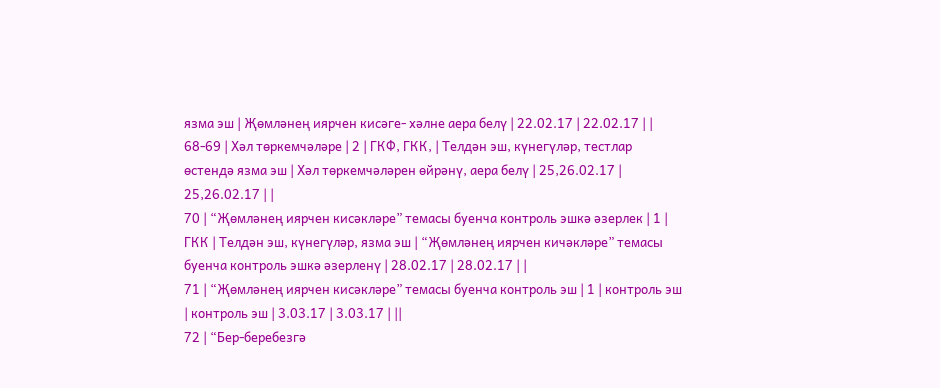язма эш | Җөмләнең иярчен кисәге- хәлне аера белү | 22.02.17 | 22.02.17 | |
68-69 | Хәл төркемчәләре | 2 | ГКФ, ГКК, | Телдән эш, күнегүләр, тестлар өстендә язма эш | Хәл төркемчәләрен өйрәнү, аера белү | 25,26.02.17 | 25,26.02.17 | |
70 | “Җөмләнең иярчен кисәкләре” темасы буенча контроль эшкә әзерлек | 1 | ГКК | Телдән эш, күнегүләр, язма эш | “Җөмләнең иярчен кичәкләре” темасы буенча контроль эшкә әзерленү | 28.02.17 | 28.02.17 | |
71 | “Җөмләнең иярчен кисәкләре” темасы буенча контроль эш | 1 | контроль эш | контроль эш | 3.03.17 | 3.03.17 | ||
72 | “Бер-беребезгә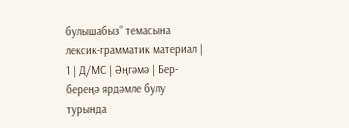булышабыз” темасына лексик-грамматик материал | 1 | Д/МС | Әңгәмә | Бер-береңә ярдәмле булу турында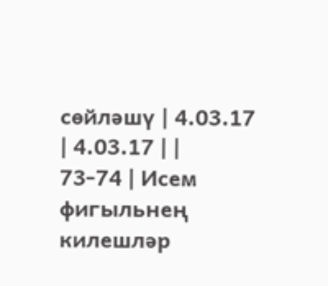сөйләшү | 4.03.17 | 4.03.17 | |
73-74 | Исем фигыльнең килешләр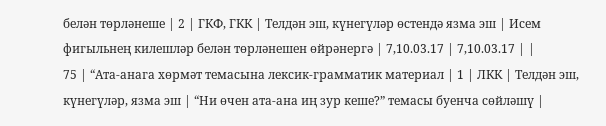белән төрләнеше | 2 | ГКФ, ГКК | Телдән эш, күнегүләр өстендә язма эш | Исем фигыльнең килешләр белән төрләнешен өйрәнергә | 7,10.03.17 | 7,10.03.17 | |
75 | “Ата-анага хөрмәт темасына лексик-грамматик материал | 1 | ЛКК | Телдән эш, күнегүләр, язма эш | “Ни өчен ата-ана иң зур кеше?” темасы буенча сөйләшү |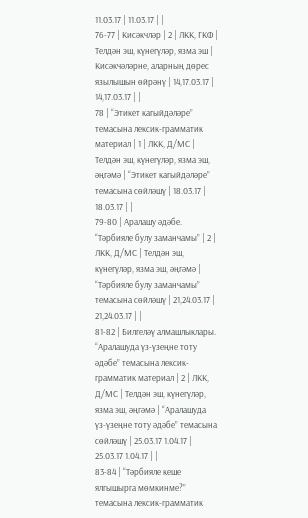11.03.17 | 11.03.17 | |
76-77 | Кисәкчләр | 2 | ЛКК, ГКФ | Телдән эш, күнегүләр, язма эш | Кисәкчәләрне, аларның дөрес язылышын өйрәнү | 14,17.03.17 | 14,17.03.17 | |
78 | “Этикет кагыйдәләре” темасына лексик-грамматик материал | 1 | ЛКК, Д/МС | Телдән эш, күнегүләр, язма эш, әңгәмә | “Этикет кагыйдәләре” темасына сөйләшү | 18.03.17 | 18.03.17 | |
79-80 | Аралашу әдәбе. “Тәрбияле булу заманчамы” | 2 | ЛКК, Д/МС | Телдән эш, күнегүләр, язма эш, әңгәмә | “Тәрбияле булу заманчамы” темасына сөйләшү | 21,24.03.17 | 21,24.03.17 | |
81-82 | Билгеләү алмашлыклары. “Аралашуда үз-үзеңне тоту әдәбе” темасына лексик-грамматик материал | 2 | ЛКК, Д/МС | Телдән эш, күнегүләр, язма эш, әңгәмә | “Аралашуда үз-үзеңне тоту әдәбе” темасына сөйләшү | 25.03.17 1.04.17 | 25.03.17 1.04.17 | |
83-84 | “Тәрбияле кеше ялгышырга мөмкинме?” темасына лексик-грамматик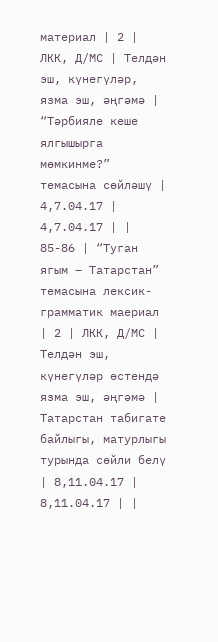материал | 2 | ЛКК, Д/МС | Телдән эш, күнегүләр, язма эш, әңгәмә | “Тәрбияле кеше ялгышырга мөмкинме?” темасына сөйләшү | 4,7.04.17 | 4,7.04.17 | |
85-86 | “Туган ягым – Татарстан” темасына лексик-грамматик маериал | 2 | ЛКК, Д/МС | Телдән эш, күнегүләр өстендә язма эш, әңгәмә | Татарстан табигате байлыгы, матурлыгы турында сөйли белү | 8,11.04.17 | 8,11.04.17 | |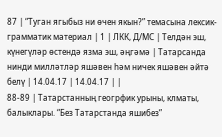87 | “Туган ягыбыз ни өчен якын?” темасына лексик-грамматик материал | 1 | ЛКК, Д/МС | Телдән эш, күнегүләр өстендә язма эш, әңгәмә | Татарсанда нинди милләтләр яшәвен һәм ничек яшәвен әйтә белү | 14.04.17 | 14.04.17 | |
88-89 | Татарстанның геогрфик урыны, клматы, балыклары. “Без Татарстанда яшибез”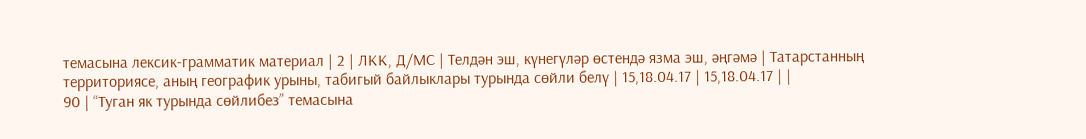темасына лексик-грамматик материал | 2 | ЛКК, Д/МС | Телдән эш, күнегүләр өстендә язма эш, әңгәмә | Татарстанның территориясе, аның географик урыны, табигый байлыклары турында сөйли белү | 15,18.04.17 | 15,18.04.17 | |
90 | “Туган як турында сөйлибез” темасына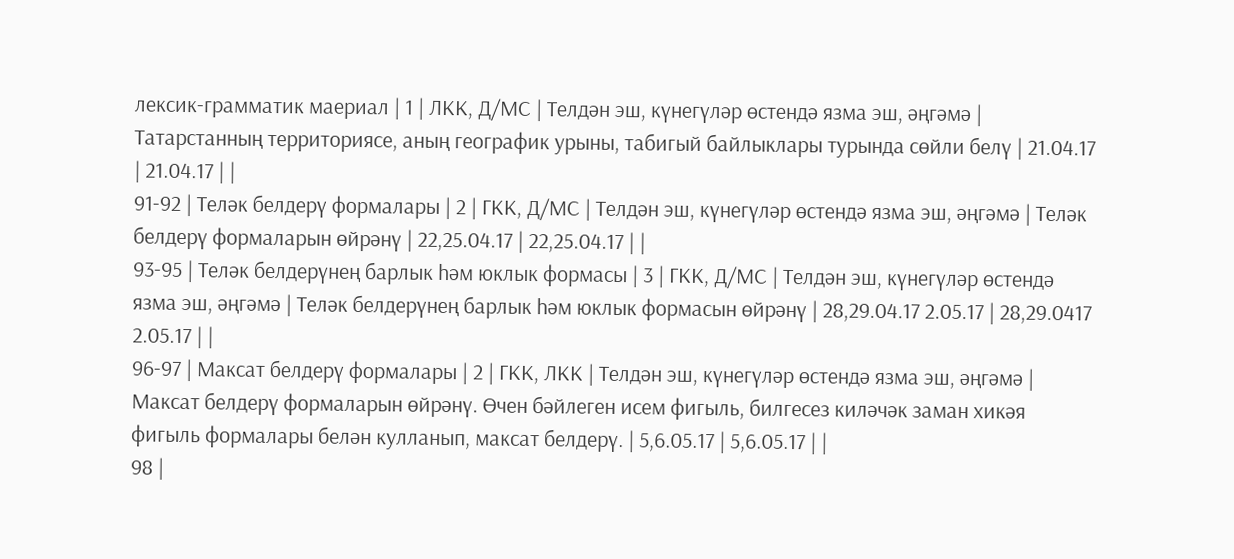лексик-грамматик маериал | 1 | ЛКК, Д/МС | Телдән эш, күнегүләр өстендә язма эш, әңгәмә | Татарстанның территориясе, аның географик урыны, табигый байлыклары турында сөйли белү | 21.04.17 | 21.04.17 | |
91-92 | Теләк белдерү формалары | 2 | ГКК, Д/МС | Телдән эш, күнегүләр өстендә язма эш, әңгәмә | Теләк белдерү формаларын өйрәнү | 22,25.04.17 | 22,25.04.17 | |
93-95 | Теләк белдерүнең барлык һәм юклык формасы | 3 | ГКК, Д/МС | Телдән эш, күнегүләр өстендә язма эш, әңгәмә | Теләк белдерүнең барлык һәм юклык формасын өйрәнү | 28,29.04.17 2.05.17 | 28,29.0417 2.05.17 | |
96-97 | Максат белдерү формалары | 2 | ГКК, ЛКК | Телдән эш, күнегүләр өстендә язма эш, әңгәмә | Максат белдерү формаларын өйрәнү. Өчен бәйлеген исем фигыль, билгесез киләчәк заман хикәя фигыль формалары белән кулланып, максат белдерү. | 5,6.05.17 | 5,6.05.17 | |
98 |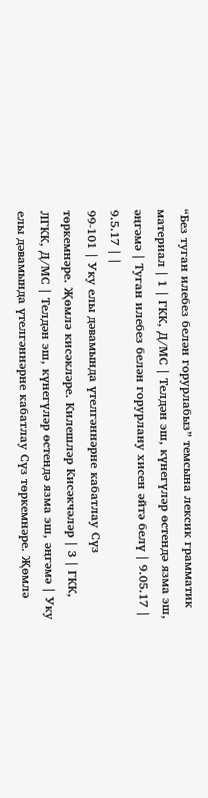“Без туган илебез белән горурлабыз” темсына лексик грамматик материал | 1 | ГКК, Д/МС | Телдән эш, күнегүләр өстендә язма эш, әңгәмә | Туган илебез белән горурлану хисен әйтә белү | 9.05.17 | 9.5.17 | |
99-101 | Уку елы дәвамында үтелгәннәрне кабатлау Сүз төркемнәре. Җөмлә кисәкләре. Килешләр Кисәкчәләр | 3 | ГКК, ЛГКК, Д/МС | Телдән эш, күнегүләр өстендә язма эш, әңгәмә | Уку елы дәвамында үтелгәннәрне кабатлау Сүз төркемнәре. Җөмлә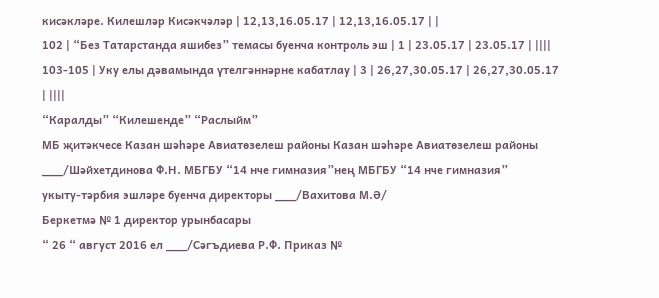кисәкләре. Килешләр Кисәкчәләр | 12,13,16.05.17 | 12,13,16.05.17 | |
102 | “Без Татарстанда яшибез” темасы буенча контроль эш | 1 | 23.05.17 | 23.05.17 | ||||
103-105 | Уку елы дәвамында үтелгәннәрне кабатлау | 3 | 26,27,30.05.17 | 26,27,30.05.17 | ||||
“Каралды” “Килешенде” “Раслыйм”
МБ җитәкчесе Казан шәһәре Авиатөзелеш районы Казан шәһәре Авиатөзелеш районы
___/Шәйхетдинова Ф.Н. МБГБУ “14 нче гимназия”нең МБГБУ “14 нче гимназия”
укыту-тәрбия эшләре буенча директоры ___/Вахитова М.Ә/
Беркетмә № 1 директор урынбасары
“ 26 “ август 2016 ел ___/Сәгъдиева Р.Ф. Приказ №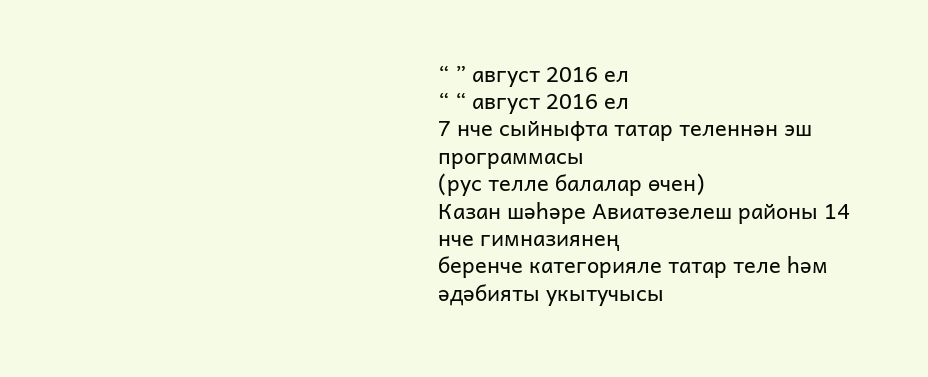“ ” август 2016 ел
“ “ август 2016 ел
7 нче сыйныфта татар теленнән эш программасы
(рус телле балалар өчен)
Казан шәһәре Авиатөзелеш районы 14 нче гимназиянең
беренче категорияле татар теле һәм әдәбияты укытучысы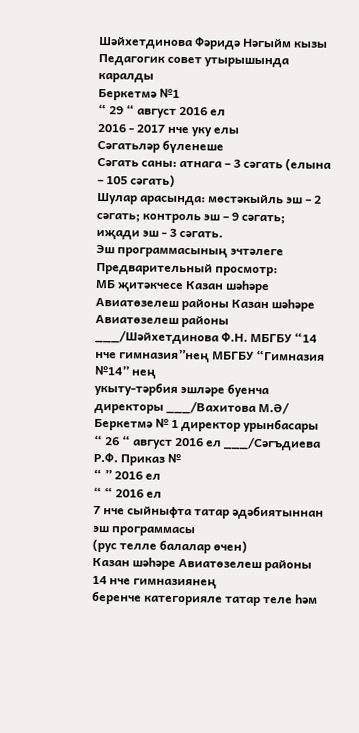Шәйхетдинова Фәридә Нәгыйм кызы
Педагогик совет утырышында каралды
Беркетмә №1
“ 29 “ август 2016 ел
2016 - 2017 нче уку елы
Сәгатьләр бүленеше
Сәгать саны: атнага – 3 сәгать (елына – 105 сәгать)
Шулар арасында: мөстәкыйль эш – 2 сәгать; контроль эш – 9 сәгать; иҗади эш - 3 сәгать.
Эш программасының эчтәлеге
Предварительный просмотр:
МБ җитәкчесе Казан шәһәре Авиатөзелеш районы Казан шәһәре Авиатөзелеш районы
___/Шәйхетдинова Ф.Н. МБГБУ “14 нче гимназия”нең МБГБУ “Гимназия №14” нең
укыту-тәрбия эшләре буенча директоры ___/Вахитова М.Ә/
Беркетмә № 1 директор урынбасары
“ 26 “ август 2016 ел ___/Сәгъдиева Р.Ф. Приказ №
“ ” 2016 ел
“ “ 2016 ел
7 нче сыйныфта татар әдәбиятыннан эш программасы
(рус телле балалар өчен)
Казан шәһәре Авиатөзелеш районы 14 нче гимназиянең
беренче категорияле татар теле һәм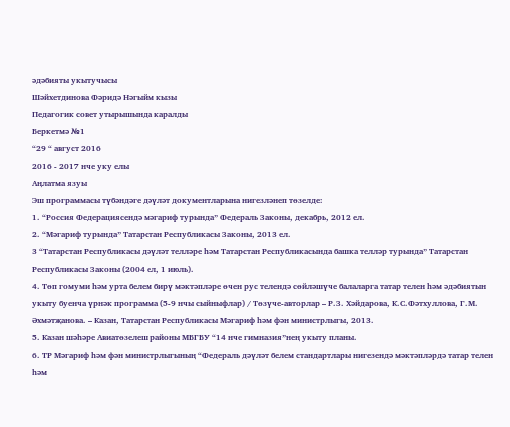әдәбияты укытучысы
Шәйхетдинова Фәридә Нәгыйм кызы
Педагогик совет утырышында каралды
Беркетмә №1
“29 “ август 2016
2016 - 2017 нче уку елы
Аңлатма язуы
Эш программасы түбәндәге дәүләт документларына нигезләнеп төзелде:
1. “Россия Федерациясендә мәгариф турында” Федераль Законы, декабрь, 2012 ел.
2. “Мәгариф турында” Татарстан Республикасы Законы, 2013 ел.
3 “Татарстан Республикасы дәүләт телләре һәм Татарстан Республикасында башка телләр турында” Татарстан Республикасы Законы (2004 ел, 1 июль).
4. Төп гомуми һәм урта белем бирү мәктәпләре өчен рус телендә сөйләшүче балаларга татар телен һәм әдәбиятын укыту буенча үрнәк программа (5-9 нчы сыйныфлар) / Төзүче-авторлар – Р.З. Хәйдарова, К.С.Фәтхуллова, Г.М. Әхмәтҗанова. – Казан, Татарстан Республикасы Мәгариф һәм фән министрлыгы, 2013.
5. Казан шәһәре Авиатөзелеш районы МБГБУ “14 нче гимназия”нең укыту планы.
6. ТР Мәгариф һәм фән министрлыгының “Федераль дәүләт белем стандартлары нигезендә мәктәпләрдә татар телен һәм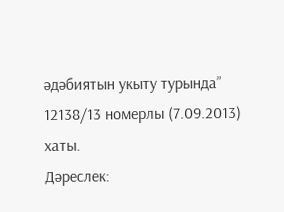әдәбиятын укыту турында” 12138/13 номерлы (7.09.2013) хаты.
Дәреслек: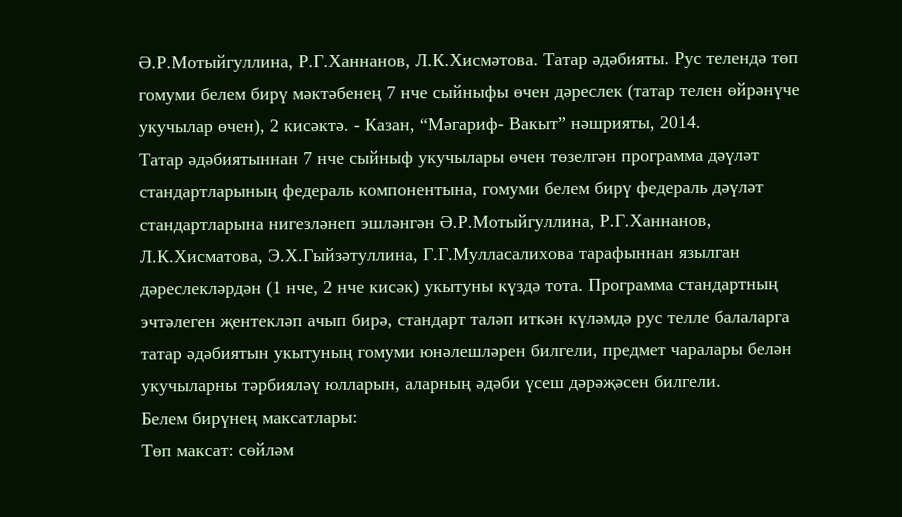Ә.Р.Мотыйгуллина, Р.Г.Ханнанов, Л.К.Хисмәтова. Татар әдәбияты. Рус телендә төп гомуми белем бирү мәктәбенең 7 нче сыйныфы өчен дәреслек (татар телен өйрәнүче укучылар өчен), 2 кисәктә. - Казан, “Мәгариф- Вакыт” нәшрияты, 2014.
Татар әдәбиятыннан 7 нче сыйныф укучылары өчен төзелгән программа дәүләт стандартларының федераль компонентына, гомуми белем бирү федераль дәүләт стандартларына нигезләнеп эшләнгән Ә.Р.Мотыйгуллина, Р.Г.Ханнанов, Л.К.Хисматова, Э.Х.Гыйзәтуллина, Г.Г.Мулласалихова тарафыннан язылган дәреслекләрдән (1 нче, 2 нче кисәк) укытуны күздә тота. Программа стандартның эчтәлеген җентекләп ачып бирә, стандарт таләп иткән күләмдә рус телле балаларга татар әдәбиятын укытуның гомуми юнәлешләрен билгели, предмет чаралары белән укучыларны тәрбияләү юлларын, аларның әдәби үсеш дәрәҗәсен билгели.
Белем бирүнең максатлары:
Төп максат: сөйләм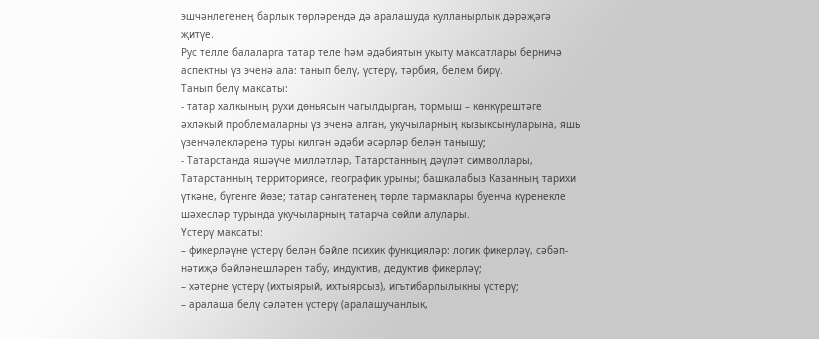эшчәнлегенең барлык төрләрендә дә аралашуда кулланырлык дәрәҗәгә җитүе.
Рус телле балаларга татар теле һәм әдәбиятын укыту максатлары берничә аспектны үз эченә ала: танып белү, үстерү, тәрбия, белем бирү.
Танып белү максаты:
- татар халкының рухи дөньясын чагылдырган, тормыш – көнкүрештәге әхләкый проблемаларны үз эченә алган, укучыларның кызыксынуларына, яшь үзенчәлекләренә туры килгән әдәби әсәрләр белән танышу;
- Татарстанда яшәүче милләтләр, Татарстанның дәүләт символлары, Татарстанның территориясе, географик урыны; башкалабыз Казанның тарихи үткәне, бүгенге йөзе; татар сәнгатенең төрле тармаклары буенча күренекле шәхесләр турында укучыларның татарча сөйли алулары.
Үстерү максаты:
– фикерләүне үстерү белән бәйле психик функцияләр: логик фикерләү, сәбәп-нәтиҗә бәйләнешләрен табу, индуктив, дедуктив фикерләү;
– хәтерне үстерү (ихтыярый, ихтыярсыз), игътибарлылыкны үстерү;
– аралаша белү сәләтен үстерү (аралашучанлык,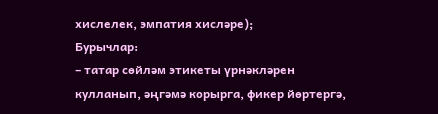хислелек, эмпатия хисләре);
Бурычлар:
– татар сөйләм этикеты үрнәкләрен кулланып, әңгәмә корырга, фикер йөртергә,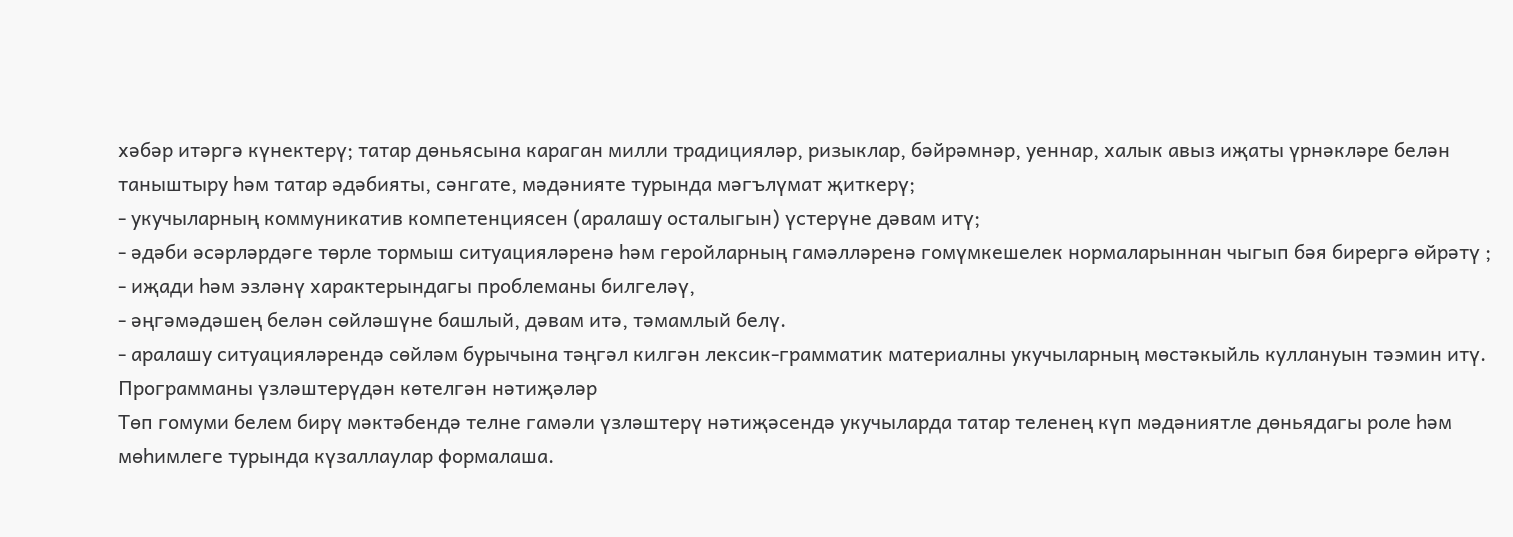хәбәр итәргә күнектерү; татар дөньясына караган милли традицияләр, ризыклар, бәйрәмнәр, уеннар, халык авыз иҗаты үрнәкләре белән таныштыру һәм татар әдәбияты, сәнгате, мәдәнияте турында мәгълүмат җиткерү;
- укучыларның коммуникатив компетенциясен (аралашу осталыгын) үстерүне дәвам итү;
- әдәби әсәрләрдәге төрле тормыш ситуацияләренә һәм геройларның гамәлләренә гомүмкешелек нормаларыннан чыгып бәя бирергә өйрәтү ;
- иҗади һәм эзләнү характерындагы проблеманы билгеләү,
- әңгәмәдәшең белән сөйләшүне башлый, дәвам итә, тәмамлый белү.
- аралашу ситуацияләрендә сөйләм бурычына тәңгәл килгән лексик-грамматик материалны укучыларның мөстәкыйль куллануын тәэмин итү.
Программаны үзләштерүдән көтелгән нәтиҗәләр
Төп гомуми белем бирү мәктәбендә телне гамәли үзләштерү нәтиҗәсендә укучыларда татар теленең күп мәдәниятле дөньядагы роле һәм мөһимлеге турында күзаллаулар формалаша.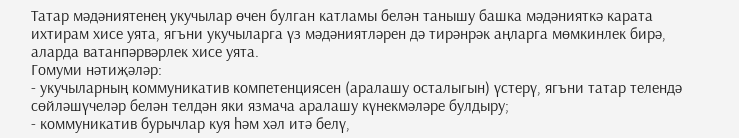Татар мәдәниятенең укучылар өчен булган катламы белән танышу башка мәдәнияткә карата ихтирам хисе уята, ягъни укучыларга үз мәдәниятләрен дә тирәнрәк аңларга мөмкинлек бирә, аларда ватанпәрвәрлек хисе уята.
Гомуми нәтиҗәләр:
- укучыларның коммуникатив компетенциясен (аралашу осталыгын) үстерү, ягъни татар телендә сөйләшүчеләр белән телдән яки язмача аралашу күнекмәләре булдыру;
- коммуникатив бурычлар куя һәм хәл итә белү,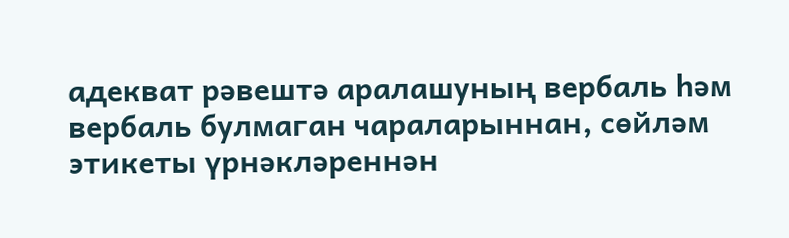адекват рәвештә аралашуның вербаль һәм вербаль булмаган чараларыннан, сөйләм этикеты үрнәкләреннән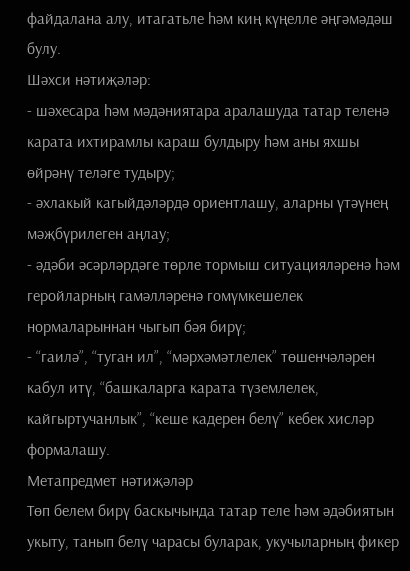файдалана алу, итагатьле һәм киң күңелле әңгәмәдәш булу.
Шәхси нәтиҗәләр:
- шәхесара һәм мәдәниятара аралашуда татар теленә карата ихтирамлы караш булдыру һәм аны яхшы өйрәнү теләге тудыру;
- әхлакый кагыйдәләрдә ориентлашу, аларны үтәүнең мәҗбүрилеген аңлау;
- әдәби әсәрләрдәге төрле тормыш ситуацияләренә һәм геройларның гамәлләренә гомүмкешелек нормаларыннан чыгып бәя бирү;
- “гаилә”, “туган ил”, “мәрхәмәтлелек” төшенчәләрен кабул итү, “башкаларга карата түземлелек, кайгыртучанлык”, “кеше кадерен белү” кебек хисләр формалашу.
Метапредмет нәтиҗәләр
Төп белем бирү баскычында татар теле һәм әдәбиятын укыту, танып белү чарасы буларак, укучыларның фикер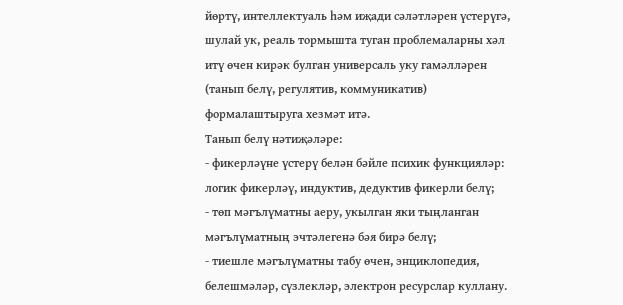йөртү, интеллектуаль һәм иҗади сәләтләрен үстерүгә, шулай ук, реаль тормышта туган проблемаларны хәл итү өчен кирәк булган универсаль уку гамәлләрен (танып белү, регулятив, коммуникатив) формалаштыруга хезмәт итә.
Танып белү нәтиҗәләре:
- фикерләүне үстерү белән бәйле психик функцияләр: логик фикерләү, индуктив, дедуктив фикерли белү;
- төп мәгълүматны аеру, укылган яки тыңланган мәгълүматның эчтәлегенә бәя бирә белү;
- тиешле мәгълүматны табу өчен, энциклопедия, белешмәләр, сүзлекләр, электрон ресурслар куллану.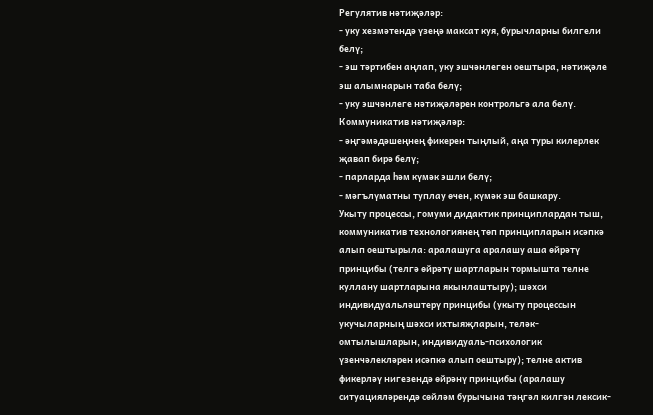Регулятив нәтиҗәләр:
- уку хезмәтендә үзеңә максат куя, бурычларны билгели белү;
- эш тәртибен аңлап, уку эшчәнлеген оештыра, нәтиҗәле эш алымнарын таба белү;
- уку эшчәнлеге нәтиҗәләрен контрольгә ала белү.
Коммуникатив нәтиҗәләр:
- әңгәмәдәшеңнең фикерен тыңлый, аңа туры килерлек җавап бирә белү;
- парларда һәм күмәк эшли белү;
- мәгълүматны туплау өчен, күмәк эш башкару.
Укыту процессы, гомуми дидактик принциплардан тыш, коммуникатив технологиянең төп принципларын исәпкә алып оештырыла: аралашуга аралашу аша өйрәтү принцибы (телгә өйрәтү шартларын тормышта телне куллану шартларына якынлаштыру); шәхси индивидуальләштерү принцибы (укыту процессын укучыларның шәхси ихтыяҗларын, теләк-омтылышларын, индивидуаль-психологик үзенчәлекләрен исәпкә алып оештыру); телне актив фикерләү нигезендә өйрәнү принцибы (аралашу ситуацияләрендә сөйләм бурычына тәңгәл килгән лексик-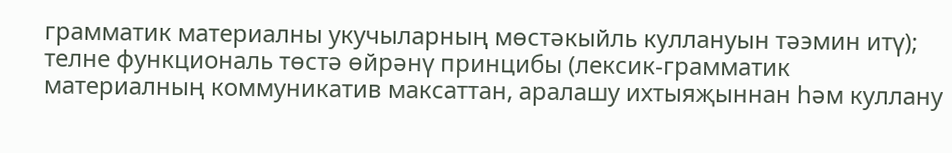грамматик материалны укучыларның мөстәкыйль куллануын тәэмин итү); телне функциональ төстә өйрәнү принцибы (лексик-грамматик материалның коммуникатив максаттан, аралашу ихтыяҗыннан һәм куллану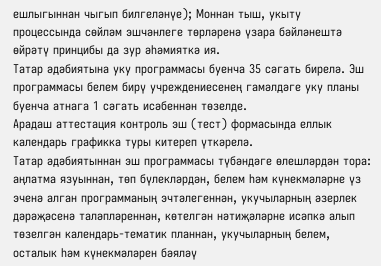ешлыгыннан чыгып билгеләнүе); Моннан тыш, укыту процессында сөйләм эшчәнлеге төрләренә үзара бәйләнештә өйрәтү принцибы да зур әһәмияткә ия.
Татар әдәбиятына уку программасы буенча 35 сәгать бирелә. Эш программасы белем бирү учреждениесенең гамәлдәге уку планы буенча атнага 1 сәгать исәбеннән төзелде.
Арадаш аттестация контроль эш (тест) формасында еллык календарь графикка туры китереп үткәрелә.
Татар әдәбиятыннан эш программасы түбәндәге өлешләрдән тора: аңлатма язуыннан, төп бүлекләрдән, белем һәм күнекмәләрне үз эченә алган программаның эчтәлегеннән, укучыларның әзерлек дәрәҗәсенә таләпләреннән, көтелгән нәтиҗәләрне исәпкә алып төзелгән календарь-тематик планнан, укучыларның белем, осталык һәм күнекмәләрен бәяләү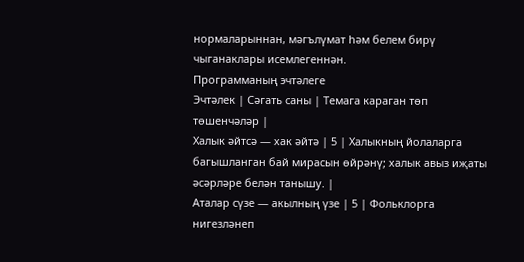нормаларыннан, мәгълүмат һәм белем бирү чыганаклары исемлегеннән.
Программаның эчтәлеге
Эчтәлек | Сәгать саны | Темага караган төп төшенчәләр |
Халык әйтсә — хак әйтә | 5 | Халыкның йолаларга багышланган бай мирасын өйрәнү; халык авыз иҗаты әсәрләре белән танышу. |
Аталар сүзе — акылның үзе | 5 | Фольклорга нигезләнеп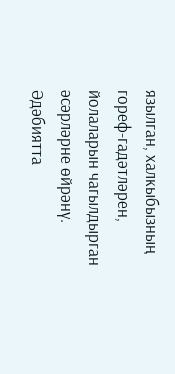язылган, халкыбызның гореф-гадәтләрен, йолаларын чагылдырган әсәрләрне өйрәнү. Әдәбиятта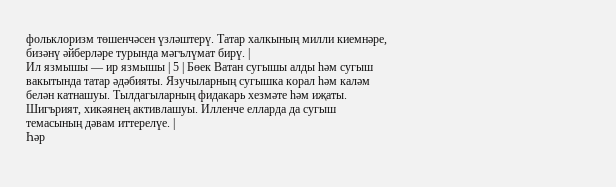фольклоризм төшенчәсен үзләштерү. Татар халкының милли киемнәре, бизәнү әйберләре турында мәгълүмат бирү. |
Ил язмышы — ир язмышы | 5 | Бөек Ватан сугышы алды һәм сугыш вакытында татар әдәбияты. Язучыларның сугышка корал һәм каләм белән катнашуы. Тылдагыларның фидакарь хезмәте һәм иҗаты. Шигърият, хикәянең активлашуы. Илленче елларда да сугыш темасының дәвам иттерелүе. |
Һәр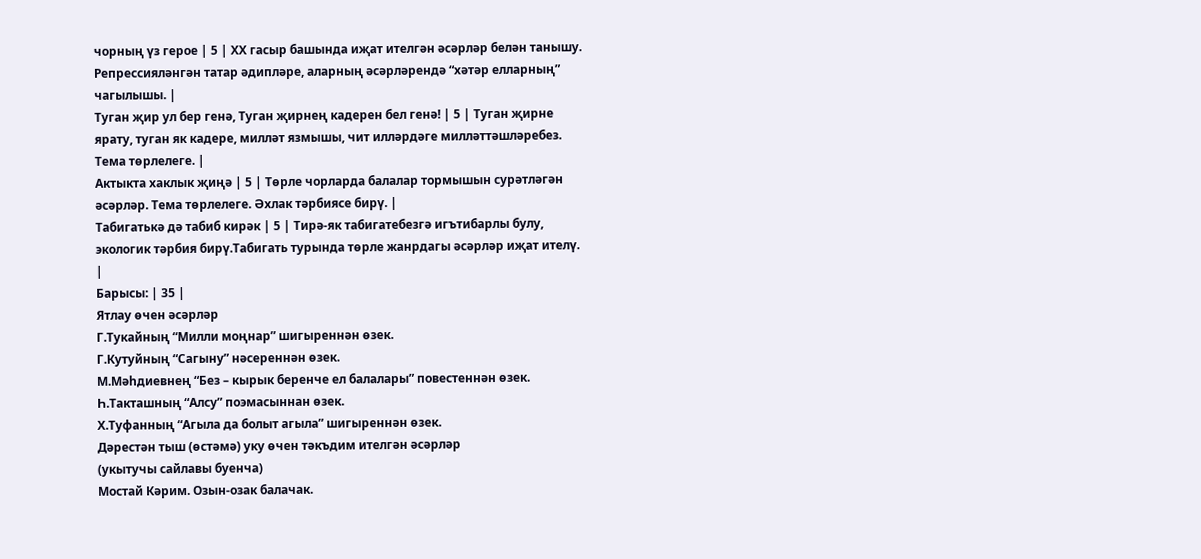чорның үз герое | 5 | ХХ гасыр башында иҗат ителгән әсәрләр белән танышу. Репрессияләнгән татар әдипләре, аларның әсәрләрендә “хәтәр елларның” чагылышы. |
Туган җир ул бер генә, Туган җирнең кадерен бел генә! | 5 | Туган җирне ярату, туган як кадере, милләт язмышы, чит илләрдәге милләттәшләребез. Тема төрлелеге. |
Актыкта хаклык җиңә | 5 | Төрле чорларда балалар тормышын сурәтләгән әсәрләр. Тема төрлелеге. Әхлак тәрбиясе бирү. |
Табигатькә дә табиб кирәк | 5 | Тирә-як табигатебезгә игътибарлы булу, экологик тәрбия бирү.Табигать турында төрле жанрдагы әсәрләр иҗат ителү. |
Барысы: | 35 |
Ятлау өчен әсәрләр
Г.Тукайның “Милли моңнар” шигыреннән өзек.
Г.Кутуйның “Сагыну” нәсереннән өзек.
М.Мәһдиевнең “Без – кырык беренче ел балалары” повестеннән өзек.
Һ.Такташның “Алсу” поэмасыннан өзек.
Х.Туфанның “Агыла да болыт агыла” шигыреннән өзек.
Дәрестән тыш (өстәмә) уку өчен тәкъдим ителгән әсәрләр
(укытучы сайлавы буенча)
Мостай Кәрим. Озын-озак балачак.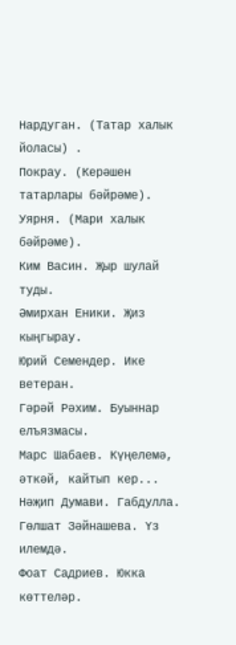Нардуган. (Татар халык йоласы) .
Покрау. (Керәшен татарлары бәйрәме).
Уярня. (Мари халык бәйрәме).
Ким Васин. Җыр шулай туды.
Әмирхан Еники. Җиз кыңгырау.
Юрий Семендер. Ике ветеран.
Гәрәй Рәхим. Буыннар елъязмасы.
Марс Шабаев. Күңелемә, әткәй, кайтып кер...
Нәҗип Думави. Габдулла.
Гөлшат Зәйнашева. Үз илемдә.
Фоат Садриев. Юкка көттеләр.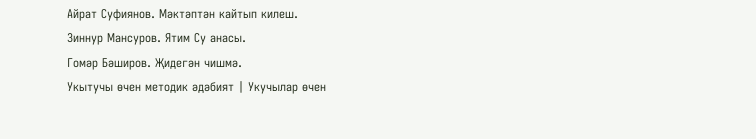Айрат Суфиянов. Мәктәптән кайтып килеш.
Зиннур Мансуров. Ятим Су анасы.
Гомәр Бәширов. Җидегән чишмә.
Укытучы өчен методик әдәбият | Укучылар өчен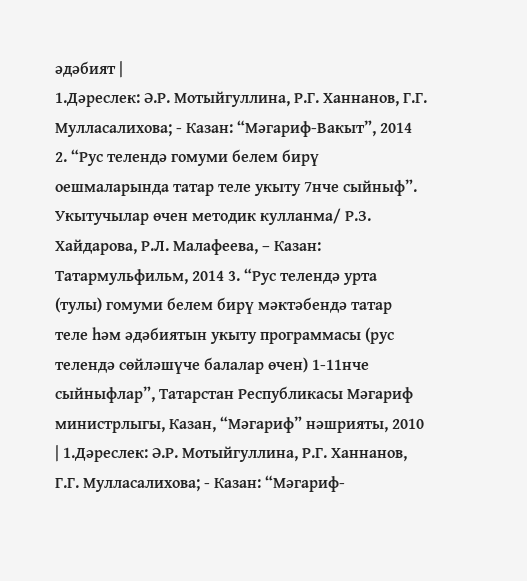әдәбият |
1.Дәреслек: Ә.Р. Мотыйгуллина, Р.Г. Ханнанов, Г.Г. Мулласалихова; - Казан: “Мәгариф-Вакыт”, 2014 2. “Рус телендә гомуми белем бирү оешмаларында татар теле укыту 7нче сыйныф”. Укытучылар өчен методик кулланма/ Р.З. Хайдарова, Р.Л. Малафеева, – Казан: Татармульфильм, 2014 3. “Рус телендә урта (тулы) гомуми белем бирү мәктәбендә татар теле һәм әдәбиятын укыту программасы (рус телендә сөйләшүче балалар өчен) 1-11нче сыйныфлар”, Татарстан Республикасы Мәгариф министрлыгы, Казан, “Мәгариф” нәшрияты, 2010 | 1.Дәреслек: Ә.Р. Мотыйгуллина, Р.Г. Ханнанов, Г.Г. Мулласалихова; - Казан: “Мәгариф-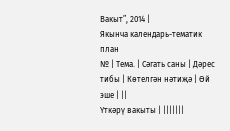Вакыт”, 2014 |
Якынча календарь-тематик план
№ | Тема. | Сәгать саны | Дәрес тибы | Көтелгән нәтиҗә | Өй эше | ||
Үткәрү вакыты | |||||||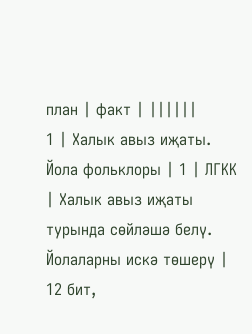план | факт | ||||||
1 | Халык авыз иҗаты. Йола фольклоры | 1 | ЛГКК | Халык авыз иҗаты турында сөйләшә белү. Йолаларны искә төшерү | 12 бит,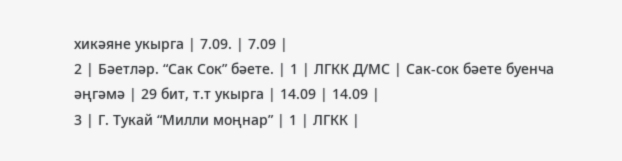хикәяне укырга | 7.09. | 7.09 |
2 | Бәетләр. “Сак Сок” бәете. | 1 | ЛГКК Д/МС | Сак-сок бәете буенча әңгәмә | 29 бит, т.т укырга | 14.09 | 14.09 |
3 | Г. Тукай “Милли моңнар” | 1 | ЛГКК |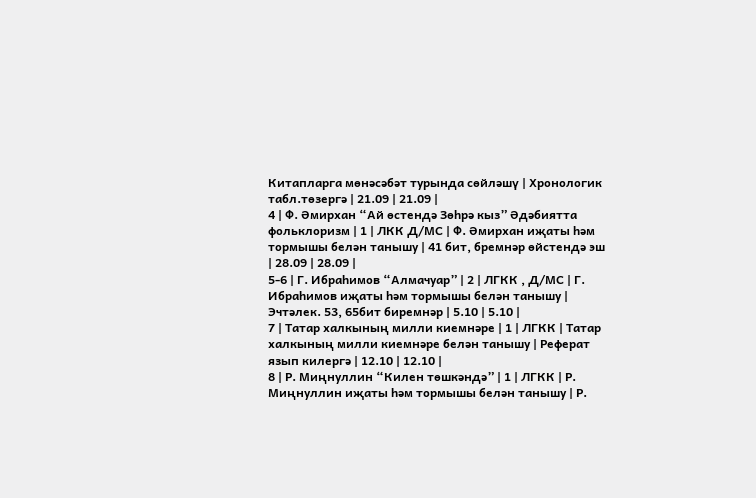Китапларга мөнәсәбәт турында сөйләшү | Хронологик табл.төзергә | 21.09 | 21.09 |
4 | Ф. Әмирхан “Ай өстендә Зөһрә кыз” Әдәбиятта фольклоризм | 1 | ЛКК Д/МС | Ф. Әмирхан иҗаты һәм тормышы белән танышу | 41 бит, бремнәр өйстендә эш | 28.09 | 28.09 |
5-6 | Г. Ибраһимов “Алмачуар” | 2 | ЛГКК , Д/МС | Г. Ибраһимов иҗаты һәм тормышы белән танышу | Эчтәлек. 53, 65бит биремнәр | 5.10 | 5.10 |
7 | Татар халкының милли киемнәре | 1 | ЛГКК | Татар халкының милли киемнәре белән танышу | Реферат язып килергә | 12.10 | 12.10 |
8 | Р. Миңнуллин “Килен төшкәндә” | 1 | ЛГКК | Р. Миңнуллин иҗаты һәм тормышы белән танышу | Р.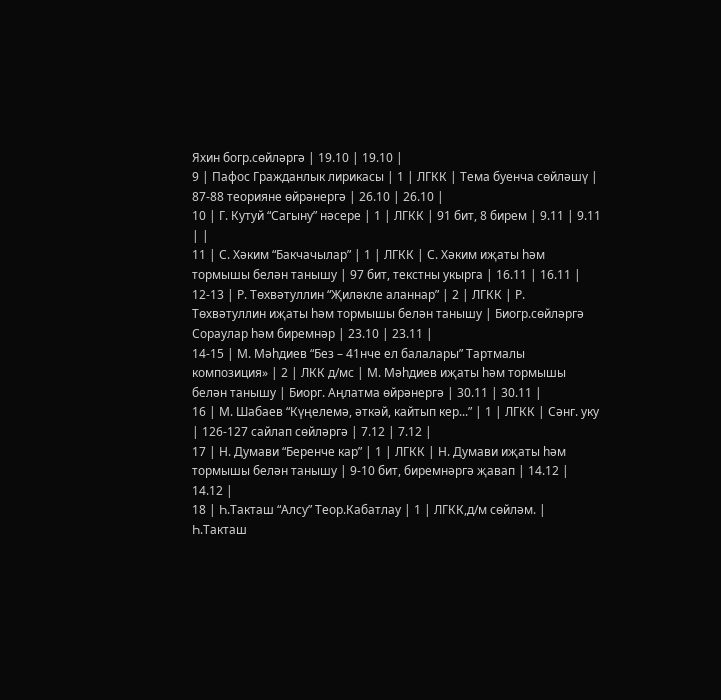Яхин богр.сөйләргә | 19.10 | 19.10 |
9 | Пафос Гражданлык лирикасы | 1 | ЛГКК | Тема буенча сөйләшү | 87-88 теорияне өйрәнергә | 26.10 | 26.10 |
10 | Г. Кутуй “Сагыну” нәсере | 1 | ЛГКК | 91 бит, 8 бирем | 9.11 | 9.11 | |
11 | С. Хәким “Бакчачылар” | 1 | ЛГКК | С. Хәким иҗаты һәм тормышы белән танышу | 97 бит, текстны укырга | 16.11 | 16.11 |
12-13 | Р. Төхвәтуллин “Җиләкле аланнар” | 2 | ЛГКК | Р. Төхвәтуллин иҗаты һәм тормышы белән танышу | Биогр.сөйләргә Сораулар һәм биремнәр | 23.10 | 23.11 |
14-15 | М. Мәһдиев “Без – 41нче ел балалары” Тартмалы композиция» | 2 | ЛКК д/мс | М. Мәһдиев иҗаты һәм тормышы белән танышу | Биорг. Аңлатма өйрәнергә | 30.11 | 30.11 |
16 | М. Шабаев “Күңелемә, әткәй, кайтып кер...” | 1 | ЛГКК | Сәнг. уку | 126-127 сайлап сөйләргә | 7.12 | 7.12 |
17 | Н. Думави “Беренче кар” | 1 | ЛГКК | Н. Думави иҗаты һәм тормышы белән танышу | 9-10 бит, биремнәргә җавап | 14.12 | 14.12 |
18 | Һ.Такташ “Алсу” Теор.Кабатлау | 1 | ЛГКК,д/м сөйләм. | Һ.Такташ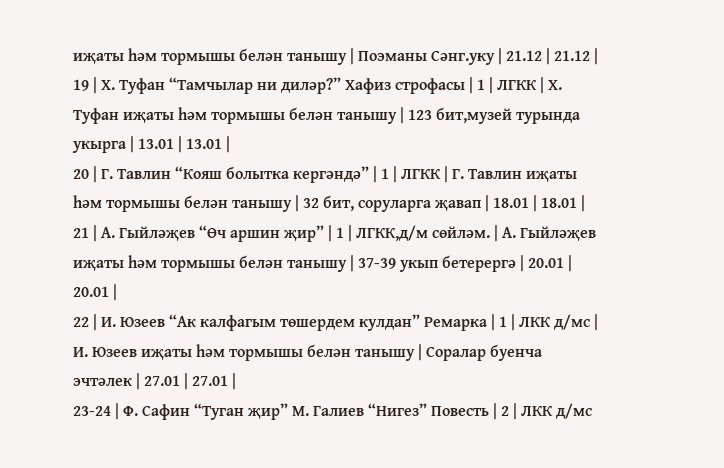иҗаты һәм тормышы белән танышу | Поэманы Сәнг.уку | 21.12 | 21.12 |
19 | Х. Туфан “Тамчылар ни диләр?” Хафиз строфасы | 1 | ЛГКК | Х. Туфан иҗаты һәм тормышы белән танышу | 123 бит,музей турында укырга | 13.01 | 13.01 |
20 | Г. Тавлин “Кояш болытка кергәндә” | 1 | ЛГКК | Г. Тавлин иҗаты һәм тормышы белән танышу | 32 бит, соруларга җавап | 18.01 | 18.01 |
21 | А. Гыйләҗев “Өч аршин җир” | 1 | ЛГКК,д/м сөйләм. | А. Гыйләҗев иҗаты һәм тормышы белән танышу | 37-39 укып бетерергә | 20.01 | 20.01 |
22 | И. Юзеев “Ак калфагым төшердем кулдан” Ремарка | 1 | ЛКК д/мс | И. Юзеев иҗаты һәм тормышы белән танышу | Соралар буенча эчтәлек | 27.01 | 27.01 |
23-24 | Ф. Сафин “Туган җир” М. Галиев “Нигез” Повесть | 2 | ЛКК д/мс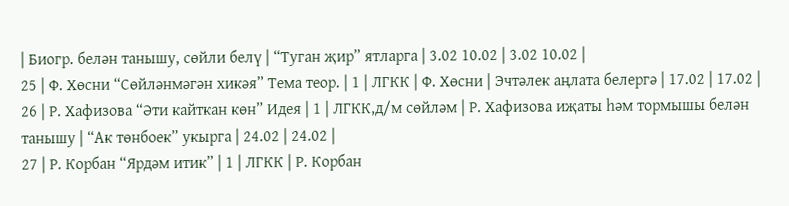| Биогр. белән танышу, сөйли белү | “Туган җир” ятларга | 3.02 10.02 | 3.02 10.02 |
25 | Ф. Хөсни “Сөйләнмәгән хикәя” Тема теор. | 1 | ЛГКК | Ф. Хөсни | Эчтәлек аңлата белергә | 17.02 | 17.02 |
26 | Р. Хафизова “Әти кайткан көн” Идея | 1 | ЛГКК,д/м сөйләм | Р. Хафизова иҗаты һәм тормышы белән танышу | “Ак төнбоек” укырга | 24.02 | 24.02 |
27 | Р. Корбан “Ярдәм итик” | 1 | ЛГКК | Р. Корбан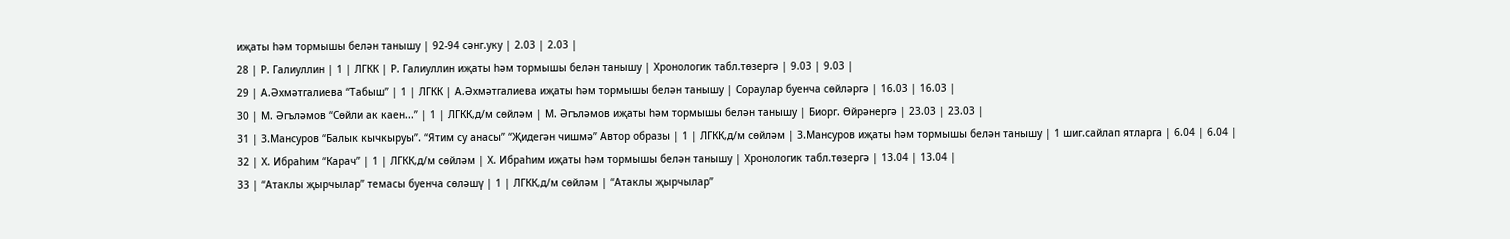иҗаты һәм тормышы белән танышу | 92-94 сәнг.уку | 2.03 | 2.03 |
28 | Р. Галиуллин | 1 | ЛГКК | Р. Галиуллин иҗаты һәм тормышы белән танышу | Хронологик табл.төзергә | 9.03 | 9.03 |
29 | А.Әхмәтгалиева “Табыш” | 1 | ЛГКК | А.Әхмәтгалиева иҗаты һәм тормышы белән танышу | Сораулар буенча сөйләргә | 16.03 | 16.03 |
30 | М. Әгъләмов “Сөйли ак каен...” | 1 | ЛГКК,д/м сөйләм | М. Әгъләмов иҗаты һәм тормышы белән танышу | Биорг. Өйрәнергә | 23.03 | 23.03 |
31 | З.Мансуров “Балык кычкыруы”. “Ятим су анасы” “Җидегән чишмә” Автор образы | 1 | ЛГКК,д/м сөйләм | З.Мансуров иҗаты һәм тормышы белән танышу | 1 шиг.сайлап ятларга | 6.04 | 6.04 |
32 | Х. Ибраһим “Карач” | 1 | ЛГКК,д/м сөйләм | Х. Ибраһим иҗаты һәм тормышы белән танышу | Хронологик табл.төзергә | 13.04 | 13.04 |
33 | “Атаклы җырчылар” темасы буенча сөләшү | 1 | ЛГКК,д/м сөйләм | “Атаклы җырчылар”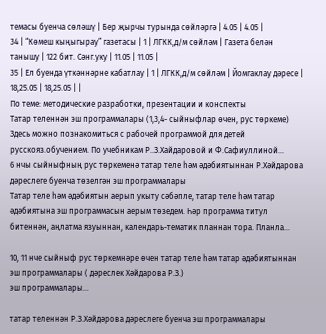темасы буенча сөләшү | Бер җырчы турында сөйләргә | 4.05 | 4.05 |
34 | “Көмеш кыңыгырау” газетасы | 1 | ЛГКК,д/м сөйләм | Газета белән танышу | 122 бит. Сәнг.уку | 11.05 | 11.05 |
35 | Ел буенда үткәннәрне кабатлау | 1 | ЛГКК,д/м сөйләм | Йомгаклау дәресе | 18,25.05 | 18,25.05 | |
По теме: методические разработки, презентации и конспекты
Татар теленнән эш программалары (1,3,4- сыйныфлар өчен, рус төркеме)
Здесь можно познакомиться с рабочей программой для детей русскояз.обучением. По учебникам Р..З.Хайдаровой и Ф.Сафиуллиной...
6 нчы сыйныфның рус төркеменә татар теле һәм әдәбиятыннан Р.Хәйдарова дәреслеге буенча төзелгән эш программалары
Татар теле һәм әдәбиятын аерып укыту сәбәпле, татар теле һәм татар әдәбиятына эш программасын аерым төзедем. Һәр программа титул битеннән, аңлатма язуыннан, календарь-тематик планнан тора. Планла...

10, 11 нче сыйныф рус төркемнәре өчен татар теле һәм татар әдәбиятыннан эш программалары ( дәреслек Хәйдарова Р.З.)
эш программалары...

татар теленнән Р.З.Хәйдәрова дәреслеге буенча эш программалары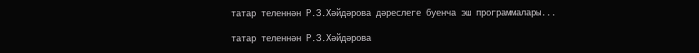татар теленнән Р.З.Хәйдәрова дәреслеге буенча эш программалары...

татар теленнән Р.З.Хәйдәрова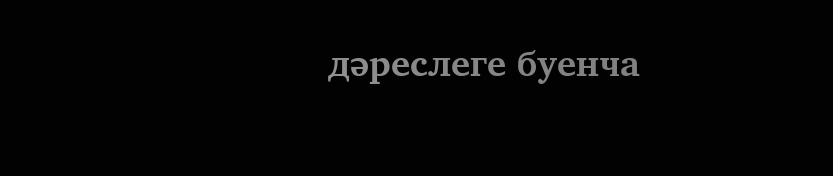дәреслеге буенча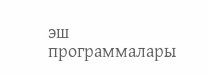эш программалары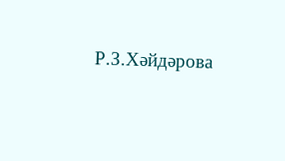Р.З.Хәйдәрова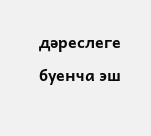дәреслеге буенча эш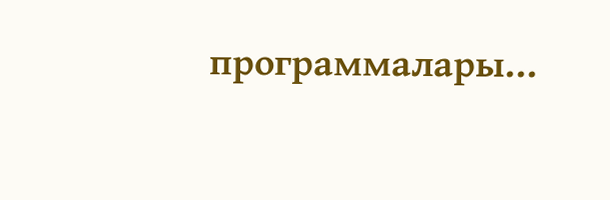программалары...